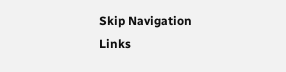Skip Navigation Links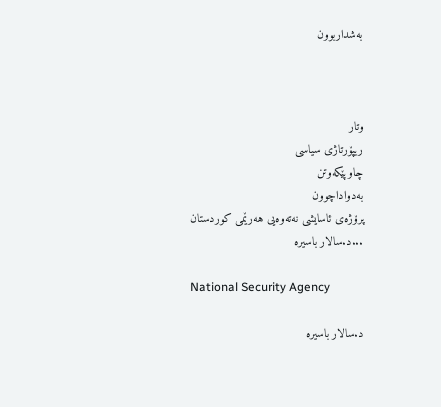به‌شداربوون



وتار
ریپۆرتاژی سیاسی
چاوپێکه‌وتن
به‌دواداچوون
پرۆژه‌ی ئاسایشی نه‌ته‌وه‌یی هه‌رێمی كوردستان
...د.سالار باسیره‌

National Security Agency

د.سالار باسیره‌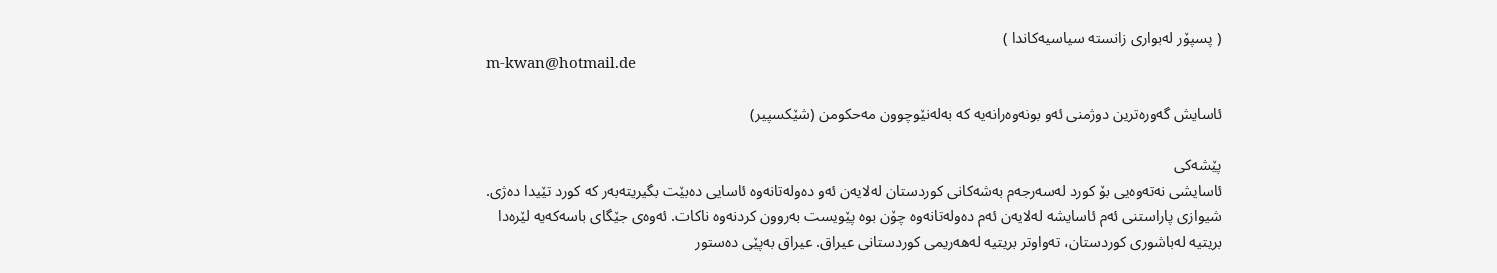( پسپۆر له‌بواری زانسته‌ سیاسیه‌كاندا )
m-kwan@hotmail.de

ئاسایش گه‌وره‌ترین دوژمنی ئه‌و بونه‌وه‌رانه‌یه‌ كه‌ به‌له‌نێوچوون مه‌حكومن (شێكسپیر)

پێشه‌كی
ئاسایشی نه‌ته‌وه‌یی بۆ كورد له‌سه‌رجه‌م به‌شه‌كانی كوردستان له‌لایه‌ن ئه‌و ده‌وله‌تانه‌وه‌ ئاسایی ده‌بێت بگیریته‌به‌ر كه‌ كورد تێیدا ده‌ژی. شیوازی پاراستنی ئه‌م ئاسایشه‌ له‌لایه‌ن ئه‌م ده‌وله‌تانه‌وه‌ چۆن بوه‌ پێویست به‌روون كردنه‌وه‌ ناكات. ئه‌وه‌ی جێگای باسه‌كه‌یه‌ لێره‌دا بریتیه‌ له‌باشوری كوردستان، ته‌واوتر بریتیه‌ له‌هه‌ریمی كوردستانی عیراق. عیراق به‌پێی ده‌ستور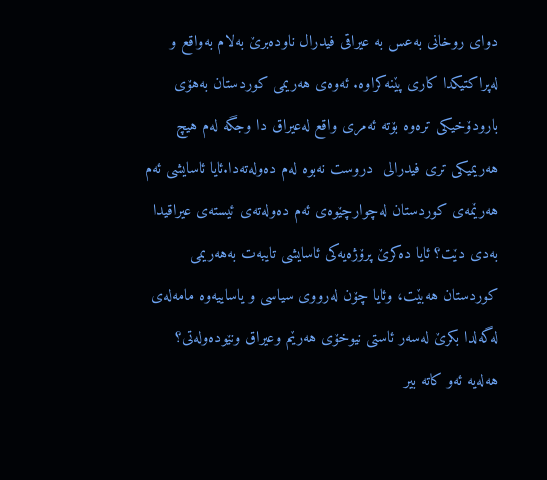دوای روخانی به‌عس به‌ عیراقی فیدرال ناوده‌برێ به‌لام به‌واقع و له‌پراكتیكدا كاری پێنه‌كراوه‌. ئه‌وه‌ی هه‌ریمی كوردستان به‌هۆی بارودۆخیكی تره‌وه‌ بۆته‌ ئه‌مری واقع له‌عیراق دا وجگه‌ له‌م هیچ هه‌ریمیكی تری فیدرالی  دروست نه‌بوه‌ له‌م ده‌وله‌ته‌دا.ئایا ئاسایشی ئه‌م هه‌رێمه‌ی كوردستان له‌چوارچێوه‌ی ئه‌م ده‌وله‌ته‌ی ئیسته‌ی عیراقیدا به‌دی دێت؟ ئایا ده‌كرێ پرۆژه‌یه‌كی ئاسایشی تایبه‌ت به‌هه‌ریمی كوردستان هه‌بێت، وئایا چۆن له‌رووی سیاسی و یاساییه‌وه‌ مامه‌له‌ی له‌گه‌لدا بكرێ له‌سه‌ر ئاستی نیوخۆی هه‌رێم وعیراق ونێوده‌وله‌تی؟ هه‌له‌یه‌ ئه‌و كاته‌ بیر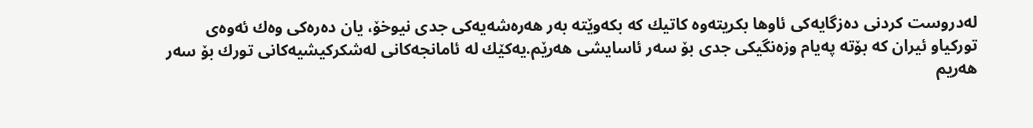له‌دروست كردنی ده‌زگایه‌كی ئاوها بكریته‌وه‌ كاتیك كه‌ بكه‌وێته‌ به‌ر هه‌ره‌شه‌یه‌كی جدی نیوخۆ، یان ده‌ره‌كی وه‌ك ئه‌وه‌ی توركیاو ئیران كه‌ بۆته‌ په‌یام وزه‌نگیكی جدی بۆ سه‌ر ئاسایشی هه‌رێم.یه‌كێك له‌ ئامانجه‌كانی له‌شكركیشیه‌كانی تورك بۆ سه‌ر هه‌ریم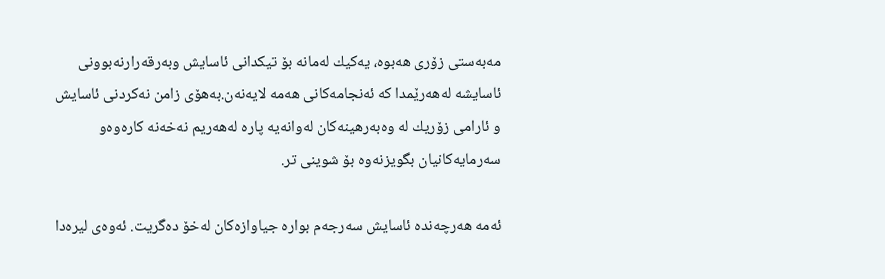مه‌به‌ستی زۆری هه‌بوه‌، یه‌كیك له‌مانه‌ بۆ تیكدانی ئاسایش وبه‌رقه‌رارنه‌بوونی ئاسایشه‌ له‌هه‌رێمدا كه‌ ئه‌نجامه‌كانی هه‌مه‌ لایه‌نه‌ن.به‌هۆی زامن نه‌كردنی ئاسایش و ئارامی زۆریك له‌ وه‌به‌رهینه‌كان له‌وانه‌یه‌ پاره‌ له‌هه‌ریم نه‌خه‌نه‌ كاره‌وه‌و سه‌رمایه‌كانیان بگویزنه‌وه‌ بۆ شوینی تر.

ئه‌مه‌ هه‌رچه‌نده‌ ئاسایش سه‌رجه‌م بواره‌ جیاوازه‌كان له‌خۆ ده‌گریت. ئه‌وه‌ی لیره‌دا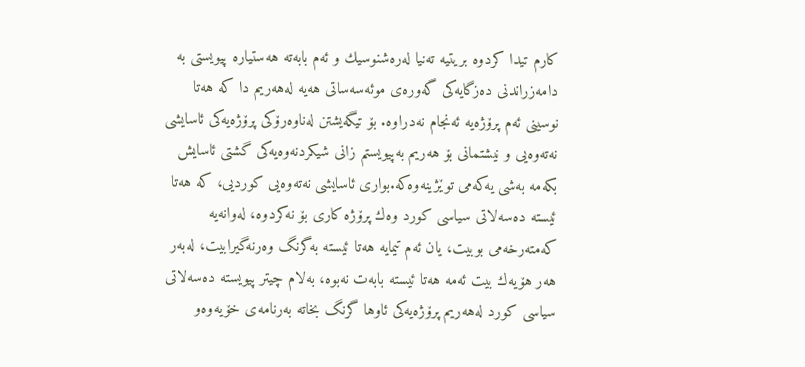كارم تیدا كردوه‌ بریتیه‌ ته‌نیا له‌ره‌شنوسیك و ئه‌م بابه‌ته‌ هه‌ستیاره‌ پیویستی به‌ دامه‌زراندنی ده‌زگایه‌كی گه‌وره‌ی موئه‌سه‌ساتی هه‌یه‌ له‌هه‌ریم دا كه‌ هه‌تا نوسینی ئه‌م پرۆژه‌یه‌ ئه‌نجام نه‌دراوه‌. بۆ تیگه‌یشتن له‌ناوه‌رۆكی پرۆژه‌یه‌كی ئاسایشی نه‌ته‌وه‌یی و نیشتمانی بۆ هه‌ریم به‌پیویستم زانی شیكردنه‌وه‌یه‌كی گشتی ئاسایش بكه‌مه‌ به‌شی یه‌كه‌می توێژینه‌وه‌كه‌.بواری ئاسایشی نه‌ته‌وه‌یی كوردیی، كه‌ هه‌تا ئیسته‌ ده‌سه‌لاتی سیاسی كورد وه‌ك پرۆژه‌ كاری بۆ نه‌كردوه‌، له‌وانه‌یه‌ كه‌مته‌رخه‌می بوبیت، یان ئه‌م تیمایه‌ هه‌تا ئیسته‌ به‌گرنگ وه‌رنه‌گیرابیت، له‌به‌ر هه‌ر هۆیه‌ك بیت ئه‌مه‌ هه‌تا ئیسته‌ بابه‌ت نه‌بوه‌، به‌لام چیتر پیویسته‌ ده‌سه‌لاتی سیاسی كورد له‌هه‌ریم پرۆژه‌یه‌كی ئاوها گرنگ بخاته‌ به‌رنامه‌ی خۆیه‌وه‌و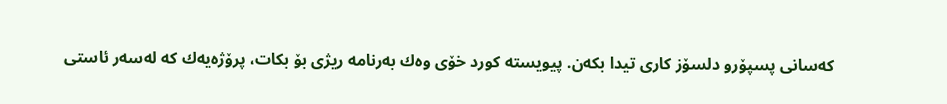كه‌سانی پسپۆرو دلسۆز كاری تیدا بكه‌ن. پیویسته‌ كورد خۆی وه‌ك به‌رنامه‌ ریژی بۆ بكات، پرۆژه‌یه‌ك كه‌ له‌سه‌ر ئاستی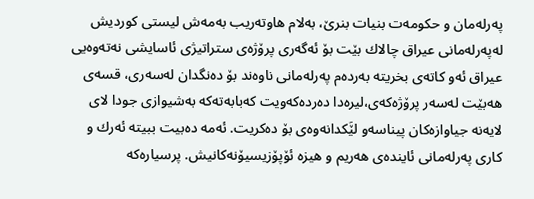په‌رله‌مان و حكومه‌ت بنیات بنرێ، به‌لام هاوته‌ریب به‌مه‌ش لیستی كوردیش له‌په‌رله‌مانی عیراق چالاك بێت بۆ ئه‌گه‌ری پرۆژه‌ی ستراتیژی ئاسایشی نه‌ته‌وه‌یی عیراق ئه‌و كاته‌ی بخریته‌ به‌رده‌م په‌رله‌مانی ناوه‌ند بۆ ده‌نگدان له‌سه‌ری، قسه‌ی هه‌بێت له‌سه‌ر پرۆژه‌كه‌ی،لیره‌دا ده‌رده‌كه‌ویت كه‌بابه‌ته‌كه‌ به‌شیوازی جودا لای لایه‌نه‌ جیاوازه‌كان پیناسه‌و لێَكدانه‌وه‌ی بۆ ده‌كریت. ئه‌مه‌ ده‌بیت ببیته‌ ئه‌رك و كاری په‌رله‌مانی ئاینده‌ی هه‌ریم و هیزه‌ ئۆپۆزیسیۆنه‌كانیش. پرسیاره‌كه‌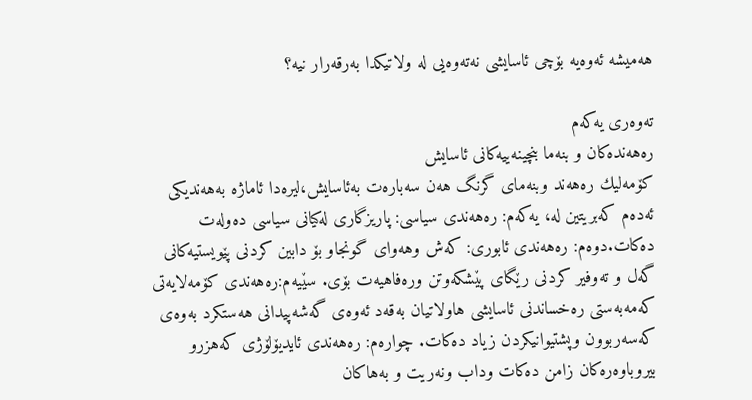هه‌میشه‌ ئه‌وه‌یه‌ بۆچی ئاسایشی نه‌ته‌وه‌یی له‌ ولاتیكدا به‌رقه‌رار نیه‌؟

ته‌وه‌ری یه‌كه‌م
ره‌هه‌نده‌كان و بنه‌ما بنچینه‌ییه‌كانی ئاسایش
كۆمه‌لیك ره‌هه‌ند وبنه‌مای گرنگ هه‌ن سه‌باره‌ت به‌ئاسایش،لیره‌دا ئاماژه‌ به‌هه‌ندیكی ئه‌ده‌م كه‌بریتین له‌، یه‌كه‌م: ره‌هه‌ندی سیاسی: پاریزگاری له‌كیانی سیاسی ده‌وله‌ت ده‌كات.دوه‌م: ره‌هه‌ندی ئابوری: كه‌ش وهه‌وای گونجاو بۆ دابین كردنی پێویستیه‌كانی گه‌ل و ته‌وفیر كردنی رێگای پێشكه‌وتن وره‌فاهیه‌ت بۆی. سێیه‌م:ره‌هه‌ندی كۆمه‌لایه‌تی كه‌مه‌به‌ستی ره‌خساندنی ئاسایشی هاولاتیان به‌قه‌د ئه‌وه‌ی گه‌شه‌پیدانی هه‌ستكرد به‌وه‌ی كه‌سه‌ربوون وپشتیوانیكردن زیاد ده‌كات. چواره‌م: ره‌هه‌ندی ئایدیۆلۆژی كه‌هزرو بیروباوه‌ره‌كان زامن ده‌كات وداب ونه‌ریت و به‌هاكان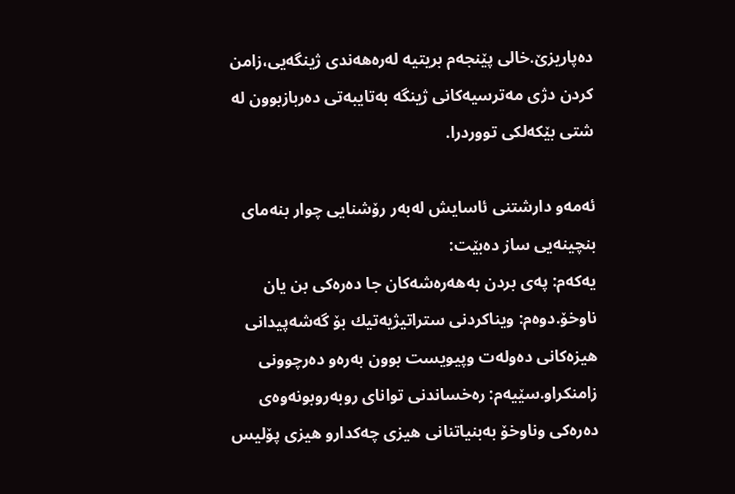ده‌پاریزێ.خالی پێنجه‌م بریتیه‌ له‌ره‌هه‌ندی ژینگه‌یی،زامن كردن دژی مه‌ترسیه‌كانی ژینگه‌ به‌تایبه‌تی ده‌ربازبوون له‌ شتی بێكه‌لكی تووردرا.

ئه‌مه‌و دارشتنی ئاسایش له‌به‌ر رۆشنایی چوار بنه‌مای بنچینه‌یی ساز ده‌بێت:
یه‌كه‌م: په‌ی بردن به‌هه‌ره‌شه‌كان جا ده‌ره‌كی بن یان ناوخۆ.دوه‌م: ویناكردنی ستراتیژیه‌تیك بۆ گه‌شه‌پیدانی هیزه‌كانی ده‌وله‌ت وپیویست بوون به‌ره‌و ده‌رچوونی زامنكراو.سێیه‌م: ره‌خساندنی توانای روبه‌روبونه‌وه‌ی ده‌ره‌كی وناوخۆ به‌بنیاتنانی هیزی چه‌كدارو هیزی پۆلیس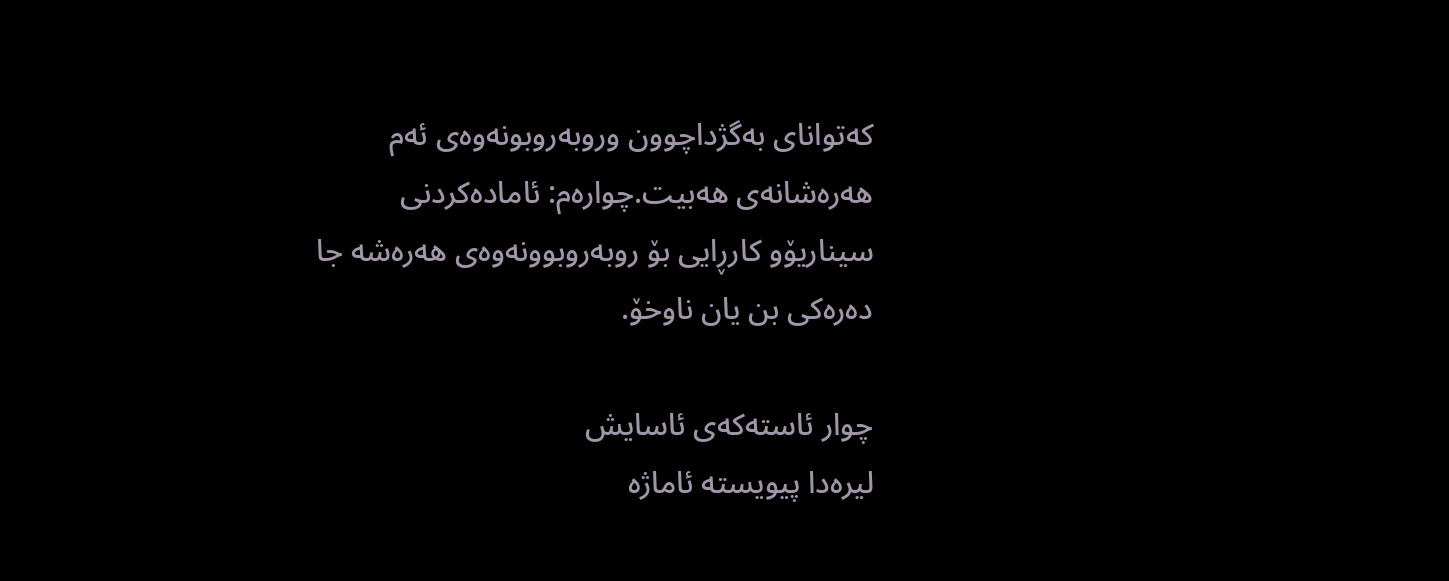كه‌توانای به‌گژداچوون وروبه‌روبونه‌وه‌ی ئه‌م هه‌ره‌شانه‌ی هه‌بیت.چواره‌م: ئاماده‌كردنی سیناریۆو كارڕایی بۆ روبه‌روبوونه‌وه‌ی هه‌ره‌شه‌ جا ده‌ره‌كی بن یان ناوخۆ.

چوار ئاسته‌كه‌ی ئاسایش
لیره‌دا پیویسته‌ ئاماژه‌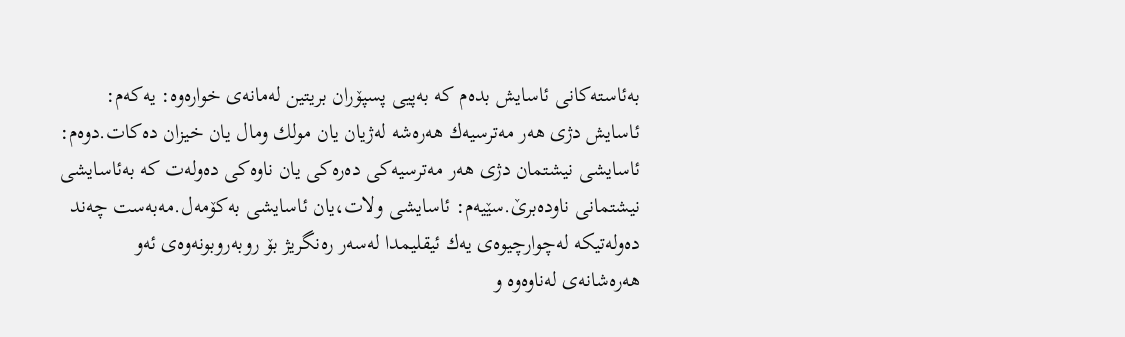به‌ئاسته‌كانی ئاسایش بده‌م كه‌ به‌پیی پسپۆران بریتین له‌مانه‌ی خواره‌وه‌: یه‌كه‌م: ئاسایش دژی هه‌ر مه‌ترسیه‌ك هه‌ره‌شه‌ له‌ژیان یان مولك ومال یان خیزان ده‌كات.دوه‌م: ئاسایشی نیشتمان دژی هه‌ر مه‌ترسیه‌كی ده‌ره‌كی یان ناوه‌كی ده‌وله‌ت كه‌ به‌ئاسایشی نیشتمانی ناوده‌برێ.سێیه‌م: ئاسایشی ولات،یان ئاسایشی به‌كۆمه‌ل.مه‌به‌ست چه‌ند ده‌وله‌تیكه‌ له‌چوارچیوه‌ی یه‌ك ئیقلیمدا له‌سه‌ر ره‌نگریژ بۆ روبه‌روبونه‌وه‌ی ئه‌و هه‌ره‌شانه‌ی له‌ناوه‌وه‌ و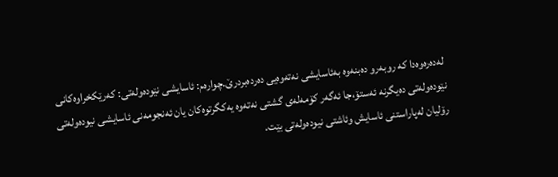له‌ده‌ره‌وه‌دا كه‌ روبه‌رو ده‌بنه‌وه‌ به‌ئاسایشی نه‌ته‌وه‌یی ده‌رده‌بردرێ.چواره‌م: ئاسایشی نێوده‌وله‌تی: كه‌رێكخراوه‌كانی نێوده‌وله‌تی ده‌یگرنه‌ ئه‌ستۆ،جا ئه‌گه‌ر كۆمه‌له‌ی گشتی نه‌ته‌وه‌ یه‌كگرتوه‌كان یان ئه‌نجومه‌نی ئاسایشی نیوده‌وله‌تی رۆلیان له‌پاراستنی ئاسایش وئاشتی نیوده‌وله‌تی بێت.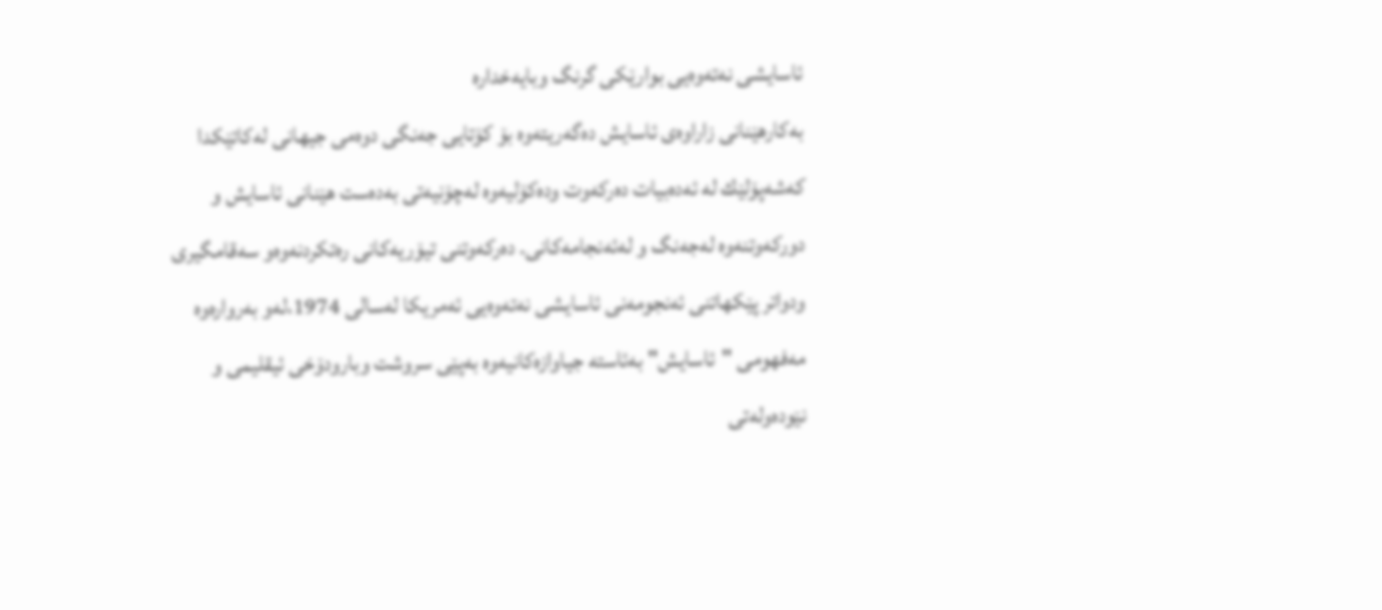ئاسایشی نه‌ته‌وه‌یی بوارێكی گرنگ وبایه‌خداره‌
به‌كارهێنانی زاراوه‌ی ئاسایش ده‌گه‌ریته‌وه‌ بۆ كۆتایی جه‌نگی دوه‌می جیهانی له‌كاتێكدا كه‌شه‌پۆلێك له‌ ئه‌ده‌بیات ده‌ركه‌وت وده‌كۆلیه‌وه‌ له‌چۆنیه‌تی به‌ده‌ست هێنانی ئاسایش و دوركه‌وتنه‌وه‌ له‌جه‌نگ و له‌ئه‌نجامه‌كانی. ده‌ركه‌وتنی تیۆریه‌كانی ره‌تكردنه‌وه‌و سه‌قامگیری ودواتر پێكهاتنی ئه‌نجومه‌نی ئاسایشی نه‌ته‌وه‌یی ئه‌مریكا له‌سالی 1974،له‌و به‌رواره‌وه‌ مه‌فهومی "ئاسایش" به‌ئاسته‌ جیاوازه‌كانیه‌وه‌ به‌پێی سروشت وبارودۆخی ئیقلیمی و نێوده‌وله‌تی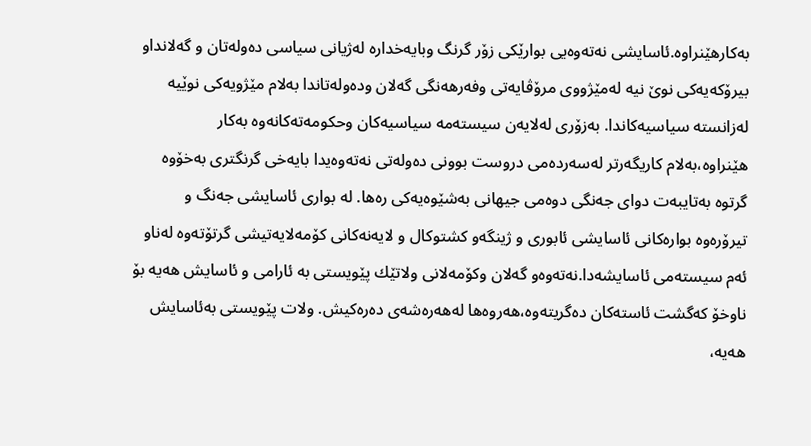به‌كارهێنراوه‌.ئاسایشی نه‌ته‌وه‌یی بوارێكی زۆر گرنگ وبایه‌خداره‌ له‌ژیانی سیاسی ده‌وله‌تان و گه‌لانداو بیرۆكه‌یه‌كی نوێ نیه‌ له‌مێژووی مرۆڤایه‌تی وفه‌رهه‌نگی گه‌لان وده‌وله‌تاندا به‌لام مێژویه‌كی نوێیه‌ له‌زانسته‌ سیاسیه‌كاندا. به‌زۆری له‌لایه‌ن سیسته‌مه‌ سیاسیه‌كان وحكومه‌ته‌كانه‌وه‌ به‌كار هێنراوه‌،به‌لام كاریگه‌رتر له‌سه‌رده‌می دروست بوونی ده‌وله‌تی نه‌ته‌وه‌یدا بایه‌خی گرنگتری به‌خۆوه‌ گرتوه‌ به‌تایبه‌ت دوای جه‌نگی دوه‌می جیهانی به‌شێوه‌یه‌كی ره‌ها. له‌ بواری ئاسایشی جه‌نگ و تیرۆره‌وه‌ بواره‌كانی ئاسایشی ئابوری و ژینگه‌و كشتوكال و لایه‌نه‌كانی كۆمه‌لایه‌تیشی گرتۆته‌وه‌ له‌ناو ئه‌م سیسته‌می ئاسایشه‌دا.نه‌ته‌وه‌و گه‌لان وكۆمه‌لانی ولاتێك پێویستی به‌ ئارامی و ئاسایش هه‌یه‌ بۆ ناوخۆ كه‌گشت ئاسته‌كان ده‌گریته‌وه‌،هه‌روه‌ها له‌هه‌ره‌شه‌ی ده‌ره‌كیش. ولات پێویستی به‌ئاسایش هه‌یه‌،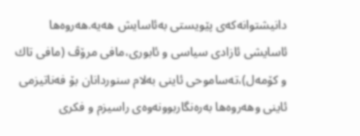دانیشتوانه‌كه‌ی پێویستی به‌ئاسایش هه‌یه‌.هه‌روه‌ها ئاسایشی ئازادی سیاسی و ئابوری،مافی مرۆڤ (مافی تاك و كۆمه‌ل)،ته‌ساموحی ئاینی به‌لام سنوردانان بۆ فه‌ناتیزمی ئاینی وهه‌روه‌ها به‌ره‌نگاربوونه‌وه‌ی راسیزم و فكری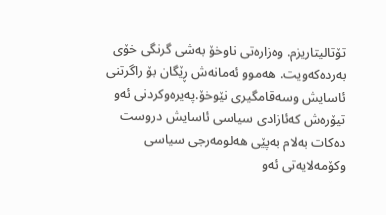تۆتالیتاریزم. وه‌زاره‌تی ناوخۆ به‌شی گرنگی خۆی به‌رده‌كه‌ویت. هه‌موو ئه‌مانه‌ش ڕێگان بۆ راگرتنی ئاسایش وسه‌قامگیری نێوخۆ.په‌یره‌وكردنی ئه‌و تیۆره‌ش كه‌ئازادی سیاسی ئاسایش دروست ده‌كات به‌لام به‌پێی هه‌لومه‌رجی سیاسی وكۆمه‌لایه‌تی ئه‌و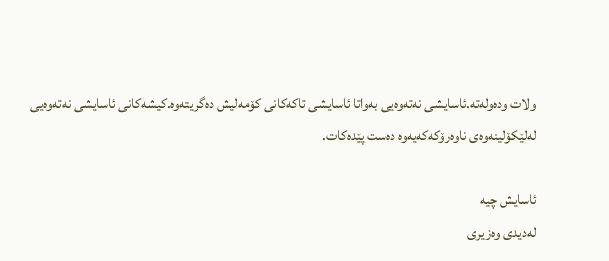ولات وده‌وله‌ته‌.ئاسایشی نه‌ته‌وه‌یی به‌واتا ئاسایشی تاكه‌كانی كۆمه‌لیش ده‌گریته‌وه‌.كیشه‌كانی ئاسایشی نه‌ته‌وه‌یی له‌لێكۆلینه‌وه‌ی ناوه‌رۆكه‌كه‌یه‌وه‌ ده‌ست پێده‌كات.

ئاسایش چیه‌
له‌دیدی وه‌زیری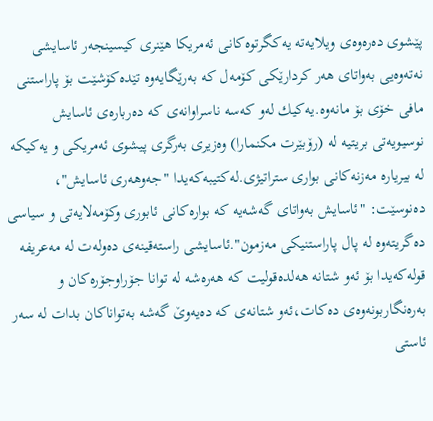پێشوی ده‌ره‌وه‌ی ویلایه‌ته‌ یه‌كگرتوه‌كانی ئه‌مریكا هێنری كیسینجه‌ر ئاسایشی نه‌ته‌وه‌یی به‌واتای هه‌ر كردارێكی كۆمه‌ل كه‌ به‌رێگایه‌وه‌ تێده‌كۆشێت بۆ پاراستنی مافی خۆی بۆ مانه‌وه‌.یه‌كیك له‌و كه‌سه‌ ناسراوانه‌ی كه‌ ده‌رباره‌ی ئاسایش نوسیویه‌تی بریتیه‌ له‌ (رۆبێرت مكنمارا) وه‌زیری به‌رگری پیشوی ئه‌مریكی و یه‌كیكه‌ له‌ بیریاره‌ مه‌زنه‌كانی بواری ستراتیژی.له‌كتیبه‌كه‌یدا "جه‌وهه‌ری ئاسایش"، ده‌نوسێت: "ئاسایش به‌واتای گه‌شه‌یه‌ كه‌ بواره‌كانی ئابوری وكۆمه‌لایه‌تی و سیاسی ده‌گریته‌وه‌ له‌ پال پاراستنیكی مه‌زمون".ئاسایشی راسته‌قینه‌ی ده‌وله‌ت له‌ مه‌عریفه‌ قوله‌كه‌یدا بۆ ئه‌و شتانه‌ هه‌لده‌قولیت كه‌ هه‌ره‌شه‌ له‌ توانا جۆراوجۆره‌كان و به‌ره‌نگاربونه‌وه‌ی ده‌كات،ئه‌و شتانه‌ی كه‌ ده‌یه‌وێ گه‌شه‌ به‌تواناكان بدات له‌ سه‌ر ئاستی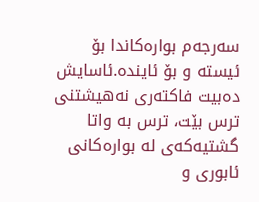سه‌رجه‌م بواره‌كاندا بۆ ئیسته‌ و بۆ ئاینده‌.ئاسایش ده‌بیت فاكته‌ری نه‌هیشتنی ترس بێت، ترس به‌ واتا گشتیه‌كه‌ی له‌ بواره‌كانی ئابوری و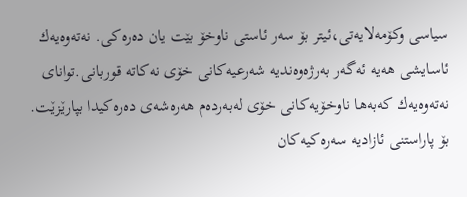سیاسی وكۆمه‌لایه‌تی،ئیتر بۆ سه‌ر ئاستی ناوخۆ بێت یان ده‌ره‌كی. نه‌ته‌وه‌یه‌ك ئاسایشی هه‌یه‌ ئه‌گه‌ر به‌رژه‌وه‌ندیه‌ شه‌رعیه‌كانی خۆی نه‌كاته‌ قوربانی.توانای نه‌ته‌وه‌یه‌ك كه‌به‌ها ناوخۆیه‌كانی خۆی له‌به‌رده‌م هه‌ره‌شه‌ی ده‌ره‌كیدا بپارێزێت. بۆ پاراستنی ئازادیه‌ سه‌ره‌كیه‌كان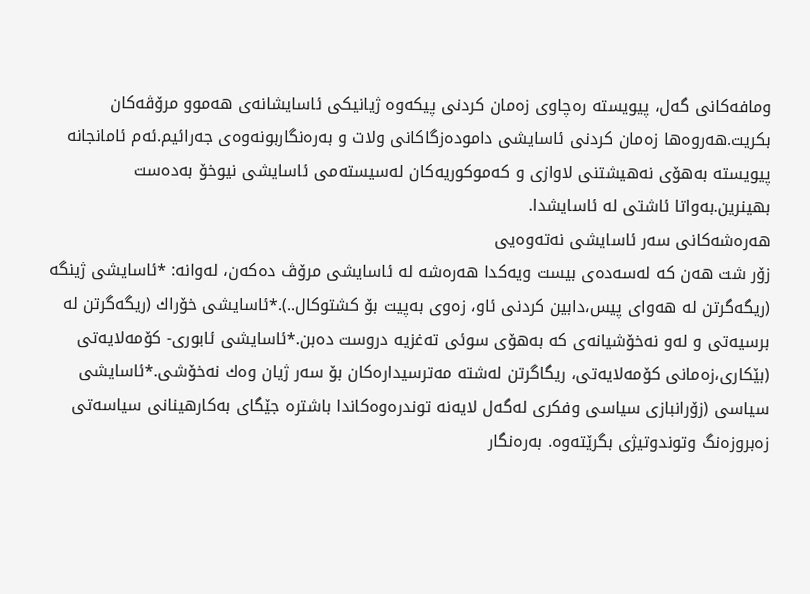ومافه‌كانی گه‌ل، پیویسته‌ ره‌چاوی زه‌مان كردنی پیكه‌وه‌ ژیانیكی ئاسایشانه‌ی هه‌موو مرۆڤه‌كان بكریت.هه‌روه‌ها زه‌مان كردنی ئاسایشی داموده‌زگاكانی ولات و به‌ره‌نگاربونه‌وه‌ی جه‌رائیم.ئه‌م ئامانجانه‌ پیویسته‌ به‌هۆی نه‌هیشتنی لاوازی و كه‌موكوریه‌كان له‌سیسته‌می ئاسایشی نیوخۆ به‌ده‌ست بهینرین.به‌واتا ئاشتی له‌ ئاسایشدا.
هه‌ره‌شه‌كانی سه‌ر ئاسایشی نه‌ته‌وه‌یی
زۆر شت هه‌ن كه‌ له‌سه‌ده‌ی بیست ویه‌كدا هه‌ره‌شه‌ له‌ ئاسایشی مرۆڤ ده‌كه‌ن، له‌وانه‌: *ئاسایشی ژینگه‌ (ریگه‌گرتن له‌ هه‌وای پیس،دابین كردنی ئاو، زه‌وی به‌پیت بۆ كشتوكال..).*ئاسایشی خۆراك (ریگه‌گرتن له‌ برسیه‌تی و له‌و نه‌خۆشیانه‌ی كه‌ به‌هۆی سوئی ته‌غزیه‌ دروست ده‌بن.*ئاسایشی ئابوری- كۆمه‌لایه‌تی (بێكاری،زه‌مانی كۆمه‌لایه‌تی، ریگاگرتن له‌شته‌ مه‌ترسیداره‌كان بۆ سه‌ر ژیان وه‌ك نه‌خۆشی.*ئاسایشی سیاسی (زۆرانبازی سیاسی وفكری له‌گه‌ل لایه‌نه‌ توندره‌وه‌كاندا باشتره‌ جێگای به‌كارهینانی سیاسه‌تی زه‌بروزه‌نگ وتوندوتیژی بگرێته‌وه‌. به‌ره‌نگار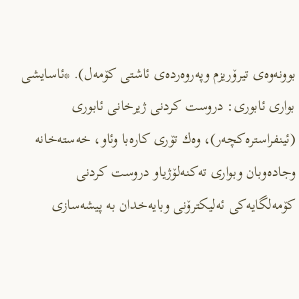بوونه‌وه‌ی تیرۆریزم وپه‌روه‌رده‌ی ئاشتی كۆمه‌ل). *ئاسایشی بواری ئابوری: دروست كردنی ژیرخانی ئابوری (ئینفراستره‌كچه‌ر)، وه‌ك تۆری كاره‌با وئاو، خه‌سته‌خانه‌ وجاده‌وبان وبواری ته‌كنه‌لۆژیاو دروست كردنی كۆمه‌لگایه‌كی ئه‌لیكترۆنی وبایه‌خدان به‌ پیشه‌سازی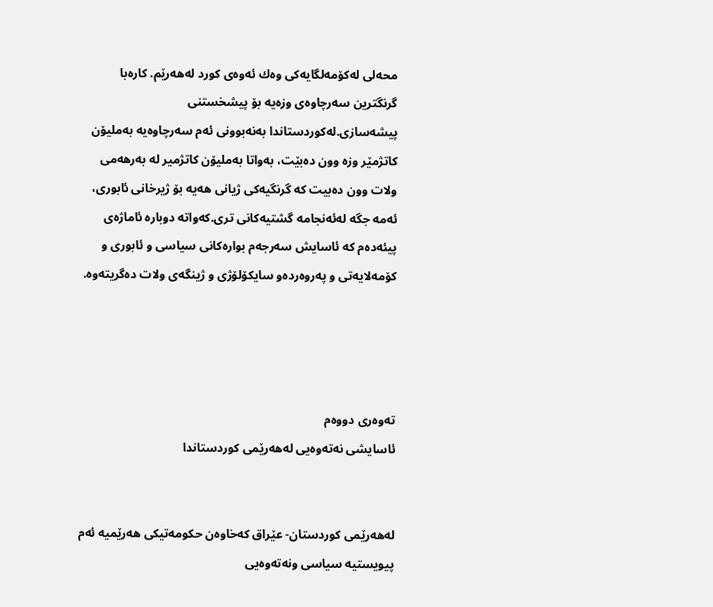محه‌لی له‌كۆمه‌لگایه‌كی وه‌ك ئه‌وه‌ی كورد له‌هه‌رێم. كاره‌با گرنگترین سه‌رچاوه‌ی وزه‌یه‌ بۆ پیشخستنی پیشه‌سازی.له‌كوردستاندا به‌نه‌بوونی ئه‌م سه‌رچاوه‌یه‌ به‌ملیۆن كاتژمێر وزه‌ وون ده‌بێت، به‌واتا به‌ملیۆن كاتژمیر له‌ به‌رهه‌می ولات وون ده‌بیت كه‌ گرنگیه‌كی ژیانی هه‌یه‌ بۆ ژیرخانی ئابوری، ئه‌مه‌ جگه‌ له‌ئه‌نجامه‌ گشتیه‌كانی تری.كه‌واته‌ دوباره‌ ئاماژه‌ی پیئه‌ده‌م كه‌ ئاسایش سه‌رجه‌م بواره‌كانی سیاسی و ئابوری و كۆمه‌لایه‌تی و په‌روه‌رده‌و سایكۆلۆژی و ژینگه‌ی ولات ده‌گریته‌وه‌.




ته‌وه‌ری دووه‌م
ئاسایشی نه‌ته‌وه‌یی له‌هه‌رێمی كوردستاندا


له‌هه‌رێمی كوردستان- عێراق كه‌خاوه‌ن حكومه‌تیكی هه‌رێمیه‌ ئه‌م پیویستیه‌ سیاسی ونه‌ته‌وه‌یی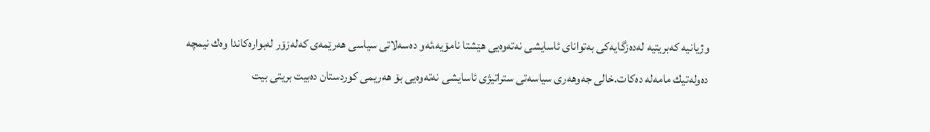وژیانیه‌ كه‌بریتیه‌ له‌ده‌زگایه‌كی به‌توانای ئاسایشی نه‌ته‌وه‌یی هێشتا نامۆیه‌،ئه‌و ده‌سه‌لاتی سیاسی هه‌رێمه‌ی كه‌له‌زۆر له‌بواره‌كاندا وه‌ك نیمچه‌ ده‌وله‌تیك مامه‌له‌ ده‌كات.خالی جه‌وهه‌ری سیاسه‌تی ستراتیژی ئاسایشی نه‌ته‌وه‌یی بۆ هه‌ریمی كوردستان ده‌بیت بریتی بیت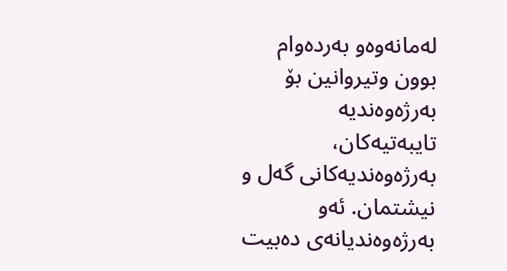له‌مانه‌وه‌و به‌رده‌وام بوون وتیروانین بۆ به‌رژه‌وه‌ندیه‌ تایبه‌تیه‌كان، به‌رژه‌وه‌ندیه‌كانی گه‌ل و نیشتمان. ئه‌و به‌رژه‌وه‌ندیانه‌ی ده‌بیت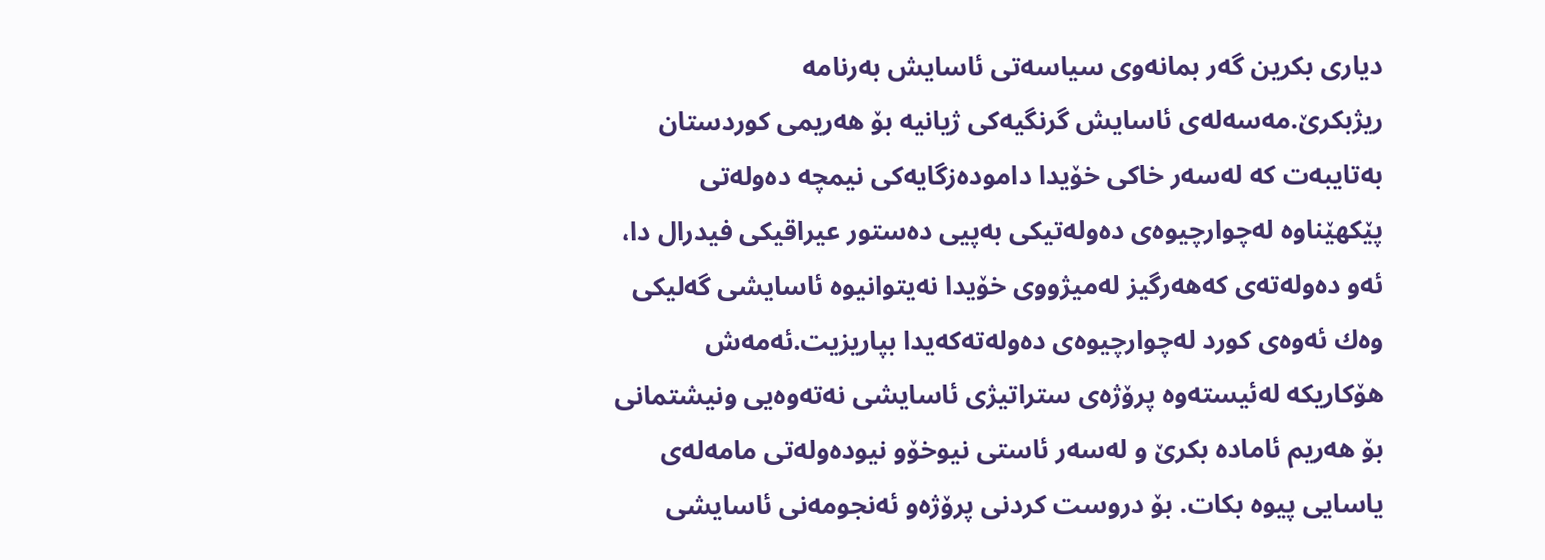دیاری بكرین گه‌ر بمانه‌وی سیاسه‌تی ئاسایش به‌رنامه‌ ریژبكرێ.مه‌سه‌له‌ی ئاسایش گرنگیه‌كی ژیانیه‌ بۆ هه‌ریمی كوردستان به‌تایبه‌ت كه‌ له‌سه‌ر خاكی خۆیدا داموده‌زگایه‌كی نیمچه‌ ده‌وله‌تی پێكهێناوه‌ له‌چوارچیوه‌ی ده‌وله‌تیكی به‌پیی ده‌ستور عیراقیكی فیدرال دا، ئه‌و ده‌وله‌ته‌ی كه‌هه‌رگیز له‌میژووی خۆیدا نه‌یتوانیوه‌ ئاسایشی گه‌لیكی وه‌ك ئه‌وه‌ی كورد له‌چوارچیوه‌ی ده‌وله‌ته‌كه‌یدا بپاریزیت.ئه‌مه‌ش هۆكاریكه‌ له‌ئیسته‌وه‌ پرۆژه‌ی ستراتیژی ئاسایشی نه‌ته‌وه‌یی ونیشتمانی بۆ هه‌ریم ئاماده‌ بكرێ و له‌سه‌ر ئاستی نیوخۆو نیوده‌وله‌تی مامه‌له‌ی یاسایی پیوه‌ بكات. بۆ دروست كردنی پرۆژه‌و ئه‌نجومه‌نی ئاسایشی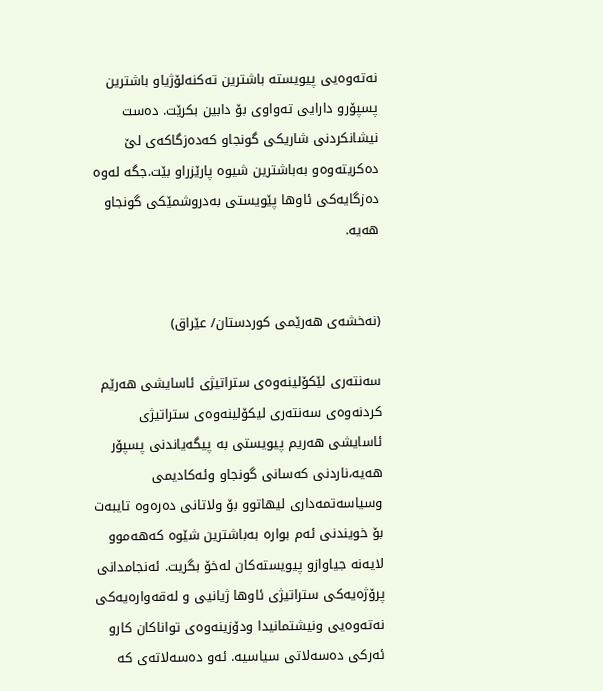نه‌ته‌وه‌یی پیویسته‌ باشترین ته‌كنه‌لۆژیاو باشترین پسپۆرو دارایی ته‌واوی بۆ دابین بكرێت. ده‌ست نیشانكردنی شاریكی گونجاو كه‌ده‌زگاكه‌ی لێ ده‌كریته‌وه‌و به‌باشترین شیوه‌ پارێزراو بێت.جگه‌ له‌وه‌ ده‌زگایه‌كی ئاوها پێویستی به‌دروشمێكی گونجاو هه‌یه‌.


(نه‌خشه‌ی هه‌رێمی كوردستان/ عێراق)

سه‌نته‌ری لێكۆلینه‌وه‌ی ستراتیژی ئاسایشی هه‌رێم
كردنه‌وه‌ی سه‌نته‌ری لیكۆلینه‌وه‌ی ستراتیژی ئاسایشی هه‌ریم پیویستی به‌ پیگه‌یاندنی پسپۆر هه‌یه‌،ناردنی كه‌سانی گونجاو وئه‌كادیمی وسیاسه‌تمه‌داری لیهاتوو بۆ ولاتانی ده‌ره‌وه‌ تایبه‌ت بۆ خویندنی ئه‌م بواره‌ به‌باشترین شێوه‌ كه‌هه‌موو لایه‌نه‌ جیاوازو پیویسته‌كان له‌خۆ بگریت. ئه‌نجامدانی پرۆژه‌یه‌كی ستراتیژی ئاوها ژیانیی و له‌قه‌واره‌یه‌كی نه‌ته‌وه‌یی ونیشتمانیدا ودۆزینه‌وه‌ی تواناكان كارو ئه‌ركی ده‌سه‌لاتی سیاسیه‌. ئه‌و ده‌سه‌لاته‌ی كه‌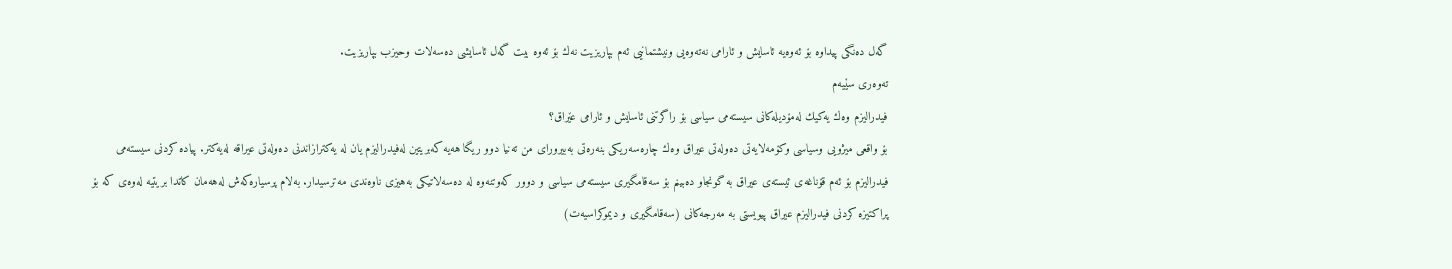گه‌ل ده‌نگی پیداوه‌ بۆ ئه‌وه‌یه‌ ئاسایش و ئارامی نه‌ته‌وه‌یی ونیشتمانیی ئه‌م بپاریزیت نه‌ك بۆ ئه‌وه‌ بیت گه‌ل ئاسایشی ده‌سه‌لات وحیزب بپاریزیت.
ته‌وه‌ری سێیه‌م
فیدرالیزم وه‌ك یه‌كیك له‌مۆدیله‌كانی سیسته‌می سیاسی بۆ راگرتنی ئاسایش و ئارامی عێراق؟
بۆ واقعی میژویی وسیاسی وكۆمه‌لایه‌تی ده‌وله‌تی عیراق وه‌ك چاره‌سه‌ریكی بنه‌ره‌تی به‌بیرورای من ته‌نیا دوو ریگا هه‌یه‌ كه‌بریتین له‌فیدرالیزم یان له‌ یه‌كترازاندنی ده‌وله‌تی عیراقه‌ له‌یه‌كتر. پیاده‌ كردنی سیسته‌می فیدرالیزم بۆ ئه‌م قۆناغه‌ی ئیسته‌ی عیراق به‌ گونجاو ده‌بینم بۆ سه‌قامگیری سیسته‌می سیاسی و دوور كه‌وتنه‌وه‌ له‌ ده‌سه‌لاتیكی به‌هیزی ناوه‌ندی مه‌ترسیدار. به‌لام پرسیاره‌كه‌ش له‌هه‌مان كاتدا بریتیه‌ له‌وه‌ی كه‌ بۆ پراكتیزه‌ كردنی فیدرالیزم عیراق پیویستی به‌ مه‌رجه‌كانی (سه‌قامگیری و دیموكراسیه‌ت)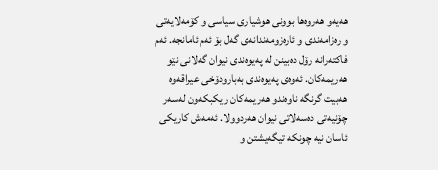هه‌یه‌و هه‌روه‌ها بوونی هوشیاری سیاسی و كۆمه‌لایه‌تی و ره‌زامه‌ندی و ئاره‌زومه‌ندانه‌ی گه‌ل بۆ ئه‌م ئامانجه‌. ئه‌م فاكته‌رانه‌ رۆل ده‌بینن له‌ په‌یوه‌ندی نیوان گه‌لانی نێو هه‌ریمه‌كان. ئه‌وه‌ی په‌یوه‌ندی به‌بارودۆخی عیراقه‌وه‌ هه‌بیت گرنگه‌ ناوه‌ندو هه‌ریمه‌كان ریكبكه‌ون له‌سه‌ر چۆنیه‌تی ده‌سه‌لاتی نیوان هه‌ردوولا. ئه‌مه‌ش كاریكی ئاسان نیه‌ چونكه‌ تیگه‌یشتن و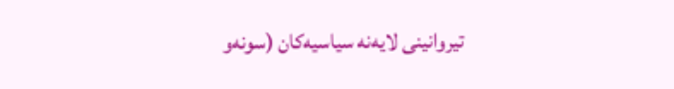تیروانینی لایه‌نه‌ سیاسیه‌كان (سونه‌و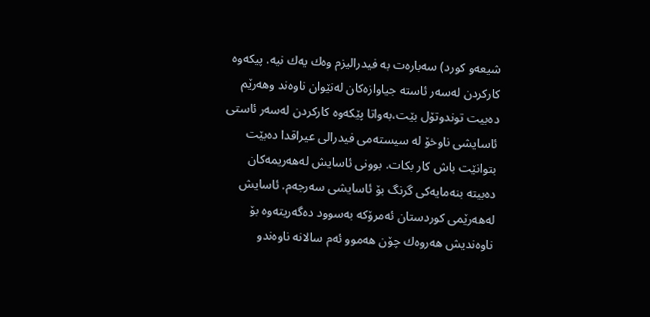شیعه‌و كورد) سه‌باره‌ت به‌ فیدرالیزم وه‌ك یه‌ك نیه‌. پیكه‌وه‌ كاركردن له‌سه‌ر ئاسته‌ جیاوازه‌كان له‌نێوان ناوه‌ند وهه‌رێم ده‌بیت توندوتۆل بێت،به‌واتا پێكه‌وه‌ كاركردن له‌سه‌ر ئاستی ئاسایشی ناوخۆ له‌ سیسته‌می فیدرالی عیراقدا ده‌بێت بتوانێت باش كار بكات. بوونی ئاسایش له‌هه‌ریمه‌كان ده‌بیته‌ بنه‌مایه‌كی گرنگ بۆ ئاسایشی سه‌رجه‌م. ئاسایش له‌هه‌رێمی كوردستان ئه‌مرۆكه‌ به‌سوود ده‌گه‌ریته‌وه‌ بۆ ناوه‌ندیش هه‌روه‌ك چۆن هه‌موو ئه‌م سالانه‌ ناوه‌ندو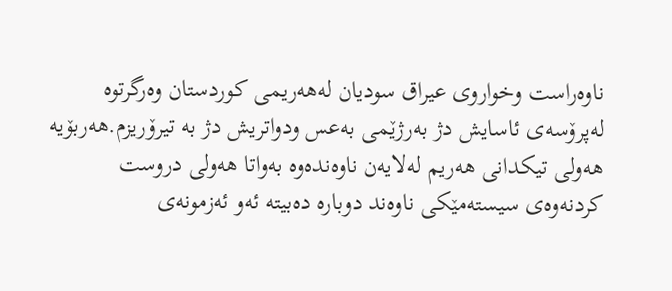ناوه‌راست وخواروی عیراق سودیان له‌هه‌ریمی كوردستان وه‌رگرتوه‌ له‌پرۆسه‌ی ئاسایش دژ به‌رژێمی به‌عس ودواتریش دژ به‌ تیرۆریزم.هه‌ربۆیه‌ هه‌ولی تیكدانی هه‌ریم له‌لایه‌ن ناوه‌نده‌وه‌ به‌واتا هه‌ولی دروست كردنه‌وه‌ی سیسته‌مێكی ناوه‌ند دوباره‌ ده‌بیته‌ ئه‌و ئه‌زمونه‌ی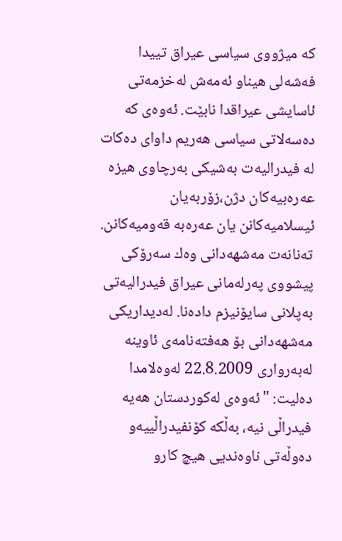كه‌ میژووی سیاسی عیراق تییدا فه‌شه‌لی هیناو ئه‌مه‌ش له‌خزمه‌تی ئاسایشی عیراقدا نابێت. ئه‌وه‌ی كه‌ ده‌سه‌لاتی سیاسی هه‌ریم داوای ده‌كات له‌ فیدرالیه‌ت به‌شیكی به‌رچاوی هیزه‌ عه‌ره‌بیه‌كان دژن،زۆربه‌یان ئیسلامیه‌كانن یان عه‌ره‌به‌ قه‌ومیه‌كانن. ته‌نانه‌ت مه‌شهه‌دانی وه‌ك سه‌رۆكی پیشووی په‌رله‌مانی عیراق فیدرالیه‌تی به‌پلانی سایۆنیزم داده‌نا. له‌دیداریكی مه‌شهه‌دانی بۆ هه‌فته‌نامه‌ی ئاوینه‌ له‌به‌رواری 22.8.2009 له‌وه‌لامدا ده‌لیت: "ئه‌وه‌ی‌ له‌كوردستان هه‌یه‌ فیدراڵی‌ نیه‌، به‌ڵكه‌ كۆنفیدراڵییه‌‌و ده‌وڵه‌تی‌ ناوه‌ندیی‌ هیچ كار‌و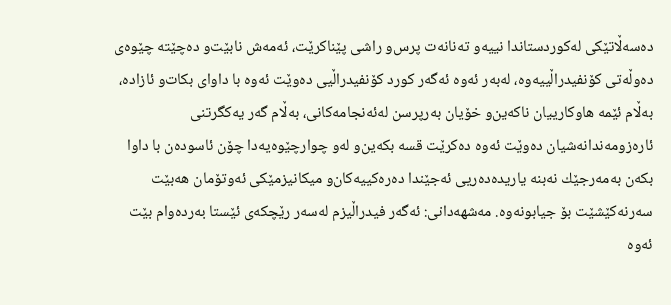ده‌سه‌ڵاتێكی‌ له‌كوردستاندا نییه‌‌و ته‌نانه‌ت پرس‌و راشی‌ پێناكرێت، ئه‌مه‌ش نابێت‌و ده‌چێته‌ چێوه‌ی‌ ده‌وڵه‌تی‌ كۆنفیدراڵییه‌وه‌، له‌به‌ر ئه‌وه‌ ئه‌گه‌ر كورد كۆنفیدراڵیی‌ ده‌وێت ئه‌وه‌ با داوای‌ بكات‌و ئازاده‌، به‌ڵام ئێمه‌ هاوكارییان ناكه‌ین‌و خۆیان به‌رپرسن له‌ئه‌نجامه‌كانی‌، به‌ڵام گه‌ر یه‌كگرتنی‌ ئاره‌زومه‌ندانه‌شیان ده‌وێت ئه‌وه‌ ده‌كرێت قسه‌ بكه‌ین‌و له‌و چوارچێوه‌یه‌دا چۆن ئاسوده‌ن با داوا بكه‌ن به‌مه‌رجێك نه‌بنه‌ یاریده‌ده‌ریی‌ ئه‌جێندا ده‌ره‌كییه‌كان‌و میكانیزمێكی‌ ئه‌وتۆمان هه‌بێت سه‌رنه‌كێشێت بۆ جیابونه‌وه‌. مه‌شهه‌دانی‌: ئه‌گه‌ر فیدراڵیزم له‌سه‌ر رێچكه‌ی‌ ئێستا به‌رده‌وام بێت ئه‌وه‌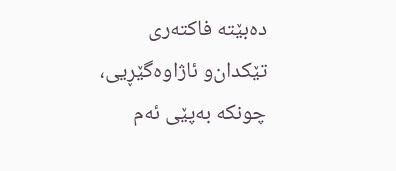ده‌بێته‌ فاكته‌ری‌ تێكدان‌و ئاژاوه‌گێڕیی‌، چونكه‌ به‌پێی‌ ئه‌م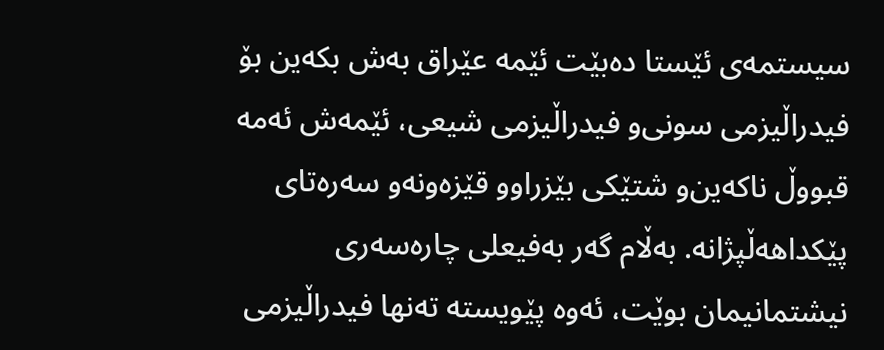سیستمه‌ی‌ ئێستا ده‌بێت ئێمه‌ عێراق به‌ش بكه‌ین بۆ فیدراڵیزمی‌ سونی‌‌و فیدراڵیزمی‌ شیعی‌، ئێمه‌ش ئه‌مه‌ قبووڵ ناكه‌ین‌و شتێكی‌ بێزراو‌و قێزه‌ونه‌‌و سه‌ره‌تای‌ پێكداهه‌ڵپژانه‌. به‌ڵام گه‌ر به‌فیعلی‌ چاره‌سه‌ری‌ نیشتمانیمان بوێت، ئه‌وه‌ پێویسته‌ ته‌نها فیدراڵیزمی‌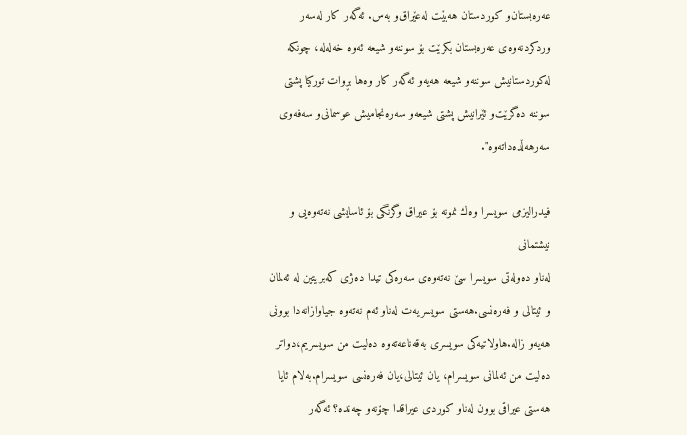عه‌ره‌بستان‌و كوردستان هه‌بێت له‌عێراق‌و به‌س. ئه‌گه‌ر كار له‌سه‌ر وردكردنه‌وه‌ی‌ عه‌ره‌بستان بكرێت بۆ سوننه‌‌و شیعه‌ ئه‌وه‌ خه‌له‌له‌، چونكه‌ له‌كوردستانیش سوننه‌‌و شیعه‌ هه‌یه‌‌و ئه‌گه‌ر كار وه‌ها بڕوات توركیا پشتی‌ سوننه‌ ده‌گرێت‌و ئێرانیش پشتی‌ شیعه‌‌و سه‌ره‌نجامیش عوسمانی‌‌و سه‌فه‌وی‌ سه‌رهه‌ڵده‌داته‌وه‌".

فیدرالیزمی سویسرا وه‌ك نمونه‌ بۆ عیراق وگرنگی بۆ ئاسایشی نه‌ته‌وه‌یی و نیشتمانی
له‌ناو ده‌وله‌تی سویسرا سێ نه‌ته‌وه‌ی سه‌ره‌كی تیدا ده‌ژی كه‌بریتین له‌ ئه‌لمان و ئیتالی و فه‌ره‌نسی.هه‌ستی سویسریه‌ت له‌ناو ئه‌م نه‌ته‌وه‌ جیاوازانه‌دا بوونی هه‌یه‌و زاله‌.هاولاتیه‌كی سویسری به‌قه‌ناعه‌ته‌وه‌ ده‌لیت من سویسریم،دواتر ده‌لیت من ئه‌لمانی سویسرام، یان ئیتالی،یان فه‌ره‌نسی سویسرام.به‌لام ئایا هه‌ستی عیراقی بوون له‌ناو كوردی عیراقدا چۆنه‌و چه‌نده‌؟ ئه‌گه‌ر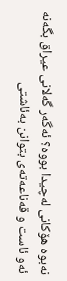نه‌بوه‌ هۆكانی له‌چیدا بووه‌؟ ئه‌گه‌ر گه‌لانی عیراق بگه‌نه‌ ئه‌و ئاست و قه‌ناعه‌ته‌ی بتوانن به‌ئاشتی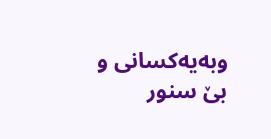وبه‌یه‌كسانی و بێ سنور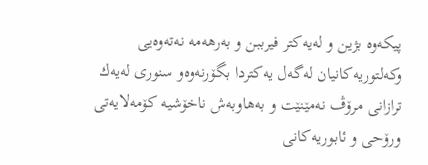پیكه‌وه‌ بژین و له‌یه‌كتر فیرببن و به‌رهه‌مه‌ نه‌ته‌وه‌یی وكه‌لتوریه‌كانیان له‌گه‌ل یه‌كتردا بگۆرنه‌وه‌و سنوری له‌یه‌ك ترازانی مرۆڤ نه‌مێنێت و به‌هاوبه‌ش ناخۆشیه‌ كۆمه‌لایه‌تی ورۆحی و ئابوریه‌كانی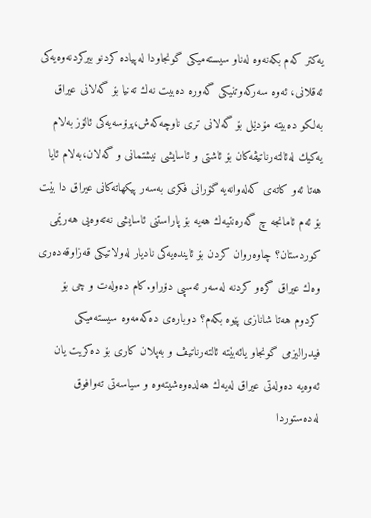یه‌كتر كه‌م بكه‌نه‌وه‌ له‌ناو سیسته‌میكی گونجاودا له‌پیاده‌ كردنو بیركردنه‌وه‌یه‌كی ئه‌قلانی، ئه‌وه‌ سه‌ركه‌وتنیكی گه‌وره‌ ده‌بیت نه‌ك ته‌نیا بۆ گه‌لانی عیراق به‌لكو ده‌بیته‌ مۆدێل بۆ گه‌لانی تری ناوچه‌كه‌ش،پرۆسه‌یه‌كی ئالۆز به‌لام یه‌كیك له‌ئالته‌رناتیڤه‌كان بۆ ئاشتی و ئاسایشی نیشتمانی و گه‌لان،به‌لام ئایا هه‌تا ئه‌و كاته‌ی كه‌له‌وانه‌یه‌ گۆرانی فكری به‌سه‌ر پیكهاته‌كانی عیراق دا بێت بۆ ئه‌م ئامانجه‌ چ گه‌ره‌نتیه‌ك هه‌یه‌ بۆ پاراستنی ئاسایشی نه‌ته‌وه‌یی هه‌رێمی كوردستان؟ چاوه‌روان كردن بۆ ئاینده‌یه‌كی نادیار له‌ولاتیكی قه‌زاوقه‌ده‌ری وه‌ك عیراق گره‌و كردنه‌ له‌سه‌ر ئه‌سپی دۆراو.كام ده‌وله‌ت و چی بۆ كردوم هه‌تا شانازی پێوه‌ بكه‌م؟ دوباره‌ی ده‌كه‌مه‌وه‌ سیسته‌میكی فیدرالیزمی گونجاو یائه‌بێته‌ ئالته‌رناتیڤ و به‌پلان كاری بۆ ده‌كریت یان ئه‌وه‌یه‌ ده‌وله‌تی عیراق له‌یه‌ك هه‌لده‌وه‌شیته‌وه‌ و سیاسه‌تی ته‌وافوق له‌ده‌ستوردا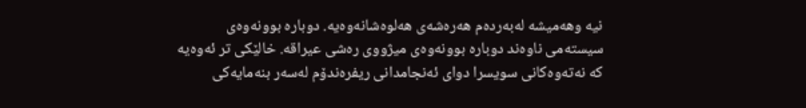نیه‌ وهه‌میشه‌ له‌به‌رده‌م هه‌ره‌شه‌ی هه‌لوه‌شانه‌وه‌یه‌. دوباره‌ بوونه‌وه‌ی سیسته‌می ناوه‌ند دوباره‌ بوونه‌وه‌ی میژووی ره‌شی عیراقه‌. خالێكی تر ئه‌وه‌یه‌ كه‌ نه‌ته‌وه‌كانی سویسرا دوای ئه‌نجامدانی ریفره‌ندۆم له‌سه‌ر بنه‌مایه‌كی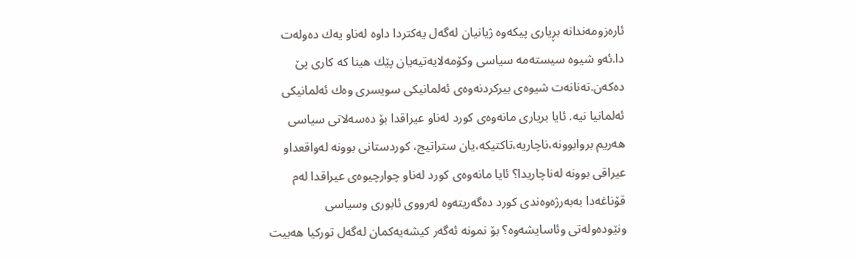ئاره‌زومه‌ندانه‌ بڕیاری پیكه‌وه‌ ژیانیان له‌گه‌ل یه‌كتردا داوه‌ له‌ناو یه‌ك ده‌وله‌ت دا.ئه‌و شیوه‌ سیسته‌مه‌ سیاسی وكۆمه‌لایه‌تیه‌یان پێك هینا كه‌ كاری پێ ده‌كه‌ن.ته‌نانه‌ت شیوه‌ی بیركردنه‌وه‌ی ئه‌لمانیكی سویسری وه‌ك ئه‌لمانیكی ئه‌لمانیا نیه‌. ئایا بریاری مانه‌وه‌ی كورد له‌ناو عیراقدا بۆ ده‌سه‌لاتی سیاسی هه‌ریم بروابوونه‌،ناچاریه‌،تاكتیكه‌،یان ستراتیج، كوردستانی بوونه‌ له‌واقعداو عیراقی بوونه‌ له‌ناچاریدا؟ ئایا مانه‌وه‌ی كورد له‌ناو چوارچیوه‌ی عیراقدا له‌م قۆناغه‌دا به‌به‌رژه‌وه‌ندی كورد ده‌گه‌ریته‌وه‌ له‌رووی ئابوری وسیاسی ونێوده‌وله‌تی وئاسایشه‌وه‌؟ بۆ نمونه‌ ئه‌گه‌ر كیشه‌یه‌كمان له‌گه‌ل توركیا هه‌بیت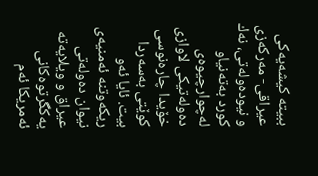ببیته‌ كیشه‌یه‌كی عیراقی- مه‌ركه‌زی و نیوده‌وله‌تی، نه‌ك كورد به‌ته‌نیاو له‌چوارچیوه‌ی ده‌وله‌تیكی لاوازی خۆیدا چاره‌نوسی كوێتی به‌سه‌ردا بیت. ئایا ئه‌و ریكه‌وتنه‌ ئه‌منیه‌ی نیوان ده‌وله‌تی عیراق و ویلایه‌ته‌ یه‌كگرتوه‌كانی ئه‌مریكا ئه‌م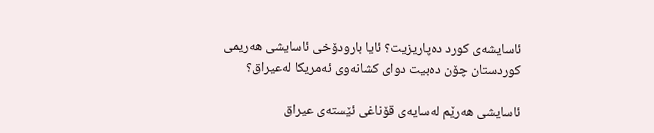ئاسایشه‌ی كورد ده‌پاریزیت؟ ئایا بارودۆخی ئاسایشی هه‌ریمی كوردستان چۆن ده‌بیت دوای كشانه‌وی ئه‌مریكا له‌عیراق؟

ئاسایشی هه‌رێم له‌سایه‌ی قۆناغی ئێسته‌ی عیراق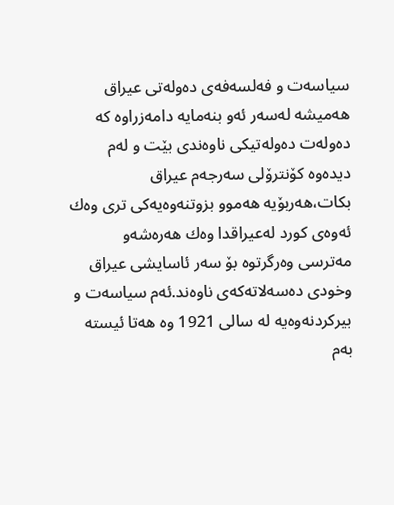سیاسه‌ت و فه‌لسه‌فه‌ی ده‌وله‌تی عیراق هه‌میشه‌ له‌سه‌ر ئه‌و بنه‌مایه‌ دامه‌زراوه‌ كه‌ ده‌وله‌ت ده‌وله‌تیكی ناوه‌ندی بێت و له‌م دیده‌وه‌ كۆنترۆلی سه‌رجه‌م عیراق بكات،هه‌ربۆیه‌ هه‌موو بزوتنه‌وه‌یه‌كی تری وه‌ك ئه‌وه‌ی كورد له‌عیراقدا وه‌ك هه‌ره‌شه‌و مه‌ترسی وه‌رگرتوه‌ بۆ سه‌ر ئاسایشی عیراق وخودی ده‌سه‌لاته‌كه‌ی ناوه‌ند.ئه‌م سیاسه‌ت و بیركردنه‌وه‌یه‌ له‌ سالی 1921 وه‌ هه‌تا ئیسته‌ به‌م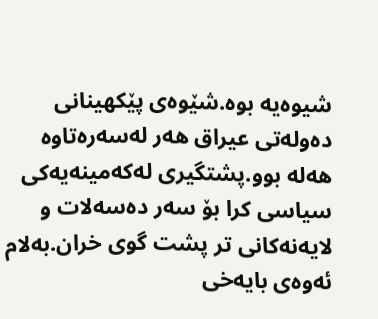شیوه‌یه‌ بوه‌.شێوه‌ی پێكهینانی ده‌وله‌تی عیراق هه‌ر له‌سه‌ره‌تاوه‌ هه‌له‌ بوو.پشتگیری له‌كه‌مینه‌یه‌كی سیاسی كرا بۆ سه‌ر ده‌سه‌لات و لایه‌نه‌كانی تر پشت گوی خران.به‌لام ئه‌وه‌ی بایه‌خی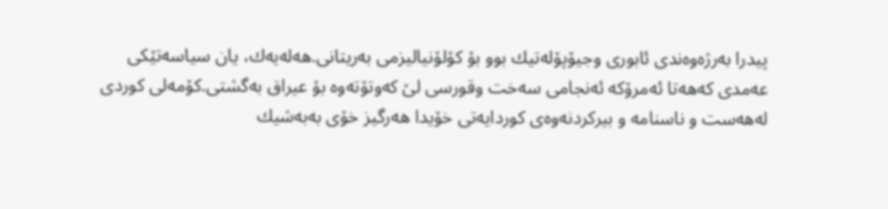پیدرا به‌رژه‌وه‌ندی ئابوری وجیۆپۆله‌تیك بوو بۆ كۆلۆنیالیزمی به‌ریتانی.هه‌له‌یه‌ك، یان سیاسه‌تێكی عه‌مدی كه‌هه‌تا ئه‌مرۆكه‌ ئه‌نجامی سه‌خت وقورسی لێ كه‌وتۆته‌وه‌ بۆ عیراق به‌گشتی.كۆمه‌لی كوردی له‌هه‌ست و ناسنامه‌ و بیركردنه‌وه‌ی كوردایه‌تی خۆیدا هه‌رگیز خۆی به‌به‌شیك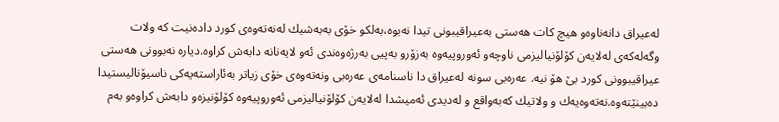له‌عیراق دانه‌ناوه‌و هیچ كات هه‌ستی به‌عیراقیبونی تیدا نه‌بوه‌،به‌لكو خۆی به‌به‌شیك له‌نه‌ته‌وه‌ی كورد داده‌نیت كه‌ ولات وگه‌له‌كه‌ی له‌لایه‌ن كۆلۆنیالیزمی ناوچه‌و ئه‌وروپیه‌وه‌ به‌زۆرو به‌پیی به‌رژه‌وه‌ندی ئه‌و لایه‌نانه‌ دابه‌ش كراوه‌.دیاره‌ نه‌بوونی هه‌ستی عیراقیبوونی كورد بێ هۆ نیه‌. عه‌ره‌بی سونه‌ له‌عیراق دا ناسنامه‌ی عه‌ره‌بی ونه‌ته‌وه‌ی خۆی زیاتر به‌ئاراسته‌یه‌كی ناسیۆنالیستیدا ده‌بینێته‌وه‌.نه‌ته‌وه‌یه‌ك و ولاتیك كه‌به‌واقع و له‌دیدی ئه‌میشدا له‌لایه‌ن كۆلۆنیالیزمی ئه‌وروپیه‌وه‌ كۆلۆنیزه‌و دابه‌ش كراوه‌و به‌م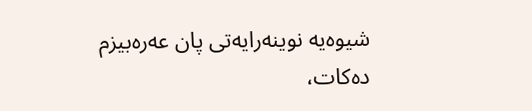شیوه‌یه‌ نوینه‌رایه‌تی پان عه‌ره‌بیزم ده‌كات،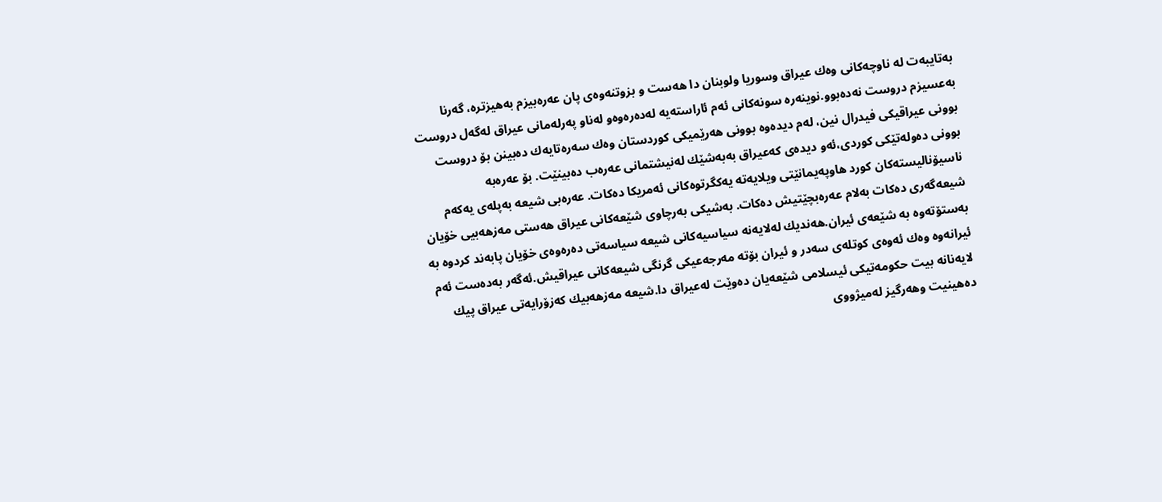به‌تایبه‌ت له‌ ناوچه‌كانی وه‌ك عیراق وسوریا ولوبنان دا هه‌ست و بزوتنه‌وه‌ی پان عه‌ره‌بیزم به‌هیزتره‌، گه‌رنا به‌عسیزم دروست نه‌ده‌بوو.نوینه‌ره‌ سونه‌كانی ئه‌م ئاراسته‌یه‌ له‌ده‌ره‌وه‌و له‌ناو په‌رله‌مانی عیراق له‌گه‌ل دروست بوونی عیراقیكی فیدرال نین، له‌م دیده‌وه‌ بوونی هه‌رێمیكی كوردستان وه‌ك سه‌ره‌تایه‌ك ده‌بینن بۆ دروست بوونی ده‌وله‌تێكی كوردی،ئه‌و دیده‌ی كه‌عیراق به‌به‌شێك له‌نیشتمانی عه‌ره‌ب ده‌بینێت. بۆ عه‌ره‌به‌ ناسیۆنالیسته‌كان كورد هاوپه‌یمانێتی ویلایه‌ته‌ یه‌كگرتوه‌كانی ئه‌مریكا ده‌كات. عه‌ره‌بی شیعه‌ به‌پله‌ی یه‌كه‌م شیعه‌گه‌ری ده‌كات به‌لام عه‌ره‌بچێتیش ده‌كات. به‌شیكی به‌رچاوی شێعه‌كانی عیراق هه‌ستی مه‌زهه‌بیی خۆیان به‌ستۆته‌وه‌ به‌ شێعه‌ی ئیران.هه‌ندیك له‌لایه‌نه‌ سیاسیه‌كانی شیعه‌ سیاسه‌تی ده‌ره‌وه‌ی خۆیان پابه‌ند كردوه‌ به‌ ئیرانه‌وه‌ وه‌ك ئه‌وه‌ی كوتله‌ی سه‌در و ئیران بۆته‌ مه‌رجه‌عیكی گرنگی شیعه‌كانی عیراقیش.ئه‌گه‌ر به‌ده‌ست ئه‌م لایه‌نانه‌ بیت حكومه‌تیكی ئیسلامی شێعه‌یان ده‌وێت له‌عیراق دا.شیعه‌ مه‌زهه‌بیك كه‌زۆرایه‌تی عیراق پیك ده‌هینیت وهه‌رگیز له‌میژووی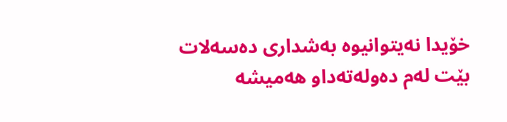خۆیدا نه‌یتوانیوه‌ به‌شداری ده‌سه‌لات بێت له‌م ده‌وله‌ته‌داو هه‌میشه‌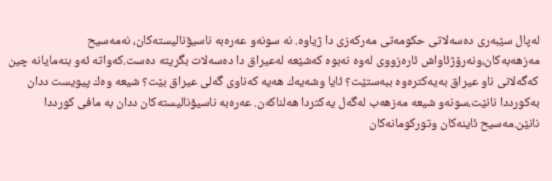له‌پال سێبه‌ری ده‌سه‌لاتی حكومه‌تی مه‌ركه‌زی دا ژیاوه‌. نه‌ سونه‌و عه‌ره‌به‌ ناسیۆنالیسته‌كان، نه‌مه‌سیح مه‌زهه‌به‌كان،ونه‌رۆژئاواش ئاره‌زووی له‌وه‌ نه‌بوه‌ كه‌شێعه‌ له‌عیراق دا ده‌سه‌لات بگریته‌ ده‌ست.كه‌واته‌ ئه‌و بنه‌مایانه‌ چین كه‌گه‌لانی ناو عیراق به‌یه‌كتره‌وه‌ ببه‌ستێت؟ ئایا وشه‌یه‌ك هه‌یه‌ كه‌ناوی گه‌لی عیراق بێت؟ شیعه‌ وه‌ك پیویست ددان به‌كورددا نانێت،سونه‌و شیعه‌ مه‌زهه‌ب له‌گه‌ل یه‌كتردا هه‌لناكه‌ن. عه‌ره‌به‌ ناسیۆنالیسته‌كان ددان به‌ مافی كورددا نانێن.مه‌سیح ئاینه‌كان وتوركومانه‌كان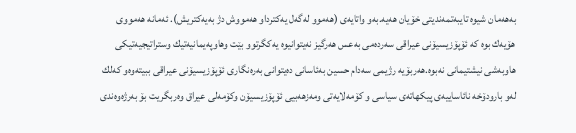به‌هه‌مان شیوه‌ تایبه‌تمه‌ندیتی خۆیان هه‌یه‌.به‌و واتایه‌ی (هه‌موو له‌گه‌ل یه‌كترداو هه‌مووش دژ به‌یه‌كتریش). ئه‌مانه‌ هه‌مووی هۆیه‌ك بوه‌ كه‌ ئۆپۆزیسیۆنی عیراقی سه‌رده‌می به‌عس هه‌رگیز نه‌یتوانیوه‌ یه‌كگرتوو بێت وهاوپه‌یمانیه‌تیك وستراتیجیه‌تیكی هاوبه‌شی نیشتیمانی نه‌بوه‌.هه‌ربۆیه‌ رژیمی سه‌دام حسین به‌ئاسانی ده‌یتوانی به‌ره‌نگاری ئۆپۆزیسیۆنی عیراقی ببیته‌وه‌و كه‌لك له‌و بارودۆخه‌ نائاساییه‌ی پیكهاته‌ی سیاسی و كۆمه‌لایه‌تی ومه‌زهه‌بیی ئۆپۆزیسیۆن وكۆمه‌لی عیراق وه‌ربگریت بۆ به‌رژه‌وه‌ندی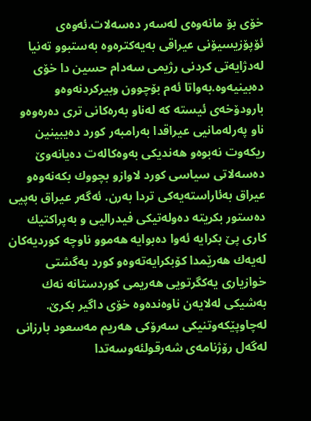خۆی بۆ مانه‌وه‌ی له‌سه‌ر ده‌سه‌لات.ئه‌وه‌ی ئۆپۆزیسیۆنی عیراقی به‌یه‌كتره‌وه‌ به‌ستبوو ته‌نیا له‌دژایه‌تی كردنی رژیمی سه‌دام حسین دا خۆی ده‌بینیه‌وه‌.به‌واتا ئه‌م بۆچوون وبیركردنه‌وه‌و بارودۆخه‌ی ئیسته‌ كه‌ له‌ناو به‌ره‌كانی تری ده‌ره‌وه‌و ناو په‌رله‌مانیی عیراقدا به‌رامبه‌ر كورد ده‌یبینین ریكه‌وت نه‌بوه‌و هه‌ندیكی به‌وه‌كاله‌ت ده‌یانه‌وێ ده‌سه‌لاتی سیاسی كورد لاوازو بچووك بكه‌نه‌وه‌و عیراق به‌ئاراسته‌یه‌كی تردا به‌رن. ئه‌گه‌ر عیراق به‌پیی ده‌ستور بكریته‌ ده‌وله‌تیكی فیدرالیی و به‌پراكتیك كاری پێ بكرایه‌ ئه‌وا ده‌بوایه‌ هه‌موو ناوچه‌ كوردیه‌كان له‌یه‌ك هه‌رێمدا كۆبكرایه‌ته‌وه‌و كورد به‌گشتی خوازیاری یه‌كگرتویی هه‌ریمی كوردستانه‌ نه‌ك به‌شیكی له‌لایه‌ن ناوه‌نده‌وه‌ خۆی داگیر بكرێ. له‌چاوپێكه‌وتنیكی سه‌رۆكی هه‌ریم مه‌سعود بارزانی له‌گه‌ل رۆژنامه‌ی شه‌رقولئه‌وسه‌تدا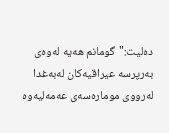ده‌لیت:"گومانم هه‌یه‌ له‌وه‌ی به‌رپرسه‌ عیراقیه‌كان له‌به‌غدا له‌رووی موماره‌سه‌ی عه‌مه‌لیه‌وه‌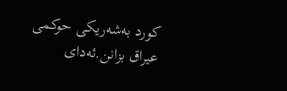كورد به‌شه‌ریكی حوكمی عیراق بزانن.ئه‌دای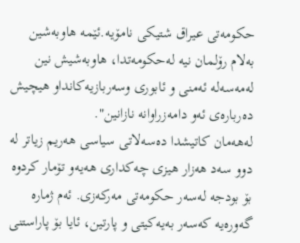حكومه‌تی عیراق شتیكی نامۆیه‌.ئێمه‌ هاوبه‌شین به‌لام رۆلمان نیه‌ له‌حكومه‌تدا، هاوبه‌شیش نین له‌مه‌سه‌له‌ ئه‌منی و ئابوری وسه‌ربازیه‌كانداو هیچیش ده‌رباره‌ی ئه‌و دامه‌زراوانه‌ نازانین".
له‌هه‌مان كاتیشدا ده‌سه‌لاتی سیاسی هه‌ریم زیاتر له‌ دوو سه‌د هه‌زار هیزی چه‌كداری هه‌یه‌و تۆمار كردوه‌ بۆ بودجه‌ له‌سه‌ر حكومه‌تی مه‌ركه‌زی. ئه‌م ژماره‌ گه‌وره‌یه‌ كه‌سه‌ر به‌یه‌كیتی و پارتین، ئایا بۆ پاراستنی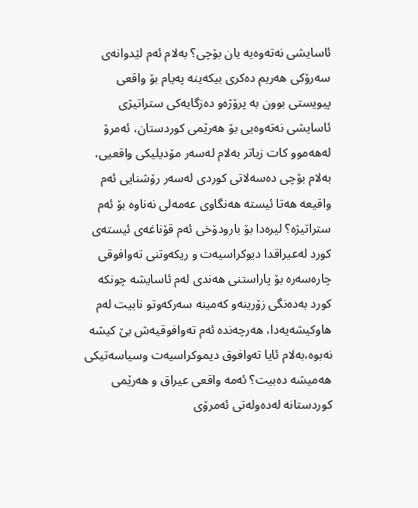ئاسایشی نه‌ته‌وه‌یه‌ یان بۆچی؟ به‌لام ئه‌م لێدوانه‌ی سه‌رۆكی هه‌ریم ده‌كری بیكه‌ینه‌ په‌یام بۆ واقعی پیویستی بوون به‌ پرۆژه‌و ده‌زگایه‌كی ستراتیژی ئاسایشی نه‌ته‌وه‌یی بۆ هه‌رێمی كوردستان، ئه‌مرۆ له‌هه‌موو كات زیاتر به‌لام له‌سه‌ر مۆدیلیكی واقعیی، به‌لام بۆچی ده‌سه‌لاتی كوردی له‌سه‌ر رۆشنایی ئه‌م واقیعه‌ هه‌تا ئیسته‌ هه‌نگاوی عه‌مه‌لی نه‌ناوه‌ بۆ ئه‌م ستراتیژه‌؟ لیره‌دا بۆ بارودۆخی ئه‌م قۆناغه‌ی ئیسته‌ی كورد له‌عیراقدا دیوكراسیه‌ت و ریكه‌وتنی ته‌وافوقی چاره‌سه‌ره‌ بۆ پاراستنی هه‌ندی له‌م ئاسایشه‌ چونكه‌ كورد به‌ده‌نگی زۆرینه‌و كه‌مینه‌ سه‌ركه‌وتو نابیت له‌م هاوكیشه‌یه‌دا، هه‌رچه‌نده‌ ئه‌م ته‌وافوقیه‌ش بێ كیشه‌ نه‌بوه‌،به‌لام ئایا ته‌وافوق دیموكراسیه‌ت وسیاسه‌تیكی هه‌میشه‌ ده‌بیت؟ ئه‌مه‌ واقعی عیراق و هه‌رێمی كوردستانه‌ له‌ده‌وله‌تی ئه‌مرۆی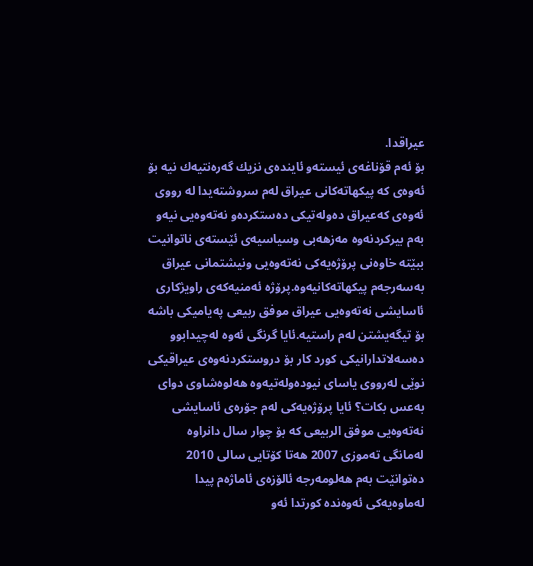عیراقدا.
بۆ ئه‌م قۆناغه‌ی ئیسته‌و ئاینده‌ی نزیك گه‌ره‌نتیه‌ك نیه‌ بۆ ئه‌وه‌ی كه‌ پیكهاته‌كانی عیراق له‌م سروشته‌یدا له‌ رووی ئه‌وه‌ی كه‌عیراق ده‌وله‌تیكی ده‌ستكرده‌و نه‌ته‌وه‌یی نیه‌و به‌م بیركردنه‌وه‌ مه‌زهه‌بی وسیاسیه‌ی ئێسته‌ی ناتوانیت ببێته‌ خاوه‌نی پرۆژه‌یه‌كی نه‌ته‌وه‌یی ونیشتمانی عیراق به‌سه‌رجه‌م پیكهاته‌كانیه‌وه‌.پرۆژه‌ ئه‌منیه‌كه‌ی راویژكاری ئاسایشی نه‌ته‌وه‌یی عیراق موفق ربیعی په‌یامیكی باشه‌ بۆ تیگه‌یشتن له‌م راستیه‌.ئایا گرنگی ئه‌وه‌ له‌چیدابوو ده‌سه‌لاتدارانیكی كورد كار بۆ دروستكردنه‌وه‌ی عیراقیكی نوێی له‌رووی یاسای نیوده‌وله‌تیه‌وه‌ هه‌لوه‌شاوی دوای به‌عس بكات؟ ئایا پرۆژه‌یه‌كی له‌م جۆره‌ی ئاسایشی نه‌ته‌وه‌یی موفق الربیعی كه‌ بۆ چوار سال دانراوه‌ له‌مانگی ته‌موزی 2007 هه‌تا كۆتایی سالی 2010 ده‌توانێت به‌م هه‌لومه‌رجه‌ ئالۆزه‌ی ئاماژه‌م پیدا له‌ماوه‌یه‌كی ئه‌وه‌نده‌ كورتدا ئه‌و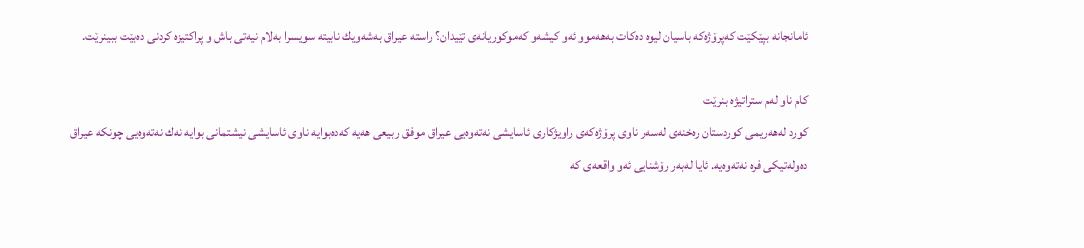ئامانجانه‌ بپێكێت كه‌پرۆژه‌كه‌ باسیان لیوه‌ ده‌كات به‌هه‌موو ئه‌و كیشه‌و كه‌موكوریانه‌ی تێیدان؟ راسته‌ عیراق به‌شه‌ویك نابیته‌ سویسرا به‌لام نیه‌تی باش و پراكتیزه‌ كردنی ده‌بێت ببینرێت.

كام ناو له‌م ستراتیژه‌ بنرێت
كورد له‌هه‌ریمی كوردستان ره‌خنه‌ی له‌سه‌ر ناوی پرۆژه‌كه‌ی راویژكاری ئاسایشی نه‌ته‌وه‌یی عیراق موفق ربیعی هه‌یه‌ كه‌ده‌بوایه‌ ناوی ئاسایشی نیشتمانی بوایه‌ نه‌ك نه‌ته‌وه‌یی چونكه‌ عیراق ده‌وله‌تیكی فره‌ نه‌ته‌وه‌یه‌. ئایا له‌به‌ر رۆشنایی ئه‌و واقعه‌ی كه‌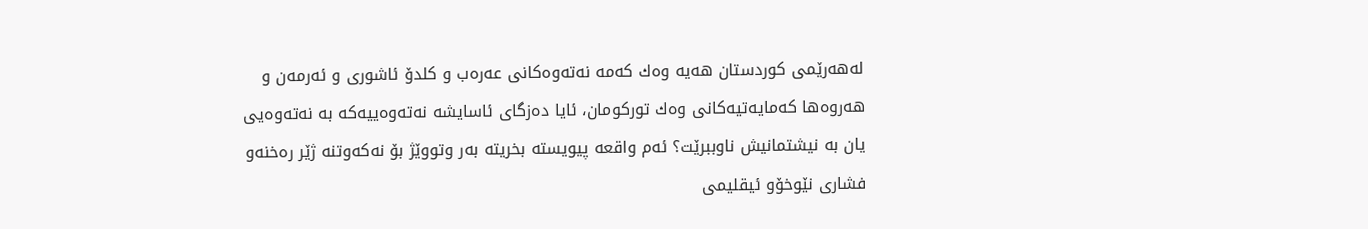له‌هه‌رێمی كوردستان هه‌یه‌ وه‌ك كه‌مه‌ نه‌ته‌وه‌كانی عه‌ره‌ب و كلدۆ ئاشوری و ئه‌رمه‌ن و هه‌روه‌ها كه‌مایه‌تیه‌كانی وه‌ك توركومان، ئایا ده‌زگای ئاسایشه‌ نه‌ته‌وه‌ییه‌كه‌ به‌ نه‌ته‌وه‌یی یان به‌ نیشتمانیش ناوببرێت؟ ئه‌م واقعه‌ پیویسته‌ بخریته‌ به‌ر وتووێژ بۆ نه‌كه‌وتنه‌ ژێر ره‌خنه‌و فشاری نێوخۆو ئیقلیمی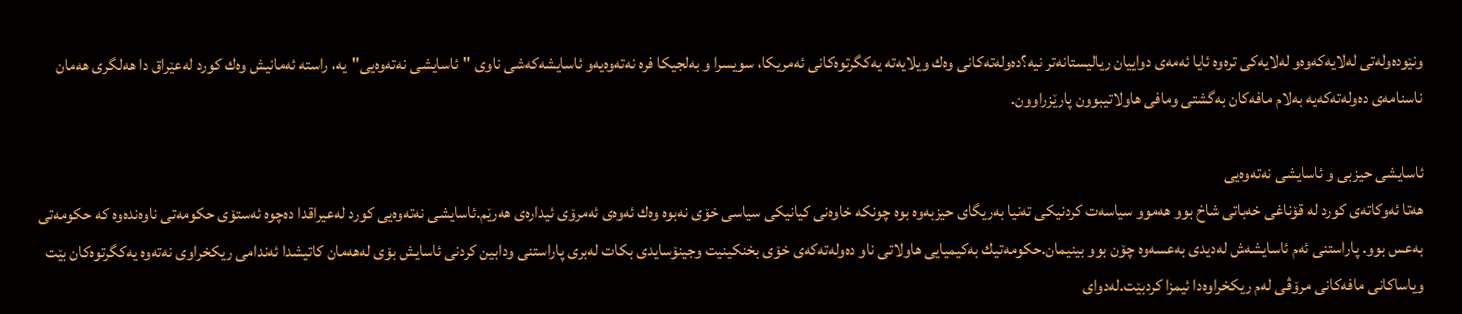ونێوده‌وله‌تی له‌لایه‌كه‌وه‌و له‌لایه‌كی تره‌وه‌ ئایا ئه‌مه‌ی دواییان ریالیستانه‌تر نیه‌؟ده‌وله‌ته‌كانی وه‌ك ویلایه‌ته‌ یه‌كگرتوه‌كانی ئه‌مریكا، سویسرا و به‌لجیكا فره‌ نه‌ته‌وه‌یه‌و ئاسایشه‌كه‌شی ناوی "ئاسایشی نه‌ته‌وه‌یی"یه‌، راسته‌ ئه‌مانیش وه‌ك كورد له‌عێراق دا هه‌لگری هه‌مان ناسنامه‌ی ده‌وله‌ته‌كه‌یه‌ به‌لام مافه‌كان به‌گشتی ومافی هاولاتیبوون پارێزراوون.

ئاسایشی حیزبی و ئاسایشی نه‌ته‌وه‌یی
هه‌تا ئه‌وكاته‌ی كورد له‌ قۆناغی خه‌باتی شاخ بوو هه‌موو سیاسه‌ت كردنیكی ته‌نیا به‌ریگای حیزبه‌وه‌ بوه‌ چونكه‌ خاوه‌نی كیانیكی سیاسی خۆی نه‌بوه‌ وه‌ك ئه‌وه‌ی ئه‌مرۆی ئیداره‌ی هه‌رێم.ئاسایشی نه‌ته‌وه‌یی كورد له‌عیراقدا ده‌چوه‌ ئه‌ستۆی حكومه‌تی ناوه‌نده‌وه‌ كه‌ حكومه‌تی به‌عس بوو. پاراستنی ئه‌م ئاسایشه‌ش له‌دیدی به‌عسه‌وه‌ چۆن بوو بینیمان.حكومه‌تیك به‌كیمیایی هاولاتی ناو ده‌وله‌ته‌كه‌ی خۆی بخنكینیت وجینۆسایدی بكات له‌بری پاراستنی ودابین كردنی ئاسایش بۆی له‌هه‌مان كاتیشدا ئه‌ندامی ریكخراوی نه‌ته‌وه‌ یه‌كگرتوه‌كان بێت ویاساكانی مافه‌كانی مرۆڤی له‌م ریكخراوه‌دا ئیمزا كردبێت.له‌دوای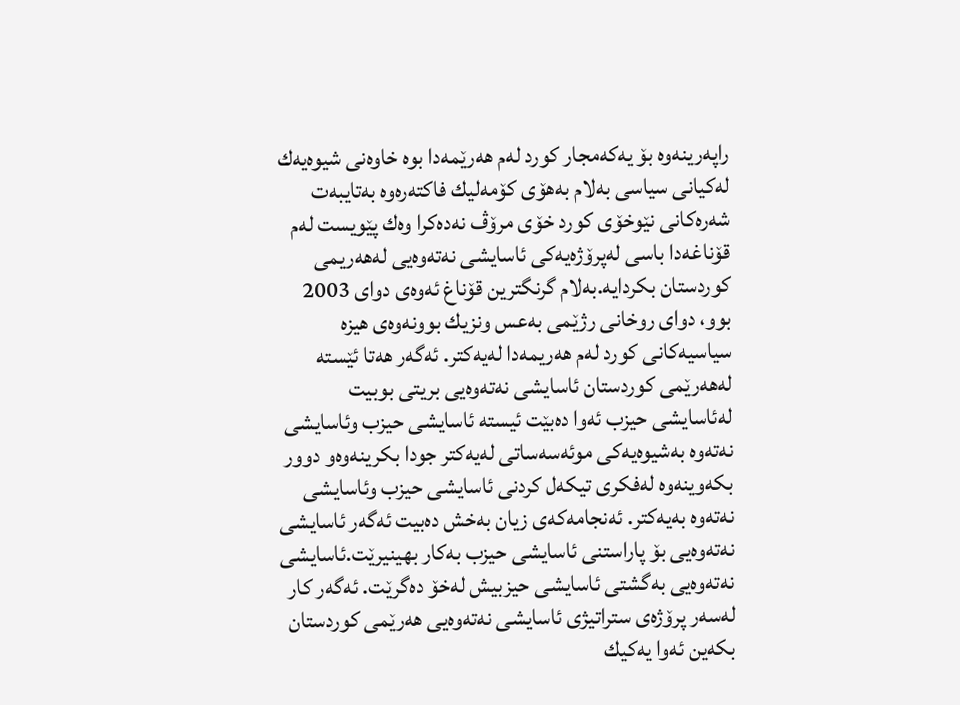راپه‌رینه‌وه‌ بۆ یه‌كه‌مجار كورد له‌م هه‌رێمه‌دا بوه‌ خاوه‌نی شیوه‌یه‌ك له‌كیانی سیاسی به‌لام به‌هۆی كۆمه‌لیك فاكته‌ره‌وه‌ به‌تایبه‌ت شه‌ره‌كانی نێوخۆی كورد خۆی مرۆڤ نه‌ده‌كرا وه‌ك پێویست له‌م قۆناغه‌دا باسی له‌پرۆژه‌یه‌كی ئاسایشی نه‌ته‌وه‌یی له‌هه‌ریمی كوردستان بكردایه‌.به‌لام گرنگترین قۆناغ ئه‌وه‌ی دوای 2003 بوو، دوای روخانی رژێمی به‌عس ونزیك بوونه‌وه‌ی هیزه‌ سیاسیه‌كانی كورد له‌م هه‌ریمه‌دا له‌یه‌كتر. ئه‌گه‌ر هه‌تا ئێسته‌ له‌هه‌رێمی كوردستان ئاسایشی نه‌ته‌وه‌یی بریتی بوبیت له‌ئاسایشی حیزب ئه‌وا ده‌بێت ئیسته‌ ئاسایشی حیزب وئاسایشی نه‌ته‌وه‌ به‌شیوه‌یه‌كی موئه‌سه‌ساتی له‌یه‌كتر جودا بكرینه‌وه‌و دوور بكه‌وینه‌وه‌ له‌فكری تیكه‌ل كردنی ئاسایشی حیزب وئاسایشی نه‌ته‌وه‌ به‌یه‌كتر. ئه‌نجامه‌كه‌ی زیان به‌خش ده‌بیت ئه‌گه‌ر ئاسایشی نه‌ته‌وه‌یی بۆ پاراستنی ئاسایشی حیزب به‌كار بهینیرێت.ئاسایشی نه‌ته‌وه‌یی به‌گشتی ئاسایشی حیزبیش له‌خۆ ده‌گرێت. ئه‌گه‌ر كار له‌سه‌ر پرۆژه‌ی ستراتیژی ئاسایشی نه‌ته‌وه‌یی هه‌رێمی كوردستان بكه‌ین ئه‌وا یه‌كیك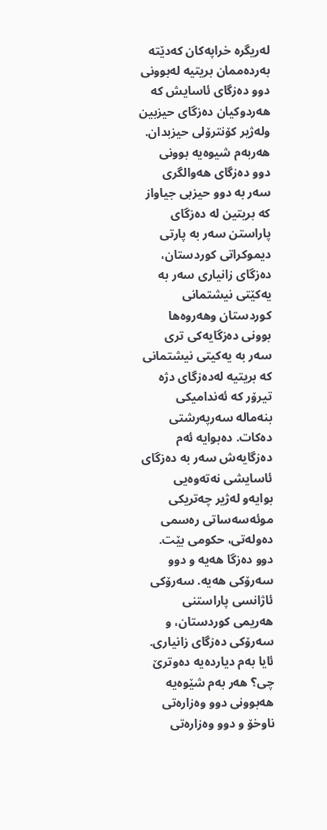له‌ریگره‌ خراپه‌كان كه‌دێته‌ به‌رده‌ممان بریتیه‌ له‌بوونی دوو ده‌زگای ئاسایش كه‌ هه‌ردوكیان ده‌زگای حیزبین وله‌ژیر كۆنترۆلی حیزبدان. هه‌ربه‌م شیوه‌یه‌ بوونی دوو ده‌زگای هه‌والگری سه‌ر به‌ دوو حیزبی جیاواز كه‌ بریتین له‌ ده‌زگای پاراستن سه‌ر به‌ پارتی دیموكراتی كوردستان، ده‌زگای زانیاری سه‌ر به‌ یه‌كێتی نیشتمانی كوردستان وهه‌روه‌ها بوونی ده‌زگایه‌كی تری سه‌ر به‌ یه‌كیتی نیشتمانی كه‌ بریتیه‌ له‌ده‌زگای دژه‌ تیرۆر كه‌ ئه‌ندامیكی بنه‌ماله‌ سه‌رپه‌رشتی ده‌كات. ده‌بوایه‌ ئه‌م ده‌زگایه‌ش سه‌ر به‌ ده‌زگای ئاسایشی نه‌ته‌وه‌یی بوایه‌و له‌ژیر چه‌تریكی موئه‌سه‌ساتی ره‌سمی ده‌وله‌تی، حكومی بێت. دوو ده‌زگا هه‌یه‌ و دوو سه‌رۆكی هه‌یه‌. سه‌رۆكی ئاژانسی پاراستنی هه‌ریمی كوردستان، و سه‌رۆكی ده‌زگای زانیاری. ئایا به‌م دیارده‌یه‌ ده‌وترێ چی؟ هه‌ر به‌م شێوه‌یه‌ هه‌بوونی دوو وه‌زاره‌تی ناوخۆ و دوو وه‌زاره‌تی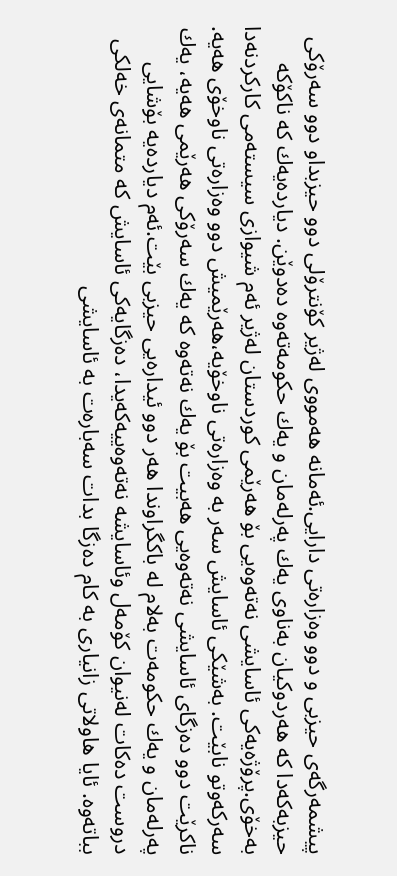پیشمه‌رگه‌ی حیزبی و دوو وه‌زاره‌تی دارایی.ئه‌مانه‌ هه‌مووی له‌ژیر كۆنترۆلی دوو حیزبداو دوو سه‌رۆكی حیزبه‌كه‌دا كه‌ هه‌ردوكیان به‌ناوی یه‌ك په‌رله‌مان و یه‌ك حكومه‌ته‌وه‌ ده‌دوێن. دیارده‌یه‌ك كه‌ ناكۆكه‌ به‌خۆی.پرۆژه‌یه‌كی ئاسایشی نه‌ته‌وه‌یی بۆ هه‌رێمی كوردستان له‌ژیر ئه‌م شیوازی سیسته‌می كاركردنه‌دا سه‌ركه‌وتو نابێت. به‌شێكی ئاسایش سه‌ر به‌ وه‌زاره‌تی ناوخۆیه‌،هه‌رێمیش دوو وه‌زاره‌تی ناوخۆی هه‌یه‌. ناكرێت دوو ده‌زگای ئاسایشی نه‌ته‌وه‌یی هه‌بیت بۆ یه‌ك نه‌ته‌وه‌ كه‌ یه‌ك سه‌رۆكی هه‌رێمی هه‌یه‌، یه‌ك په‌رله‌مان و یه‌ك حكومه‌ت به‌لام له‌ باكگراوندا هه‌ر دوو ئیداره‌یی حیزبی بێت.ئه‌م دیارده‌یه‌ بۆشایی دروست ده‌كات له‌نیوان كۆمه‌ل وئاسایشه‌ نه‌ته‌وه‌ییه‌كه‌یدا، ده‌زگایه‌كی ئاسایش كه‌ متمانه‌ی خه‌لكی بباته‌وه‌. ئایا هاولاتی زانیاری به‌ كام ده‌زگا بدات سه‌باره‌ت به‌ ئاسایشی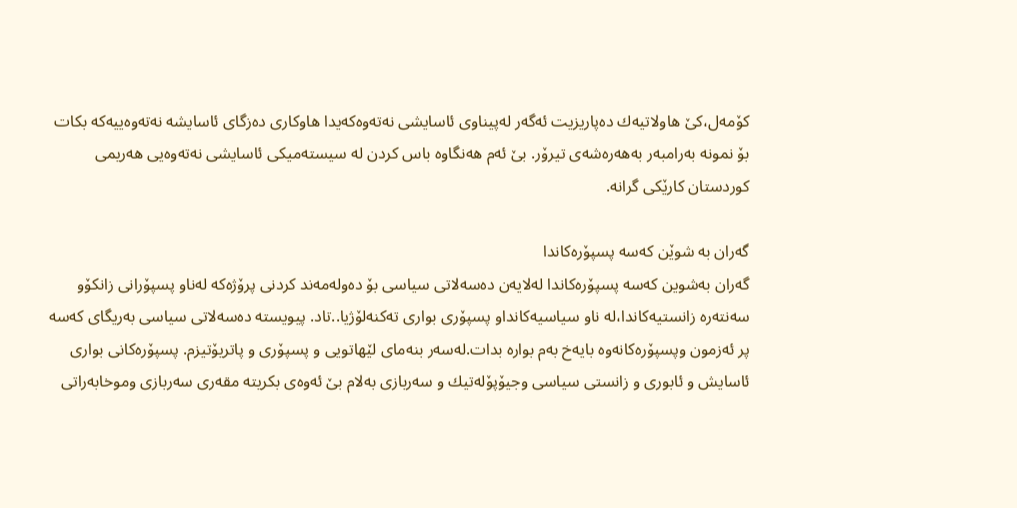كۆمه‌ل،كێ هاولاتیه‌ك ده‌پاریزیت ئه‌گه‌ر له‌پیناوی ئاسایشی نه‌ته‌وه‌كه‌یدا هاوكاری ده‌زگای ئاسایشه‌ نه‌ته‌وه‌ییه‌كه‌ بكات بۆ نمونه‌ به‌رامبه‌ر به‌هه‌ره‌شه‌ی تیرۆر. بێ ئه‌م هه‌نگاوه‌ باس كردن له‌ سیسته‌میكی ئاسایشی نه‌ته‌وه‌یی هه‌ریمی كوردستان كارێكی گرانه‌.

گه‌ران به‌ شوێن كه‌سه‌ پسپۆره‌كاندا
گه‌ران به‌شوین كه‌سه‌ پسپۆره‌كاندا له‌لایه‌ن ده‌سه‌لاتی سیاسی بۆ ده‌وله‌مه‌ند كردنی پرۆژه‌كه‌ له‌ناو پسپۆرانی زانكۆو سه‌نته‌ره‌ زانستیه‌كاندا،له‌ ناو سیاسیه‌كانداو پسپۆری بواری ته‌كنه‌لۆژیا..تاد. پیویسته‌ ده‌سه‌لاتی سیاسی به‌ریگای كه‌سه‌ پر ئه‌زمون وپسپۆره‌كانه‌وه‌ بایه‌خ به‌م بواره‌ بدات.له‌سه‌ر بنه‌مای لێهاتویی و پسپۆری و پاتریۆتیزم. پسپۆره‌كانی بواری ئاسایش و ئابوری و زانستی سیاسی وجیۆپۆله‌تیك و سه‌ربازی به‌لام بێ ئه‌وه‌ی بكریته‌ مقه‌ری سه‌ربازی وموخابه‌راتی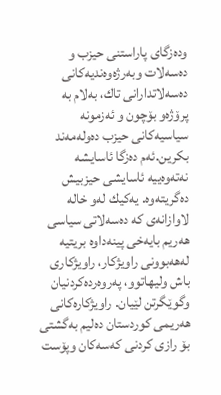وده‌زگای پاراستنی حیزب و ده‌سه‌لات وبه‌رژه‌وه‌ندیه‌كانی ده‌سه‌لاتدارانی تاك، به‌لام به‌ پرۆژه‌و بۆچون و ئه‌زمونه‌ سیاسیه‌كانی حیزب ده‌وله‌مه‌ند بكرین.ئه‌م ده‌زگا ئاسایشه‌ نه‌ته‌وه‌ییه‌ ئاسایشی حیزبیش ده‌گریته‌وه‌. یه‌كیك له‌و خاله‌ لاوازانه‌ی كه‌ ده‌سه‌لاتی سیاسی هه‌ریم بایه‌خی پینه‌داوه‌ بریتیه‌ له‌هه‌بوونی راویژكار، راویژكاری باش ولیهاتوو، په‌روه‌رده‌كردنیان وگوێگرتن لێیان. راویژكاره‌كانی هه‌ریمی كوردستان ده‌لیم به‌گشتی بۆ رازی كردنی كه‌سه‌كان وپۆست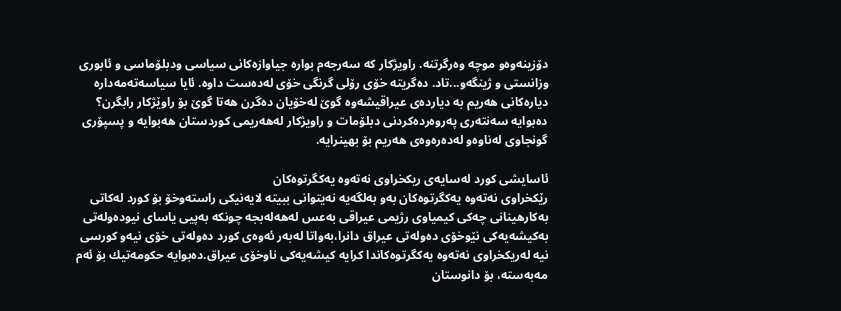دۆزینه‌وه‌و موچه‌ وه‌رگرتنه‌. راویژكار كه‌ سه‌رجه‌م بواره‌ جیاوازه‌كانی سیاسی ودبلۆماسی و ئابوری وزانستی و ژینگه‌و...تاد. ده‌گریته‌ خۆی رۆلی گرنگی خۆی له‌ده‌ست داوه‌. ئایا سیاسه‌ته‌مه‌داره‌ دیاره‌كانی هه‌ریم به‌ دیارده‌ی عیراقیشه‌وه‌ گوێ له‌خۆیان ده‌گرن هه‌تا گوێ بۆ راوێژكار رابگرن؟ ده‌بوایه‌ سه‌نته‌ری په‌روه‌رده‌كردنی دبلۆمات و راویژكار له‌هه‌ریمی كوردستان هه‌بوایه‌ و پسپۆری گونجاوی له‌ناوه‌و له‌ده‌ره‌وه‌ی هه‌ریم بۆ بهینرایه‌.

ئاسایشی كورد له‌سایه‌ی ریكخراوی نه‌ته‌وه‌ یه‌كگرتوه‌كان
رێكخراوی نه‌ته‌وه‌ یه‌كگرتوه‌كان به‌و به‌لگه‌یه‌ نه‌یتوانی ببیته‌ لایه‌نیكی راسته‌وخۆ بۆ كورد له‌كاتی به‌كارهینانی چه‌كی كیمیاوی رژیمی عیراقی به‌عس له‌هه‌له‌بجه‌ چونكه‌ به‌پیی یاسای نیوده‌وله‌تی به‌كیشه‌یه‌كی نێوخۆی ده‌وله‌تی عیراق دانرا،به‌واتا له‌به‌ر ئه‌وه‌ی كورد ده‌وله‌تی خۆی نیه‌و كورسی نیه‌ له‌ریكخراوی نه‌ته‌وه‌ یه‌كگرتوه‌كاندا كرایه‌ كیشه‌یه‌كی ناوخۆی عیراق.ده‌بوایه‌ حكومه‌تیك بۆ ئه‌م مه‌به‌سته‌، بۆ دانوستان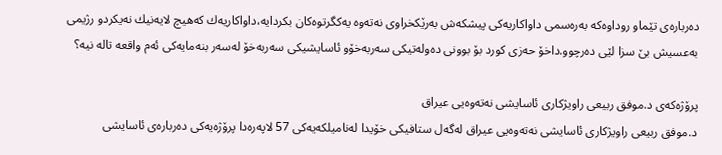ده‌رباره‌ی تێماو روداوه‌كه‌ به‌ره‌سمی داواكاریه‌كی پیشكه‌ش به‌رێكخراوی نه‌ته‌وه‌ یه‌كگرتوه‌كان بكردایه‌،داواكاریه‌ك كه‌هیچ لایه‌نیك نه‌یكردو رژیمی به‌عسیش بێ سزا لێی ده‌رچوو.داخۆ حه‌زی كورد بۆ بوونی ده‌وله‌تیكی سه‌ربه‌خۆو ئاسایشیكی سه‌ربه‌خۆ له‌سه‌ر بنه‌مایه‌كی ئه‌م واقعه‌ تاله‌ نیه‌؟

پرۆژه‌كه‌ی د.موفق ربیعی راویژكاری ئاسایشی نه‌ته‌وه‌یی عیراق
د.موفق ربیعی راویژكاری ئاسایشی نه‌ته‌وه‌یی عیراق له‌گه‌ل ستافیكی خۆیدا له‌نامیلكه‌یه‌كی 57 لاپه‌ره‌دا پرۆژه‌یه‌كی ده‌رباره‌ی ئاسایشی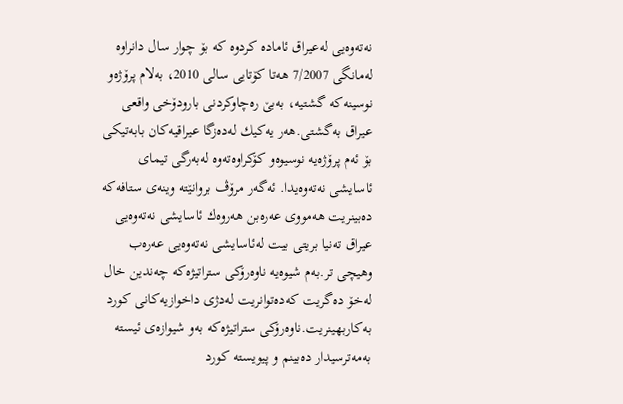نه‌ته‌وه‌یی له‌عیراق ئاماده‌ كردوه‌ كه‌ بۆ چوار سال دانراوه‌ له‌مانگی 7/2007 هه‌تا كۆتایی سالی 2010، به‌لام پرۆژه‌و نوسینه‌كه‌ گشتیه‌، به‌بێ ره‌چاوكردنی بارودۆخی واقعی عیراق به‌گشتی.هه‌ر یه‌كیك له‌ده‌زگا عیراقیه‌كان بابه‌تیكی بۆ ئه‌م پرۆژه‌یه‌ نوسیوه‌و كۆكراوه‌ته‌وه‌ له‌به‌رگی تیمای ئاسایشی نه‌ته‌وه‌یدا. ئه‌گه‌ر مرۆڤ بروانێته‌ وینه‌ی ستافه‌كه‌ ده‌بینریت هه‌مووی عه‌ره‌بن هه‌روه‌ك ئاسایشی نه‌ته‌وه‌یی عیراق ته‌نیا بریتی بیت له‌ئاسایشی نه‌ته‌وه‌یی عه‌ره‌ب وهیچی تر.به‌م شیوه‌یه‌ ناوه‌رۆكی ستراتیژه‌كه‌ چه‌ندین خال له‌خۆ ده‌گریت كه‌ده‌توانریت له‌دژی داخوازیه‌كانی كورد به‌كاربهینریت.ناوه‌رۆكی ستراتیژه‌كه‌ به‌و شیوازه‌ی ئیسته‌ به‌مه‌ترسیدار ده‌بینم و پیویسته‌ كورد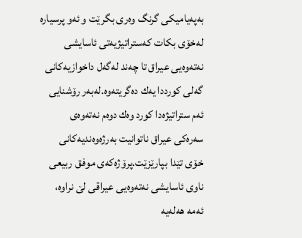به‌په‌یامیكی گرنگ وه‌ری بگرێت و ئه‌و پرسیاره‌ له‌خۆی بكات كه‌ستراتیژیه‌تی ئاسایشی نه‌ته‌وه‌یی عیراق تا چه‌ند له‌گه‌ل داخوازیه‌كانی گه‌لی كورددا یه‌ك ده‌گریته‌وه‌.له‌به‌ر رۆشنایی ئه‌م ستراتیژه‌دا كورد وه‌ك دوه‌م نه‌ته‌وه‌ی سه‌ره‌كی عیراق ناتوانیت به‌رژه‌وه‌ندیه‌كانی خۆی تێدا بپارێزێت.پرۆژه‌كه‌ی موفق ربیعی ناوی ئاسایشی نه‌ته‌وه‌یی عیراقی لێ نراوه‌، ئه‌مه‌ هه‌له‌یه‌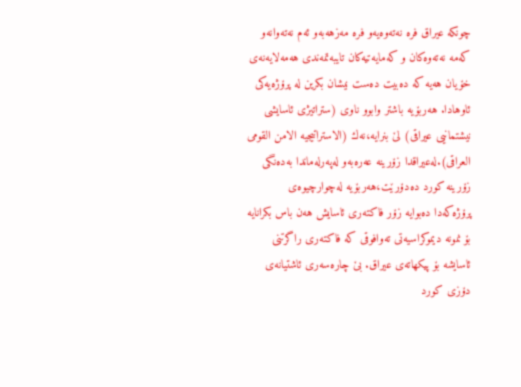چونكه‌ عیراق فره‌ نه‌ته‌وه‌یه‌و فره‌ مه‌زهه‌به‌و ئه‌م نه‌ته‌وانه‌و كه‌مه‌ نه‌ته‌وه‌كان و كه‌مایه‌تیه‌كان تایبه‌تمه‌ندی هه‌مه‌لایه‌نه‌ی خۆیان هه‌یه‌ كه‌ ده‌بیت ده‌ست نیشان بكرین له‌ پرۆژه‌یه‌كی ئاوهادا. هه‌ربۆیه‌ باشتر وابوو ناوی (ستراتیژی ئاسایشی نیشتمانیی عیراقی) لێ بنرایه‌،نه‌ك (الاستراتیجیه‌ الامن القومی العراقی).له‌عیراقدا زۆرینه‌ عه‌ره‌به‌و له‌په‌رله‌ماندا به‌ده‌نگی زۆرینه‌ كورد ده‌دۆرێت،هه‌ربۆیه‌ له‌چوارچیوه‌ی پرۆژه‌كه‌دا ده‌بوایه‌ زۆر فاكته‌ری ئاسایش هه‌ن باس بكرانایه‌ بۆ نمونه‌ دیموكراسیه‌تی ته‌وافوقی كه‌ فاكته‌ری راگرتنی ئاسایشه‌ بۆ پیكهاته‌ی عیراق. بێ چاره‌سه‌ری ئاشتیانه‌ی دۆزی كورد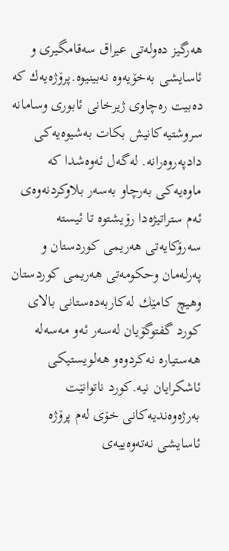هه‌رگیز ده‌وله‌تی عیراق سه‌قامگیری و ئاسایشی به‌خۆیه‌وه‌ نه‌بینیوه‌.پرۆژه‌یه‌ك كه‌ ده‌بیت ره‌چاوی ژیرخانی ئابوری وسامانه‌ سروشتیه‌كانیش بكات به‌شیوه‌یه‌كی دادپه‌روه‌رانه‌. له‌گه‌ل ئه‌وه‌شدا كه‌ ماوه‌یه‌كی به‌رچاو به‌سه‌ر بلاوكردنه‌وه‌ی ئه‌م ستراتیژه‌دا رۆیشتوه‌ تا ئیسته‌ سه‌رۆكایه‌تی هه‌ریمی كوردستان و په‌رله‌مان وحكومه‌تی هه‌ریمی كوردستان وهیچ كامێك له‌كاربه‌ده‌ستانی بالای كورد گفتوگۆیان له‌سه‌ر ئه‌و مه‌سه‌له‌ هه‌ستیاره‌ نه‌كردوه‌و هه‌لویستیكی ئاشكرایان نیه‌.كورد ناتوانێت به‌رژه‌وه‌ندیه‌كانی خۆی له‌م پرۆژه‌ ئاسایشی نه‌ته‌وه‌ییه‌ی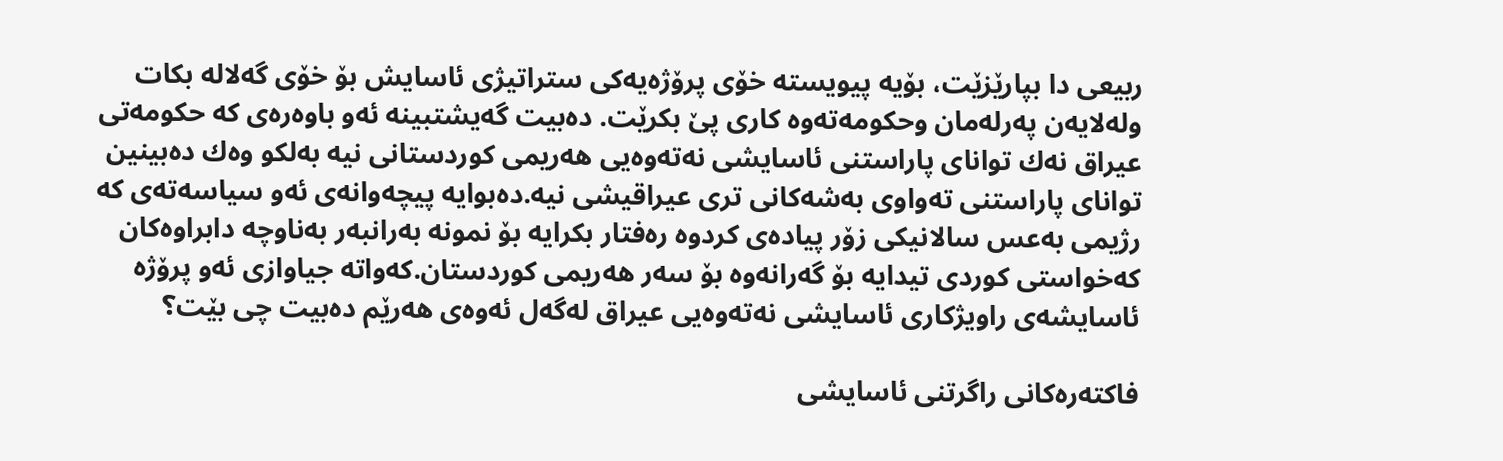ربیعی دا بپارێزێت، بۆیه‌ پیویسته‌ خۆی پرۆژه‌یه‌كی ستراتیژی ئاسایش بۆ خۆی گه‌لاله‌ بكات وله‌لایه‌ن په‌رله‌مان وحكومه‌ته‌وه‌ كاری پێ بكرێت. ده‌بیت گه‌یشتبینه‌ ئه‌و باوه‌ره‌ی كه‌ حكومه‌تی عیراق نه‌ك توانای پاراستنی ئاسایشی نه‌ته‌وه‌یی هه‌ریمی كوردستانی نیه‌ به‌لكو وه‌ك ده‌بینین توانای پاراستنی ته‌واوی به‌شه‌كانی تری عیراقیشی نیه‌.ده‌بوایه‌ پیچه‌وانه‌ی ئه‌و سیاسه‌ته‌ی كه‌ رژیمی به‌عس سالانیكی زۆر پیاده‌ی كردوه‌ ره‌فتار بكرایه‌ بۆ نمونه‌ به‌رانبه‌ر به‌ناوچه‌ دابراوه‌كان كه‌خواستی كوردی تیدایه‌ بۆ گه‌رانه‌وه‌ بۆ سه‌ر هه‌ریمی كوردستان.كه‌واته‌ جیاوازی ئه‌و پرۆژه‌ ئاسایشه‌ی راویژكاری ئاسایشی نه‌ته‌وه‌یی عیراق له‌گه‌ل ئه‌وه‌ی هه‌رێم ده‌بیت چی بێت؟

فاكته‌ره‌كانی راگرتنی ئاسایشی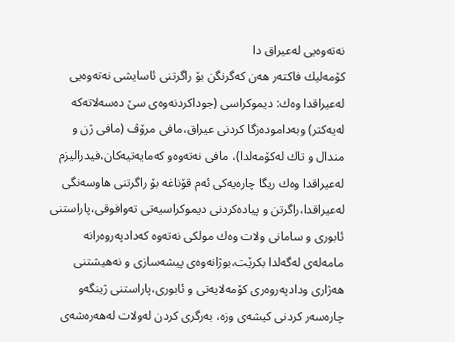نه‌ته‌وه‌یی له‌عیراق دا
كۆمه‌لیك فاكته‌ر هه‌ن كه‌گرنگن بۆ راگرتنی ئاسایشی نه‌ته‌وه‌یی له‌عیراقدا وه‌ك: دیموكراسی (جوداكردنه‌وه‌ی سێ ده‌سه‌لاته‌كه‌ له‌یه‌كتر) وبه‌داموده‌زگا كردنی عیراق،مافی مرۆڤ (مافی ژن و مندال و تاك له‌كۆمه‌لدا)، مافی نه‌ته‌وه‌و كه‌مایه‌تیه‌كان،فیدرالیزم له‌عیراقدا وه‌ك ریگا چاره‌یه‌كی ئه‌م قۆناغه‌ بۆ راگرتنی هاوسه‌نگی له‌عیراقدا،راگرتن و پیاده‌كردنی دیموكراسیه‌تی ته‌وافوقی،پاراستنی ئابوری و سامانی ولات وه‌ك مولكی نه‌ته‌وه‌ كه‌دادپه‌روه‌رانه‌ مامه‌له‌ی له‌گه‌لدا بكرێت،بوژانه‌وه‌ی پیشه‌سازی و نه‌هیشتنی هه‌ژاری ودادپه‌روه‌ری كۆمه‌لایه‌تی و ئابوری،پاراستنی ژینگه‌و چاره‌سه‌ر كردنی كیشه‌ی وزه‌، به‌رگری كردن له‌ولات له‌هه‌ره‌شه‌ی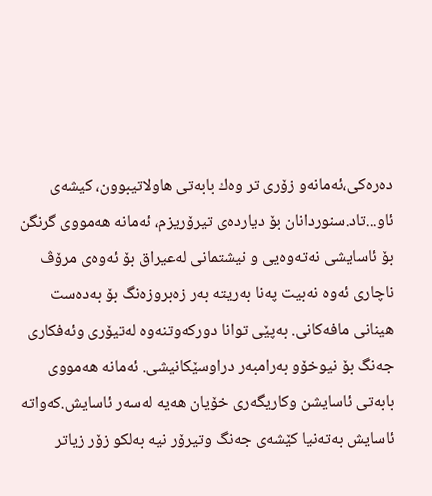ده‌ره‌كی،ئه‌مانه‌و زۆری تر وه‌ك بابه‌تی هاولاتیبوون، كیشه‌ی ئاو...تاد.سنوردانان بۆ دیارده‌ی تیرۆریزم، ئه‌مانه‌ هه‌مووی گرنگن بۆ ئاسایشی نه‌ته‌وه‌یی و نیشتمانی له‌عیراق بۆ ئه‌وه‌ی مرۆڤ ناچاری ئه‌وه‌ نه‌بیت په‌نا به‌ریته‌ به‌ر زه‌بروزه‌نگ بۆ به‌ده‌ست هینانی مافه‌كانی. به‌پێی توانا دوركه‌وتنه‌وه‌ له‌تیۆری وئه‌فكاری جه‌نگ بۆ نیوخۆو به‌رامبه‌ر دراوسێكانیشی. ئه‌مانه‌ هه‌مووی بابه‌تی ئاسایشن وكاریگه‌ری خۆیان هه‌یه‌ له‌سه‌ر ئاسایش.كه‌واته‌ ئاسایش به‌ته‌نیا كێشه‌ی جه‌نگ وتیرۆر نیه‌ به‌لكو زۆر زیاتر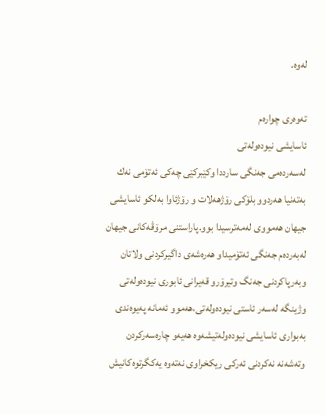له‌وه‌.

ته‌وه‌ری چواره‌م
ئاسایشی نیوده‌وله‌تی
له‌سه‌رده‌می جه‌نگی سارددا وكێبركێی چه‌كی ئه‌تۆمی نه‌ك به‌ته‌نیا هه‌ردوو بلۆكی رۆژهه‌لات و رۆژئاوا به‌لكو ئاسایشی جیهان هه‌مووی له‌مه‌ترسیدا بوو.پاراستنی مرۆڤه‌كانی جیهان له‌به‌رده‌م جه‌نگی ئه‌تۆمیداو هه‌ره‌شه‌ی داگیركردنی ولاتان وبه‌رپاكردنی جه‌نگ وتیرۆرو قه‌یرانی ئابوری نیوده‌وله‌تی وژینگه‌ له‌سه‌ر ئاستی نیوده‌وله‌تی،هه‌موو ئه‌مانه‌ په‌یوه‌ندی به‌بواری ئاسایشی نیوده‌وله‌تیشه‌وه‌ هه‌یه‌و چاره‌سه‌ركردن وته‌شه‌نه‌ نه‌كردنی ئه‌ركی ریكخراوی نه‌ته‌وه‌ یه‌كگرتوه‌كانیش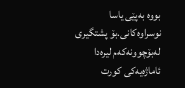بووه‌ به‌پێی یاسا نوسراوه‌كانی.بۆ پشتگیری له‌بۆچوونه‌كه‌م لیره‌دا ئاماژه‌یه‌كی كورت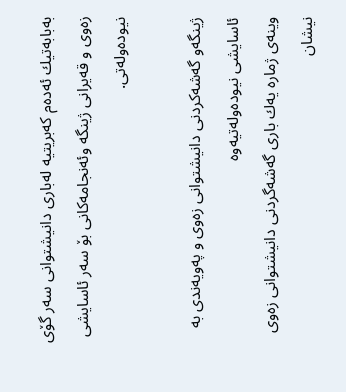به‌بابه‌تیك ئه‌ده‌م كه‌بریتیه‌ له‌باری دانیشتوانی سه‌ر گۆی زه‌وی و قه‌یرانی ژینگه‌ وئه‌نجامه‌كانی بۆ سه‌ر ئاسایشی نیوده‌وله‌تی.

ژینگه‌و گه‌شه‌كردنی دانیشتوانی زه‌وی و په‌ویه‌ندی به‌ ئاسایشی نیوده‌وله‌تیه‌وه‌
وینه‌ی ژماره‌ یه‌ك باری گه‌شه‌گردنی دانیشتوانی زه‌وی نیشان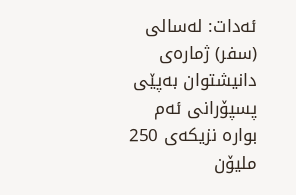ئه‌دات: له‌سالی (سفر) ژماره‌ی دانیشتوان به‌پێی پسپۆرانی ئه‌م بواره‌ نزیكه‌ی 250 ملیۆن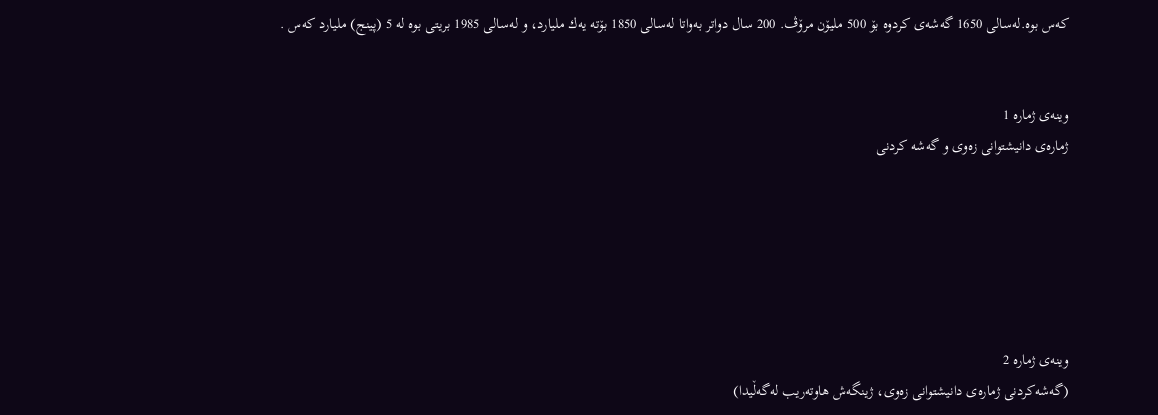كه‌س بوه‌.له‌سالی 1650 گه‌شه‌ی كردوه‌ بۆ 500 ملیۆن مرۆڤ. 200 سال دواتر به‌واتا له‌سالی 1850 بۆته‌ یه‌ك ملیارد، و له‌سالی 1985 بریتی بوه‌ له‌ 5 (پینج) ملیارد كه‌س .


وینه‌ی ژماره‌ 1
ژماره‌ی دانیشتوانی زه‌وی و گه‌شه‌ كردنی






وینه‌ی ژماره‌ 2
(گه‌شه‌كردنی ژماره‌ی دانیشتوانی زه‌وی، ژینگه‌ش هاوته‌ریب له‌گه‌ڵیدا)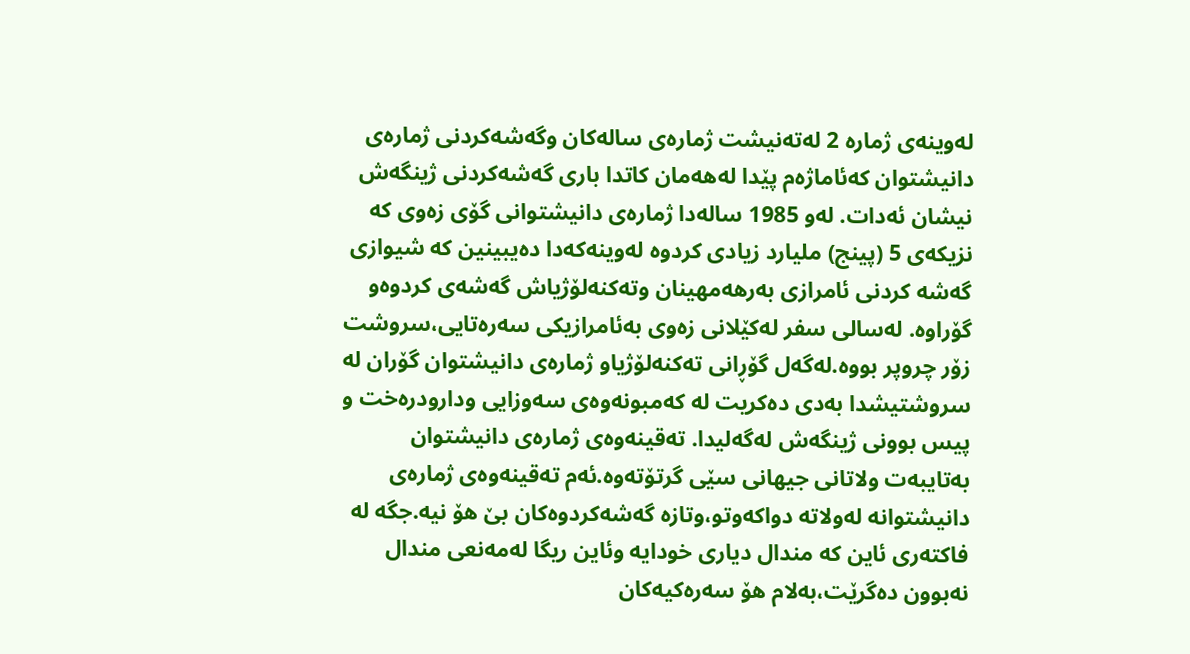له‌وینه‌ی ژماره‌ 2 له‌ته‌نیشت ژماره‌ی ساله‌كان وگه‌شه‌كردنی ژماره‌ی دانیشتوان كه‌ئاماژه‌م پێدا له‌هه‌مان كاتدا باری گه‌شه‌كردنی ژینگه‌ش نیشان ئه‌دات. له‌و 1985 ساله‌دا ژماره‌ی دانیشتوانی گۆی زه‌وی كه‌ نزیكه‌ی 5 (پینج) ملیارد زیادی كردوه‌ له‌وینه‌كه‌دا ده‌یبینین كه‌ شیوازی گه‌شه‌ كردنی ئامرازی به‌رهه‌مهینان وته‌كنه‌لۆژیاش گه‌شه‌ی كردوه‌و گۆراوه‌. له‌سالی سفر له‌كێلانی زه‌وی به‌ئامرازیكی سه‌ره‌تایی،سروشت زۆر چروپر بووه‌.له‌گه‌ل گۆڕانی ته‌كنه‌لۆژیاو ژماره‌ی دانیشتوان گۆران له‌ سروشتیشدا به‌دی ده‌كریت له‌ كه‌مبونه‌وه‌ی سه‌وزایی ودارودره‌خت و پیس بوونی ژینگه‌ش له‌گه‌لیدا. ته‌قینه‌وه‌ی ژماره‌ی دانیشتوان به‌تایبه‌ت ولاتانی جیهانی سێی گرتۆته‌وه‌.ئه‌م ته‌قینه‌وه‌ی ژماره‌ی دانیشتوانه‌ له‌ولاته‌ دواكه‌وتو،وتازه‌ گه‌شه‌كردوه‌كان بێ هۆ نیه‌.جگه‌ له‌ فاكته‌ری ئاین كه‌ مندال دیاری خودایه‌ وئاین ریگا له‌مه‌نعی مندال نه‌بوون ده‌گرێت،به‌لام هۆ سه‌ره‌كیه‌كان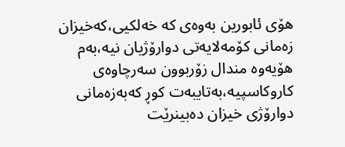هۆی ئابورین به‌وه‌ی كه‌ خه‌لكیی،كه‌خیزان زه‌مانی كۆمه‌لایه‌تی دوارۆژیان نیه‌،به‌م هۆیه‌وه‌ مندال زۆربوون سه‌رچاوه‌ی كاروكاسپیه‌،به‌تایبه‌ت كوڕ كه‌به‌زه‌مانی دوارۆژی خیزان ده‌بینرێت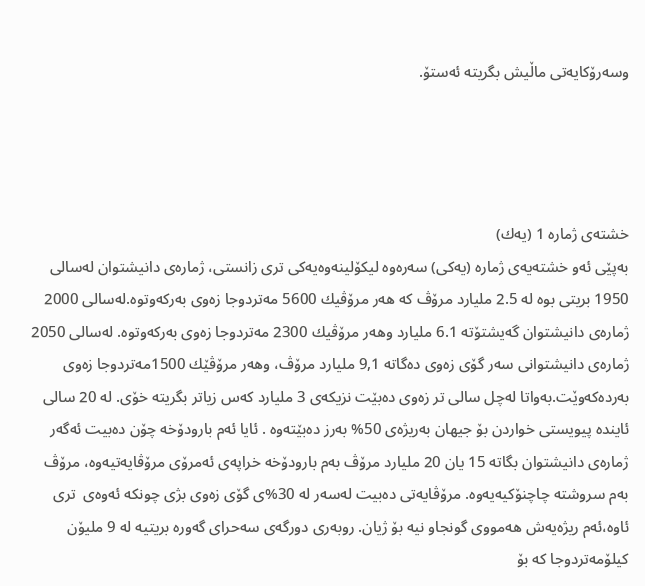وسه‌رۆكایه‌تی ماڵیش بگریته‌ ئه‌ستۆ.




خشته‌ی ژماره‌ 1 (یه‌ك)
به‌پێی ئه‌و خشته‌یه‌ی ژماره‌ (یه‌كی) سه‌ره‌وه‌ لیكۆلینه‌وه‌یه‌كی تری زانستی، ژماره‌ی دانیشتوان له‌سالی 1950 بریتی بوه‌ له‌ 2.5 ملیارد مرۆڤ كه‌ هه‌ر مرۆڤیك 5600 مه‌تردوجا زه‌وی به‌ركه‌وتوه‌.له‌سالی 2000 ژماره‌ی دانیشتوان گه‌یشتۆته‌ 6.1 ملیارد وهه‌ر مرۆڤیك 2300 مه‌تردوجا زه‌وی به‌ركه‌وتوه‌. له‌سالی 2050 ژماره‌ی دانیشتوانی سه‌ر گۆی زه‌وی ده‌گاته‌ 9,1 ملیارد مرۆڤ، وهه‌ر مرۆڤێك 1500مه‌تردوجا زه‌وی به‌رده‌كه‌وێت.به‌واتا له‌چل سالی تر زه‌وی ده‌بێت نزیكه‌ی 3 ملیارد كه‌س زیاتر بگریته‌ خۆی. له‌ 20 سالی ئاینده‌ پیویستی خواردن بۆ جیهان به‌ریژه‌ی 50% به‌رز ده‌بێته‌وه‌ . ئایا ئه‌م بارودۆخه‌ چۆن ده‌بیت ئه‌گه‌ر ژماره‌ی دانیشتوان بگاته‌ 15 یان 20 ملیارد مرۆڤ به‌م بارودۆخه‌ خراپه‌ی ئه‌مرۆی مرۆڤایه‌تیه‌وه‌، مرۆڤ به‌م سروشته‌ چاچنۆكیه‌یه‌وه‌. مرۆڤایه‌تی ده‌بیت له‌سه‌ر له‌ 30%ی گۆی زه‌وی بژی چونكه‌ ئه‌وه‌ی  تری ئاوه‌،ئه‌م ریژه‌یه‌ش هه‌مووی گونجاو نیه‌ بۆ ژیان. روبه‌ری دورگه‌ی سه‌حرای گه‌وره‌ بریتیه‌ له‌ 9 ملیۆن كیلۆمه‌تردوجا كه‌ بۆ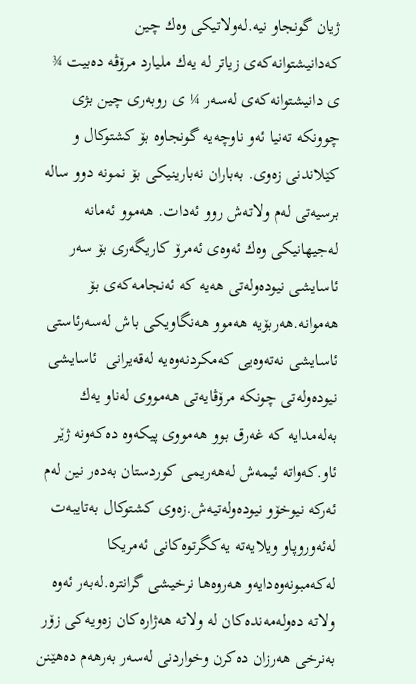ژیان گونجاو نیه‌.له‌ولاتیكی وه‌ك چین كه‌دانیشتوانه‌كه‌ی زیاتر له‌ یه‌ك ملیارد مرۆڤه‌ ده‌بیت ¾ ی دانیشتوانه‌كه‌ی له‌سه‌ر ¼ ی روبه‌ری چین بژی چوونكه‌ ته‌نیا ئه‌و ناوچه‌یه‌ گونجاوه‌ بۆ كشتوكال و كێلاندنی زه‌وی. به‌باران نه‌بارینیكی بۆ نمونه‌ دوو ساله‌ برسیه‌تی له‌م ولاته‌ش روو ئه‌دات. هه‌موو ئه‌مانه‌ له‌جیهانیكی وه‌ك ئه‌وه‌ی ئه‌مرۆ كاریگه‌ری بۆ سه‌ر ئاسایشی نیوده‌وله‌تی هه‌یه‌ كه‌ ئه‌نجامه‌كه‌ی بۆ هه‌موانه‌.هه‌ربۆیه‌ هه‌موو هه‌نگاویكی باش له‌سه‌رئاستی ئاسایشی نه‌ته‌وه‌یی كه‌مكردنه‌وه‌یه‌ له‌قه‌یرانی  ئاسایشی نیوده‌وله‌تی چونكه‌ مرۆڤایه‌تی هه‌مووی له‌ناو یه‌ك به‌له‌مدایه‌ كه‌ غه‌رق بوو هه‌مووی پیكه‌وه‌ ده‌كه‌ونه‌ ژێر ئاو.كه‌واته‌ ئیمه‌ش له‌هه‌ریمی كوردستان به‌ده‌ر نین له‌م ئه‌ركه‌ نیوخۆو نیوده‌وله‌تیه‌ش.زه‌وی كشتوكال به‌تایبه‌ت له‌ئه‌وروپاو ویلایه‌ته‌ یه‌كگرتوه‌كانی ئه‌مریكا له‌كه‌مبونه‌وه‌دایه‌و هه‌روه‌ها نرخیشی گرانتره‌.له‌به‌ر ئه‌وه‌ ولاته‌ ده‌وله‌مه‌نده‌كان له‌ ولاته‌ هه‌ژاره‌كان زه‌ویه‌كی زۆر به‌نرخی هه‌رزان ده‌كرن وخواردنی له‌سه‌ر به‌رهه‌م ده‌هێنن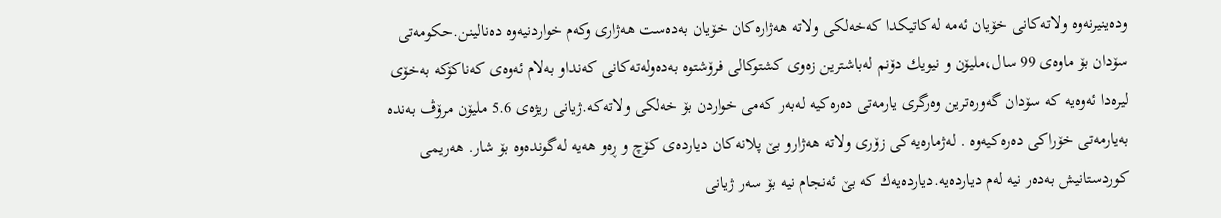وده‌ینیرنه‌وه‌ ولاته‌كانی خۆیان ئه‌مه‌ له‌كاتیكدا كه‌خه‌لكی ولاته‌ هه‌ژاره‌كان خۆیان به‌ده‌ست هه‌ژاری وكه‌م خواردنیه‌وه‌ ده‌نالینن.حكومه‌تی سۆدان بۆ ماوه‌ی 99 سال،ملیۆن و نیویك دۆنم له‌باشترین زه‌وی كشتوكالی فرۆشتوه‌ به‌ده‌وله‌ته‌كانی كه‌نداو به‌لام ئه‌وه‌ی كه‌ناكۆكه‌ به‌خۆی لیره‌دا ئه‌وه‌یه‌ كه‌ سۆدان گه‌وره‌ترین وه‌رگری یارمه‌تی ده‌ره‌كیه‌ له‌به‌ر كه‌می خواردن بۆ خه‌لكی ولاته‌كه‌.ژیانی ریژه‌ی 5.6 ملیۆن مرۆڤ به‌نده‌ به‌یارمه‌تی خۆراكی ده‌ره‌كیه‌وه‌ . له‌ژماره‌یه‌كی زۆری ولاته‌ هه‌ژارو بێ پلانه‌كان دیارده‌ی كۆچ و ڕه‌و هه‌یه‌ له‌گونده‌وه‌ بۆ شار. هه‌ریمی كوردستانیش به‌ده‌ر نیه‌ له‌م دیارده‌یه‌.دیارده‌یه‌ك كه‌ بێ ئه‌نجام نیه‌ بۆ سه‌ر ژیانی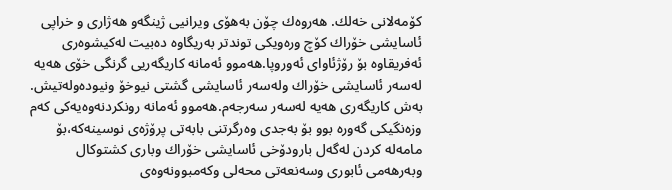كۆمه‌لانی خه‌لك. هه‌روه‌ك چۆن به‌هۆی ویرانیی ژینگه‌و هه‌ژاری و خراپی ئاسایشی خۆراك كۆچ وره‌ویكی توندتر به‌ریگاوه‌ ده‌بیت له‌كیشوه‌ری ئه‌فریقاوه‌ بۆ رۆژئاوای ئه‌وروپا.هه‌موو ئه‌مانه‌ كاریگه‌ریی گرنگی خۆی هه‌یه‌ له‌سه‌ر ئاسایشی خۆراك وله‌سه‌ر ئاسایشی گشتی نیوخۆ ونیوده‌وله‌تیش. به‌ش كاریگه‌ری هه‌یه‌ له‌سه‌ر سه‌رجه‌م.هه‌موو ئه‌مانه‌ رونكردنه‌وه‌یه‌كی كه‌م وزه‌نگیكی گه‌وره‌ بوو بۆ به‌جدی وه‌رگرتنی بابه‌تی پرۆژه‌ی نوسینه‌كه‌،بۆ مامه‌له‌ كردن له‌گه‌ل بارودۆخی ئاسایشی خۆراك وباری كشتوكال وبه‌رهه‌می ئابوری وسه‌نعه‌تی محه‌لی وكه‌مبوونه‌وه‌ی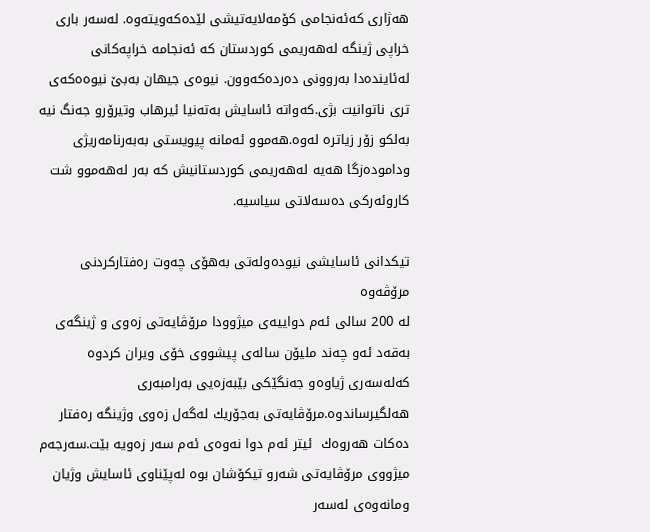هه‌ژاری كه‌ئه‌نجامی كۆمه‌لایه‌تیشی لێده‌كه‌ویته‌وه‌. له‌سه‌ر باری خراپی ژینگه‌ له‌هه‌ریمی كوردستان كه‌ ئه‌نجامه‌ خراپه‌كانی له‌ئاینده‌دا به‌روونی ده‌رده‌كه‌وون. نیوه‌ی جیهان به‌بێ نیوه‌ه‌كه‌ی تری ناتوانیت بژی.كه‌واته‌ ئاسایش به‌ته‌نیا ئیرهاب وتیرۆرو جه‌نگ نیه‌ به‌لكو زۆر زیاتره‌ له‌وه‌.هه‌موو ئه‌مانه‌ پیویستی به‌به‌رنامه‌ریژی وداموده‌زگا هه‌یه‌ له‌هه‌ریمی كوردستانیش كه‌ به‌ر له‌هه‌موو شت كاروئه‌ركی ده‌سه‌لاتی سیاسیه‌.

تیكدانی ئاسایشی نیوده‌وله‌تی به‌هۆی چه‌وت ره‌فتاركردنی مرۆڤه‌وه‌
له‌ 200 سالی ئه‌م دواییه‌ی میژوودا مرۆڤایه‌تی زه‌وی و ژینگه‌ی به‌قه‌د ئه‌و چه‌ند ملیۆن ساله‌ی پیشووی خۆی ویران كردوه‌ كه‌له‌سه‌ری ژیاوه‌و جه‌نگێكی بێبه‌زه‌یی به‌رامبه‌ری هه‌لگیرساندوه‌.مرۆڤایه‌تی به‌جۆریك له‌گه‌ل زه‌وی وژینگه‌ ره‌فتار ده‌كات هه‌روه‌ك  ئیتر ئه‌م دوا نه‌وه‌ی ئه‌م سه‌ر زه‌ویه‌ بێت.سه‌رجه‌م میژووی مرۆڤایه‌تی شه‌رو تیكۆشان بوه‌ له‌پێناوی ئاسایش وژیان ومانه‌وه‌ی له‌سه‌ر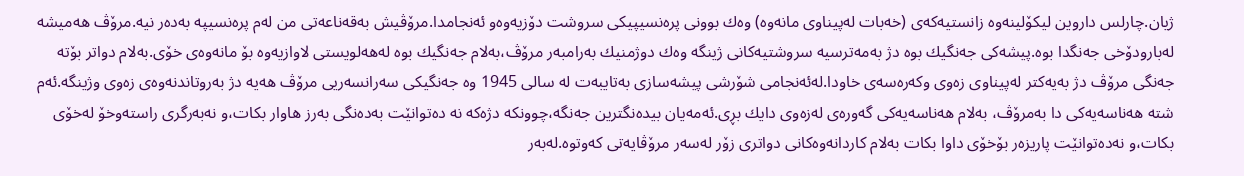ژیان.چارلس داروین لیكۆلینه‌وه‌ زانستیه‌كه‌ی (خه‌بات له‌پیناوی مانه‌وه‌) وه‌ك بوونی پره‌نسیپیكی سروشت دۆزیه‌وه‌و ئه‌نجامدا.مرۆڤیش به‌قه‌ناعه‌تی من له‌م پره‌نسیپه‌ به‌ده‌ر نیه‌.مرۆڤ هه‌میشه‌ له‌بارودۆخی جه‌نگدا بوه‌.پیشه‌كی جه‌نگیك بوه‌ دژ به‌مه‌ترسیه‌ سروشتیه‌كانی ژینگه‌ وه‌ك دوژمنیك به‌رامبه‌ر مرۆڤ،به‌لام جه‌نگیك بوه‌ له‌هه‌لویستی لاوازیه‌وه‌ بۆ مانه‌وه‌ی خۆی.به‌لام دواتر بۆته‌ جه‌نگی مرۆڤ دژ به‌یه‌كتر له‌پیناوی زه‌وی وكه‌ره‌سه‌ی خاودا.له‌ئه‌نجامی شۆرشی پیشه‌سازی به‌تایبه‌ت له‌ سالی 1945 وه‌ جه‌نگیكی سه‌رانسه‌ریی مرۆڤ هه‌یه‌ دژ به‌روتاندنه‌وه‌ی زه‌وی وژینگه‌.ئه‌م شته‌ هه‌ناسه‌یه‌كی دا به‌مرۆڤ، به‌لام هه‌ناسه‌یه‌كی گه‌وره‌ی له‌زه‌وی دایك بڕی.ئه‌مه‌یان بیده‌نگترین جه‌نگه‌،چوونكه‌ دژه‌كه‌ نه‌ ده‌توانێت به‌ده‌نگی به‌رز هاوار بكات،و نه‌به‌رگری راسته‌وخۆ له‌خۆی بكات،و نه‌ده‌توانێت پاریزه‌ر بۆخۆی داوا بكات به‌لام كاردانه‌وه‌كانی دواتری زۆر له‌سه‌ر مرۆڤایه‌تی كه‌وتوه‌.له‌به‌ر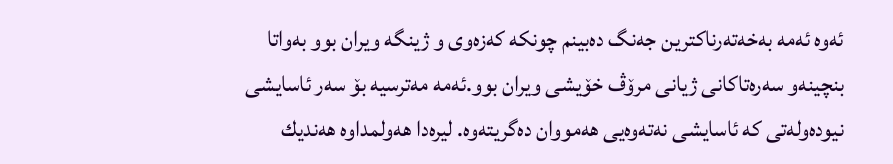ئه‌وه‌ ئه‌مه‌ به‌خه‌ته‌رناكترین جه‌نگ ده‌بینم چونكه‌ كه‌زه‌وی و ژینگه‌ ویران بوو به‌واتا بنچینه‌و سه‌ره‌تاكانی ژیانی مرۆڤ خۆیشی ویران بوو.ئه‌مه‌ مه‌ترسیه‌ بۆ سه‌ر ئاسایشی نیوده‌وله‌تی كه‌ ئاسایشی نه‌ته‌وه‌یی هه‌مووان ده‌گریته‌وه‌. لیره‌دا هه‌ولمداوه‌ هه‌ندیك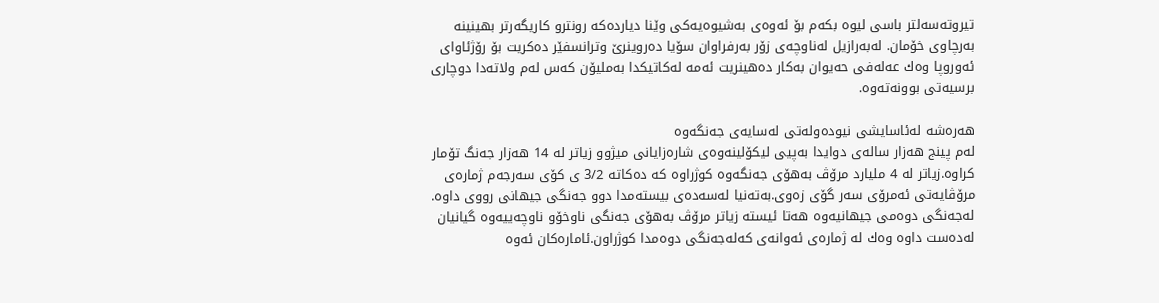تیروته‌سه‌لتر باسی لیوه‌ بكه‌م بۆ ئه‌وه‌ی به‌شیوه‌یه‌كی وێنا دیارده‌كه‌ رونترو كاریگه‌رتر بهینینه‌ به‌رچاوی خۆمان. له‌به‌رازیل له‌ناوچه‌ی زۆر به‌رفراوان سۆیا ده‌روینرێ وترانسفێر ده‌كریت بۆ رۆژئاوای ئه‌وروپا وه‌ك عه‌له‌فی حه‌یوان به‌كار ده‌هینریت ئه‌مه‌ له‌كاتیكدا به‌ملیۆن كه‌س له‌م ولاته‌دا دوچاری برسیه‌تی بوونه‌ته‌وه‌.

هه‌ره‌شه‌ له‌ئاسایشی نیوده‌وله‌تی له‌سایه‌ی جه‌نگه‌وه‌
له‌م پینج هه‌زار ساله‌ی دوایدا به‌پیی لیكۆلینه‌وه‌ی شاره‌زایانی میژوو زیاتر له‌ 14 هه‌زار جه‌نگ تۆمار كراوه‌.زیاتر له‌ 4 ملیارد مرۆڤ به‌هۆی جه‌نگه‌وه‌ كوژراوه‌ كه‌ ده‌كاته‌ 3/2 ی كۆی سه‌رجه‌م ژماره‌ی مرۆڤایه‌تی ئه‌مرۆی سه‌ر گۆی زه‌وی.به‌ته‌نیا له‌سه‌ده‌ی بیسته‌مدا دوو جه‌نگی جیهانی رووی داوه‌. له‌جه‌نگی دوه‌می جیهانیه‌وه‌ هه‌تا ئیسته‌ زیاتر مرۆڤ به‌هۆی جه‌نگی ناوخۆو ناوچه‌ییه‌وه‌ گیانیان له‌ده‌ست داوه‌ وه‌ك له‌ ژماره‌ی ئه‌وانه‌ی كه‌له‌جه‌نگی دوه‌مدا كوژراون.ئاماره‌كان ئه‌وه‌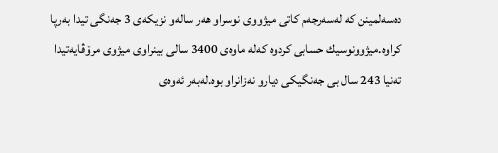ده‌سه‌لمینن كه‌ له‌سه‌رجه‌م كاتی میژووی نوسراو هه‌ر ساله‌و نزیكه‌ی 3 جه‌نگی تیدا به‌رپا كراوه‌.میژوونوسیك حسابی كردوه‌ كه‌له‌ ماوه‌ی 3400 سالی بینراوی میژوی مرۆڤایه‌تیدا ته‌نیا 243 سال بی جه‌نگیكی دیارو نه‌زانراو بوه‌.له‌به‌ر ئه‌وه‌ی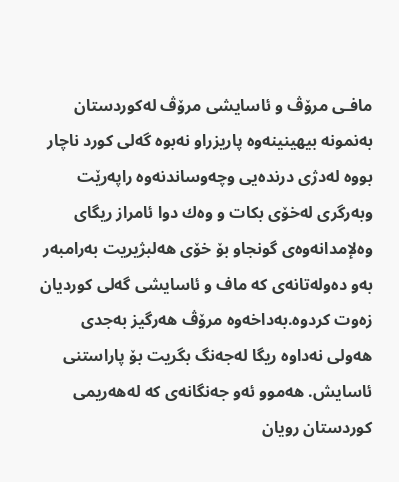مافـی مرۆڤ و ئاسایشی مرۆڤ له‌كوردستان به‌نمونه‌ بیهینینه‌وه‌ پاریزراو نه‌بوه‌ گه‌لی كورد ناچار بووه‌ له‌دژی درنده‌یی وچه‌وساندنه‌وه‌ راپه‌رێت وبه‌رگری له‌خۆی بكات و وه‌ك دوا ئامراز ریگای وه‌لإمدانه‌وه‌ی گونجاو بۆ خۆی هه‌لبژیریت به‌رامبه‌ر به‌و ده‌وله‌تانه‌ی كه‌ ماف و ئاسایشی گه‌لی كوردیان زه‌وت كردوه‌.به‌داخه‌وه‌ مرۆڤ هه‌رگیز به‌جدی هه‌ولی نه‌داوه‌ ریگا له‌جه‌نگ بگریت بۆ پاراستنی ئاسایش. هه‌موو ئه‌و جه‌نگانه‌ی كه‌ له‌هه‌ریمی كوردستان رویان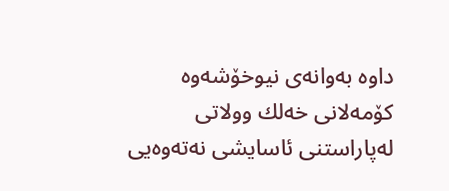داوه‌ به‌وانه‌ی نیوخۆشه‌وه‌ كۆمه‌لانی خه‌لك وولاتی له‌پاراستنی ئاسایشی نه‌ته‌وه‌یی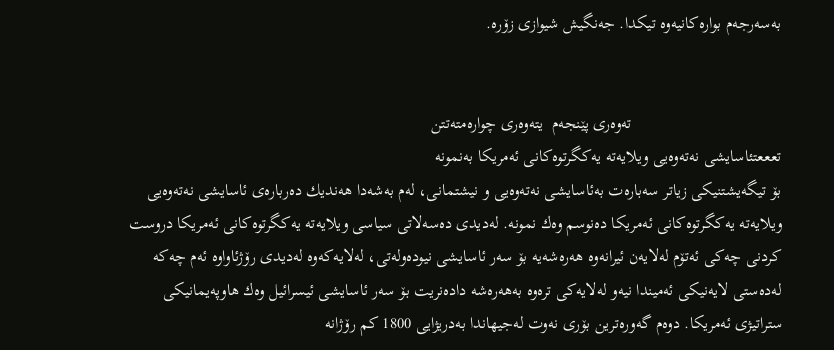به‌سه‌رجه‌م بواره‌كانیه‌وه‌ تیكدا. جه‌نگیش شیوازی زۆره‌.


                                   ته‌وه‌ری پێنجه‌م  یته‌وه‌ری چواره‌مته‌تتن
تعععتئاسایشی نه‌ته‌وه‌یی ویلایه‌ته‌ یه‌كگرتوه‌كانی ئه‌مریكا به‌نمونه‌
بۆ تیگه‌یشتنیكی زیاتر سه‌باره‌ت به‌ئاسایشی نه‌ته‌وه‌یی و نیشتمانی، له‌م به‌شه‌دا هه‌ندیك ده‌رباره‌ی ئاسایشی نه‌ته‌وه‌یی ویلایه‌ته‌ یه‌كگرتوه‌كانی ئه‌مریكا ده‌نوسم وه‌ك نمونه‌. له‌دیدی ده‌سه‌لاتی سیاسی ویلایه‌ته‌ یه‌كگرتوه‌كانی ئه‌مریكا دروست كردنی چه‌كی ئه‌تۆم له‌لایه‌ن ئیرانه‌وه‌ هه‌ره‌شه‌یه‌ بۆ سه‌ر ئاسایشی نیوده‌وله‌تی، له‌لایه‌كه‌وه‌ له‌دیدی رۆژئاواوه‌ ئه‌م چه‌كه‌ له‌ده‌ستی لایه‌نیكی ئه‌میندا نیه‌و له‌لایه‌كی تره‌وه‌ به‌هه‌ره‌شه‌ داده‌نریت بۆ سه‌ر ئاسایشی ئیسرائیل وه‌ك هاوپه‌یمانیكی ستراتیژی ئه‌مریكا. دوه‌م گه‌وره‌ترین بۆری نه‌وت له‌جیهاندا به‌دریژایی 1800 كم رۆژانه‌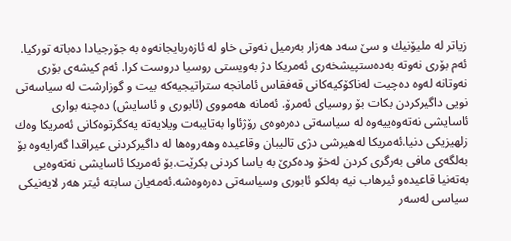زیاتر له‌ ملیۆنیك و سێ سه‌د هه‌زار به‌رمیل نه‌وتی خاو له‌ ئازه‌ربایجانه‌وه‌ به‌ جۆرجیادا ده‌باته‌ توركیا. ئه‌م بۆری نه‌وته‌ به‌ده‌ستپیشخه‌ری ئه‌مریكا دژ به‌ویستی روسیا دروست كرا. ئه‌م كیشه‌ی بۆری نه‌وتانه‌ له‌وه‌ ده‌چیت له‌ناكۆكیه‌كانی قه‌فقاس ئامانجه‌ ستراتیجیه‌كه‌ بیت و گوزارشت له‌ سیاسه‌تی نویی داگیركردن بكات بۆ روسیای ئه‌مرۆ. ئه‌مانه‌ هه‌مووی (ئابوری و ئاسایش) ده‌چنه‌ بواری ئاسایشی نه‌ته‌وه‌ییه‌وه‌ له‌ سیاسه‌تی ده‌ره‌وه‌ی رۆژئاوا به‌تایبه‌ت ویلایه‌ته‌ یه‌كگرتوه‌كانی ئه‌مریكا وه‌ك زلهیزیكی دنیا.ئه‌مریكا له‌هیرشی دژی تالیبان وقاعیده‌ وهه‌روه‌ها له‌ داگیركردنی عیراقدا گه‌رایه‌وه‌ بۆ به‌لگه‌ی مافی به‌رگری كردن له‌خۆ وده‌كرێ به‌ یاسا كردنی بكرێت.بۆ ئه‌مریكا ئاسایشی نه‌ته‌وه‌یی به‌ته‌نیا قاعیده‌و ئیرهاب نیه‌ به‌لكو ئابوری وسیاسه‌تی ده‌ره‌وه‌شه‌.ئه‌مه‌یان سابته‌ ئیتر هه‌ر لایه‌نیكی سیاسی له‌سه‌ر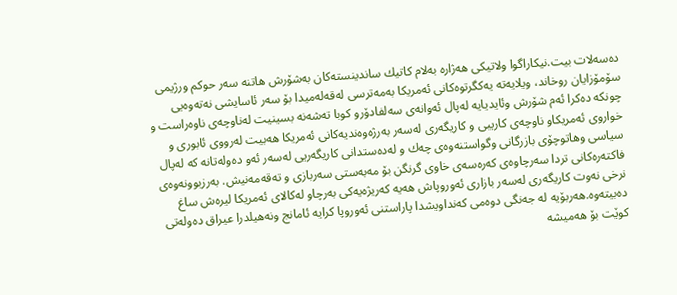ده‌سه‌لات بیت.نیكاراگوا ولاتیكی هه‌ژاره‌ به‌لام كاتیك ساندینسته‌كان به‌شۆرش هاتنه‌ سه‌ر حوكم ورژیمی سۆمۆزایان روخاند، ویلایه‌ته‌ یه‌كگرتوه‌كانی ئه‌مریكا به‌مه‌ترسی له‌قه‌له‌میدا بۆ سه‌ر ئاسایشی نه‌ته‌وه‌یی چونكه‌ ده‌كرا ئه‌م شۆرش وئایدیایه‌ له‌پال ئه‌وانه‌ی سه‌لفادۆرو كوبا ته‌شه‌نه‌ بسینیت له‌ناوچه‌ی ناوه‌راست و خواروی ئه‌مریكاو ناوچه‌ی كاریبی و كاریگه‌ری له‌سه‌ر به‌رژه‌وه‌ندیه‌كانی ئه‌مریكا هه‌بیت له‌رووی ئابوری و سیاسی وهاتوچۆی بازرگانی وگواستنه‌وه‌ی چه‌ك و له‌ده‌ستدانی كاریگه‌ریی له‌سه‌ر ئه‌و ده‌وله‌تانه‌ كه‌ له‌پال فاكته‌ره‌كانی تردا سه‌رچاوه‌ی كه‌ره‌سه‌ی خاوی گرنگن بۆ مه‌به‌ستی سه‌ربازی و ته‌قه‌مه‌نیش. به‌رزبوونه‌وه‌ی نرخی نه‌وت كاریگه‌ری له‌سه‌ر بازاری ئه‌وروپاش هه‌یه‌ كه‌ریژه‌یه‌كی به‌رچاو له‌كالای ئه‌مریكا لیره‌ش ساغ ده‌بیته‌وه‌.هه‌ربۆیه‌ له‌ جه‌نگی دوه‌می كه‌نداویشدا پاراستنی ئه‌وروپا كرایه‌ ئامانج ونه‌هیلدرا عیراق ده‌وله‌تی كوێت بۆ هه‌میشه‌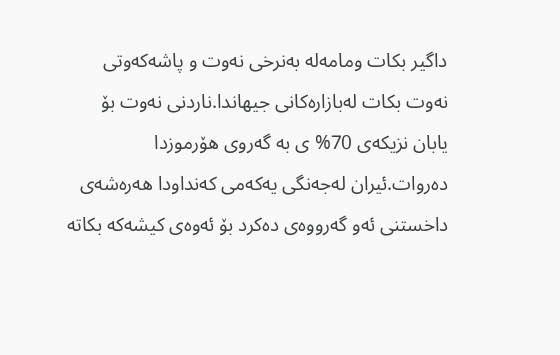داگیر بكات ومامه‌له‌ به‌نرخی نه‌وت و پاشه‌كه‌وتی نه‌وت بكات له‌بازاره‌كانی جیهاندا.ناردنی نه‌وت بۆ یابان نزیكه‌ی 70% ی به‌ گه‌روی هۆرموزدا ده‌روات.ئیران له‌جه‌نگی یه‌كه‌می كه‌نداودا هه‌ره‌شه‌ی داخستنی ئه‌و گه‌رووه‌ی ده‌كرد بۆ ئه‌وه‌ی كیشه‌كه‌ بكاته‌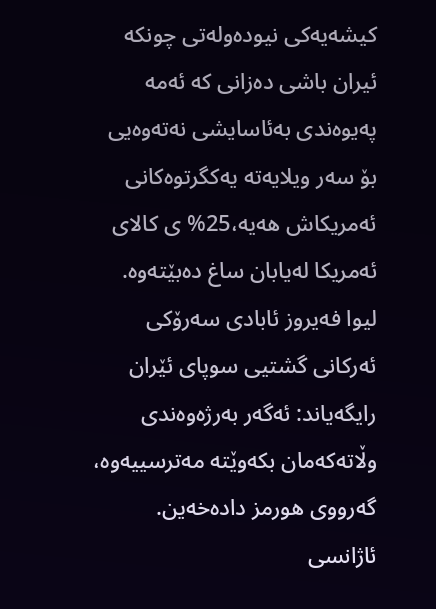كیشه‌یه‌كی نیوده‌وله‌تی چونكه‌ ئیران باشی ده‌زانی كه‌ ئه‌مه‌ په‌یوه‌ندی به‌ئاسایشی نه‌ته‌وه‌یی بۆ سه‌ر ویلایه‌ته‌ یه‌كگرتوه‌كانی ئه‌مریكاش هه‌یه‌،25% ی كالای ئه‌مریكا له‌یابان ساغ ده‌بێته‌وه‌. لیوا فه‌یروز ئابادی‌ سه‌رۆكی‌ ئه‌ركانی‌ گشتیی‌ سوپای‌ ئێران رایگه‌یاند: ئه‌گه‌ر به‌رژه‌وه‌ندی‌ وڵاته‌كه‌مان بكه‌وێته‌ مه‌ترسییه‌وه‌، گه‌رووی‌ هورمز داده‌خه‌ین.
ئاژانسی‌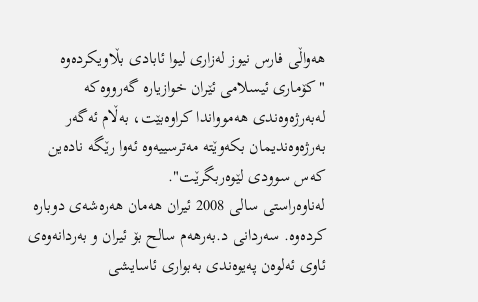هه‌واڵی‌ فارس نیوز له‌زاری‌ لیوا ئابادی‌ بڵاویكرده‌وه‌ "كۆماری‌ ئیسلامی‌ ئێران خوازیاره گه‌رووه‌كه‌ له‌به‌رژه‌وه‌ندی‌ هه‌موواندا كراوه‌بێت، به‌ڵام ئه‌گه‌ر به‌رژه‌وه‌ندیمان بكه‌وێته‌ مه‌ترسییه‌وه‌ ئه‌وا رێگه‌ ناده‌ین كه‌س سوودی‌ لێوه‌ربگرێت".
له‌ناوه‌راستی سالی 2008 ئیران هه‌مان هه‌ره‌شه‌ی دوباره‌ كرده‌وه‌. سه‌ردانی د.به‌رهه‌م سالح بۆ ئیران و به‌ردانه‌وه‌ی ئاوی ئه‌لوه‌ن په‌یوه‌ندی به‌بواری ئاسایشی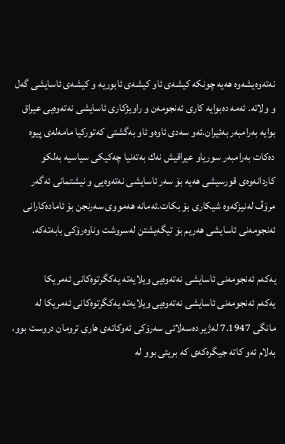نه‌ته‌وه‌یشه‌وه‌ هه‌یه‌ چونكه‌ كیشه‌ی ئاو كیشه‌ی ئابوریه‌ و كیشه‌ی ئاسایشی گه‌ل و ولاته‌. ئه‌مه‌ ده‌بوایه‌ كاری ئه‌نجومه‌ن و راویژكاری ئاسایشی نه‌ته‌وه‌یی عیراق بوایه‌ به‌رامبه‌ر به‌ئیران.ئه‌و سه‌دی ئاوه‌و ئاو به‌گشتی كه‌توركیا مامه‌له‌ی پیوه‌ ده‌كات به‌رامبه‌ر سوریاو عیراقیش نه‌ك به‌ته‌نیا چه‌كیكی سیاسیه‌ به‌لكو كاردانه‌وه‌ی قورسیشی هه‌یه‌ بۆ سه‌ر ئاسایشی نه‌ته‌وه‌یی و نیشتمانی ئه‌گه‌ر مرۆڤ له‌نیزكه‌وه‌ شیكاری بۆ بكات.ئه‌مانه‌ هه‌مووی سه‌رنجن بۆ ئاماده‌كارانی ئه‌نجومه‌نی ئاسایشی هه‌ریم بۆ تیگه‌یشتن له‌سروشت وناوه‌رۆكی بابه‌ته‌كه‌.

یه‌كه‌م ئه‌نجومه‌نی ئاسایشی نه‌ته‌وه‌یی ویلایه‌ته‌ یه‌كگرتوه‌كانی ئه‌مریكا
یه‌كه‌م ئه‌نجومه‌نی ئاسایشی نه‌ته‌وه‌یی ویلایه‌ته‌ یه‌كگرتوه‌كانی ئه‌مریكا له‌ مانگی 7.1947 له‌ژیر ده‌سه‌لاتی سه‌رۆكی ئه‌وكاته‌ی هاری ترومان دروست بوو، به‌لام ئه‌و كاته‌ جیگره‌كه‌ی كه‌ بریتی بوو له‌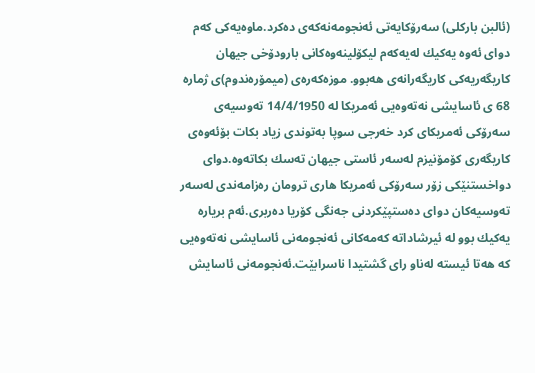(ئالبن باركلی) سه‌رۆكایه‌تی ئه‌نجومه‌نه‌كه‌ی ده‌كرد.ماوه‌یه‌كی كه‌م دوای ئه‌وه‌ یه‌كیك له‌یه‌كه‌م لیكۆلینه‌وه‌كانی بارودۆخی جیهان كاریگه‌ریه‌كی كاریگه‌رانه‌ی هه‌بوو. موزه‌كه‌ره‌ی (میمۆره‌ندوم)ی ژماره‌ 68 ی ئاسایشی نه‌ته‌وه‌یی ئه‌مریكا له‌ 14/4/1950 ته‌وسیه‌ی سه‌رۆكی ئه‌مریكای كرد خه‌رجی سوپا به‌توندی زیاد بكات بۆئه‌وه‌ی كاریگه‌ری كۆمۆنیزم له‌سه‌ر ئاستی جیهان ته‌سك بكاته‌وه‌.دوای دواخستنێكی زۆر سه‌رۆكی ئه‌مریكا هاری ترومان ره‌زامه‌ندی له‌سه‌ر ته‌وسیه‌كان دوای ده‌ستپێكردنی جه‌نگی كۆریا ده‌ربری.ئه‌م بریاره‌ یه‌كیك بوو له‌ ئیرشاداته‌ كه‌مه‌كانی ئه‌نجومه‌نی ئاسایشی نه‌ته‌وه‌یی كه‌ هه‌تا ئیسته‌ له‌ناو رای گشتیدا ناسرابێت.ئه‌نجومه‌نی ئاسایش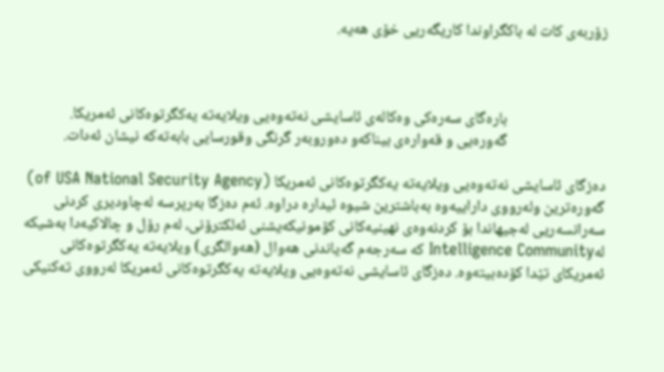زۆربه‌ی كات له‌ باكگراوندا كاریگه‌ریی خۆی هه‌یه‌.



                            باره‌گای سه‌ره‌كی وه‌كاله‌ی ئاسایشی نه‌ته‌وه‌یی ویلایه‌ته‌ یه‌كگرتوه‌كانی ئه‌مریكا.
                            گه‌وره‌یی و قه‌واره‌ی بیناكه‌و ده‌وروبه‌ر گرنگی وقورسایی بابه‌ته‌كه‌ نیشان ئه‌دات.

ده‌زگای ئاسایشی نه‌ته‌وه‌یی ویلایه‌ته‌ یه‌كگرتوه‌كانی ئه‌مریكا (of USA National Security Agency) گه‌وره‌ترین وله‌رووی داراییه‌وه‌ به‌باشترین شیوه‌ ئیداره‌ دراوه‌. ئه‌م ده‌زگا به‌رپرسه‌ له‌چاودیری كردنی سه‌رانسه‌ریی له‌جیهاندا بۆ كردنه‌وه‌ی نهینیه‌كانی كۆمونیكه‌یشنی ئه‌لكترۆنی، له‌م رۆل و چالاكیه‌دا به‌شیكه‌ له‌Intelligence Community كه‌ سه‌رجه‌م گه‌یاندنی هه‌وال (هه‌والگری) ویلایه‌ته‌ یه‌كگرتوه‌كانی ئه‌مریكای تێدا كۆده‌بیته‌وه‌. ده‌زگای ئاسایشی نه‌ته‌وه‌یی ویلایه‌ته‌ یه‌كگرتوه‌كانی ئه‌مریكا له‌رووی ته‌كنیكی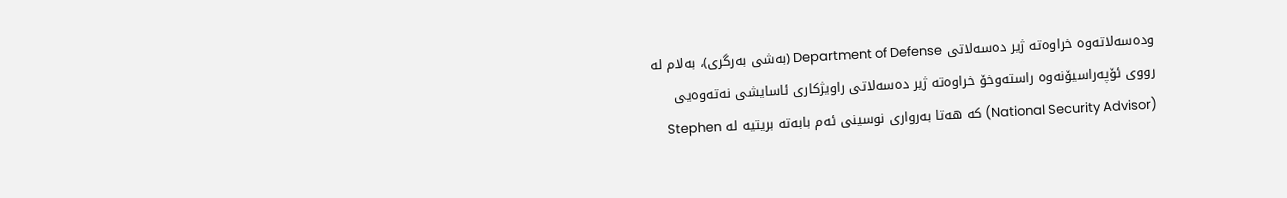وده‌سه‌لاته‌وه‌ خراوه‌ته‌ ژیر ده‌سه‌لاتی Department of Defense (به‌شی به‌رگری)، به‌لام له‌ رووی ئۆپه‌راسیۆنه‌وه‌ راسته‌وخۆ خراوه‌ته‌ ژیر ده‌سه‌لاتی راویژكاری ئاسایشی نه‌ته‌وه‌یی (National Security Advisor) كه‌ هه‌تا به‌رواری نوسینی ئه‌م بابه‌ته‌ بریتیه‌ له‌ Stephen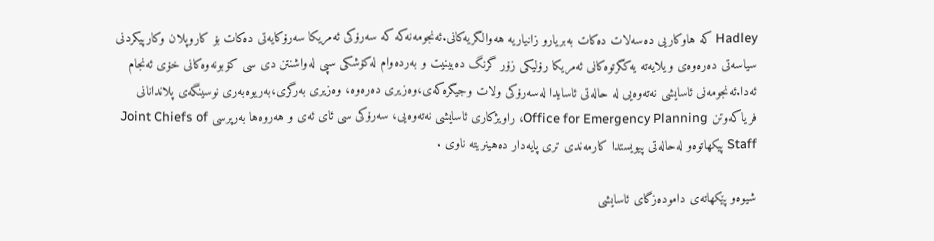Hadley كه‌ هاوكاریی ده‌سه‌لات ده‌كات به‌بریارو زانیاریه‌ هه‌والگریه‌كانی.ئه‌نجومه‌نه‌كه‌ كه‌ سه‌رۆكی ئه‌مریكا سه‌رۆكایه‌تی ده‌كات بۆ كاروپلان وكارپیكردنی سیاسه‌تی ده‌ره‌وه‌ی ویلایه‌ته‌ یه‌كگرتوه‌كانی ئه‌مریكا رۆلیكی زۆر گرنگ ده‌بینیت و به‌رده‌وام له‌كۆشكی سپی له‌واشنتن دی سی كۆبونه‌وه‌كانی خۆی ئه‌نجام ئه‌دا.ئه‌نجومه‌نی ئاسایشی نه‌ته‌وه‌یی له‌ حاله‌تی ئاسایدا له‌سه‌رۆكی ولات وجیگره‌كه‌ی،وه‌زیری ده‌ره‌وه‌، وه‌زیری به‌رگری،به‌ریوه‌به‌ری نوسینگه‌ی پلاندانانی فریاكه‌وتن Office for Emergency Planning، راویژكاری ئاسایشی نه‌ته‌وه‌یی، سه‌رۆكی سی ئای ئه‌ی و هه‌روه‌ها به‌رپرسی Joint Chiefs of Staff پیكهاتوه‌و له‌حاله‌تی پیویستدا كارمه‌ندی تری پایه‌دار ده‌هینریته‌ ناوی .

شیوه‌و پێكهاته‌ی داموده‌زگای ئاسایشی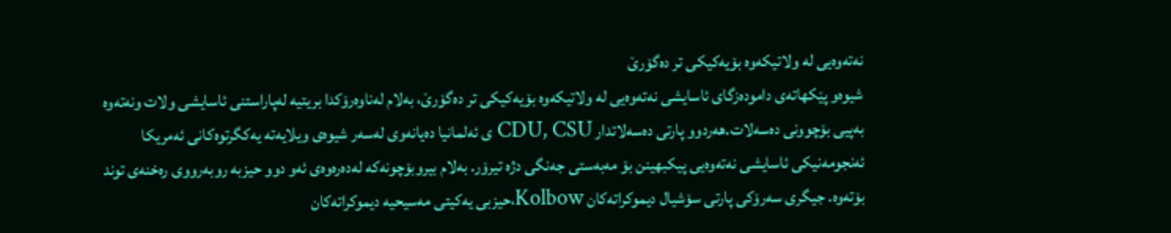نه‌ته‌وه‌یی له‌ ولاتیكه‌وه‌ بۆیه‌كیكی تر ده‌گۆرێ
شیوه‌و پێكهاته‌ی داموده‌زگای ئاسایشی نه‌ته‌وه‌یی له‌ ولاتیكه‌وه‌ بۆیه‌كیكی تر ده‌گۆرێ، به‌لام له‌ناوه‌رۆكدا بریتیه‌ له‌پاراستنی ئاسایشی ولات ونه‌ته‌وه‌ به‌پیی بۆچوونی ده‌سه‌لات.هه‌ردوو پارتی ده‌سه‌لاتدار CDU, CSU ی ئه‌لمانیا ده‌یانه‌وی له‌سه‌ر شیوه‌ی ویلایه‌ته‌ یه‌كگرتوه‌كانی ئه‌مریكا ئه‌نجومه‌نیكی ئاسایشی نه‌ته‌وه‌یی پیكبهینن بۆ مه‌به‌ستی جه‌نگی دژه‌ تیرۆر. به‌لام بیروبۆچونه‌كه‌ له‌ده‌ره‌وه‌ی ئه‌و دوو حیزبه‌ روبه‌رووی ره‌خنه‌ی توند بۆته‌وه‌. جیگری سه‌رۆكی پارتی سۆشیال دیموكراته‌كان Kolbow،حیزبی یه‌كیتی مه‌سیحیه‌ دیموكراته‌كان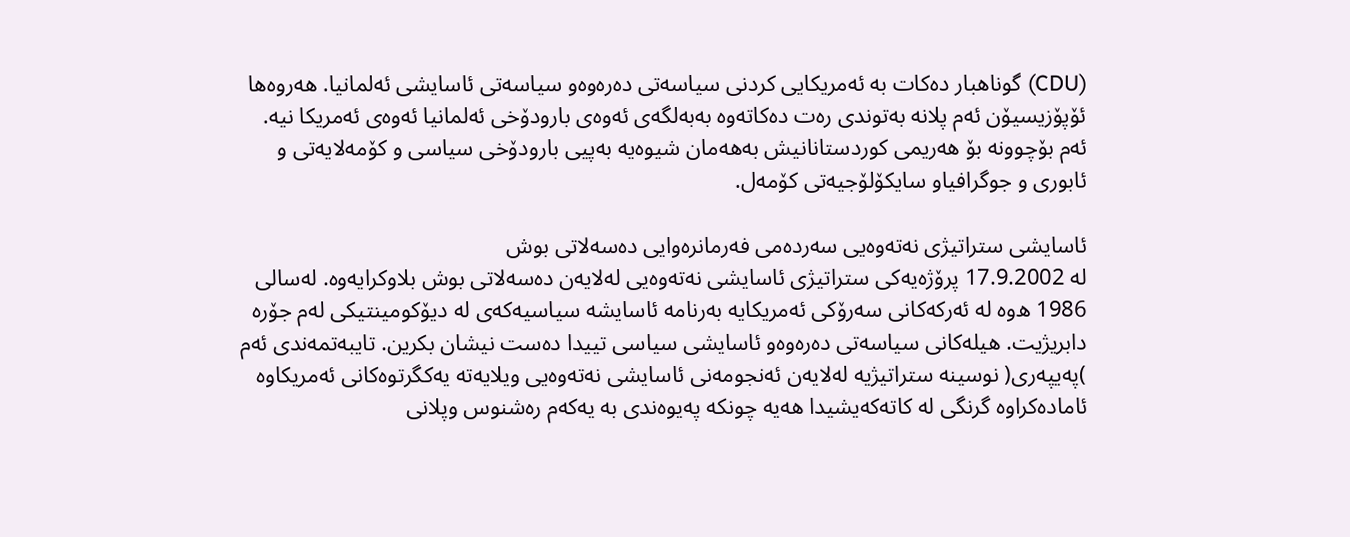(CDU) گوناهبار ده‌كات به‌ ئه‌مریكایی كردنی سیاسه‌تی ده‌ره‌وه‌و سیاسه‌تی ئاسایشی ئه‌لمانیا. هه‌روه‌ها ئۆپۆزیسیۆن ئه‌م پلانه‌ به‌توندی ره‌ت ده‌كاته‌وه‌ به‌به‌لگه‌ی ئه‌وه‌ی بارودۆخی ئه‌لمانیا ئه‌وه‌ی ئه‌مریكا نیه‌. ئه‌م بۆچوونه‌ بۆ هه‌ریمی كوردستانانیش به‌هه‌مان شیوه‌یه‌ به‌پیی بارودۆخی سیاسی و كۆمه‌لایه‌تی و ئابوری و جوگرافیاو سایكۆلۆجیه‌تی كۆمه‌ل.

ئاسایشی ستراتیژی نه‌ته‌وه‌یی سه‌رده‌می فه‌رمانره‌وایی ده‌سه‌لاتی بوش
له‌ 17.9.2002 پرۆژه‌یه‌كی ستراتیژی ئاسایشی نه‌ته‌وه‌یی له‌لایه‌ن ده‌سه‌لاتی بوش بلاوكرایه‌وه‌. له‌سالی 1986 ه‌وه‌ له‌ ئه‌ركه‌كانی سه‌رۆكی ئه‌مریكایه‌ به‌رنامه‌ ئاسایشه‌ سیاسیه‌كه‌ی له‌ دیۆكومینتیكی له‌م جۆره‌ دابریژیت. هیله‌كانی سیاسه‌تی ده‌ره‌وه‌و ئاسایشی سیاسی تییدا ده‌ست نیشان بكرین. تایبه‌تمه‌ندی ئه‌م )په‌یپه‌ری( نوسینه‌ ستراتیژیه‌ له‌لایه‌ن ئه‌نجومه‌نی ئاسایشی نه‌ته‌وه‌یی ویلایه‌ته‌ یه‌كگرتوه‌كانی ئه‌مریكاوه‌ ئاماده‌كراوه‌ گرنگی له‌ كاته‌كه‌یشیدا هه‌یه‌ چونكه‌ په‌یوه‌ندی به‌ یه‌كه‌م ره‌شنوس وپلانی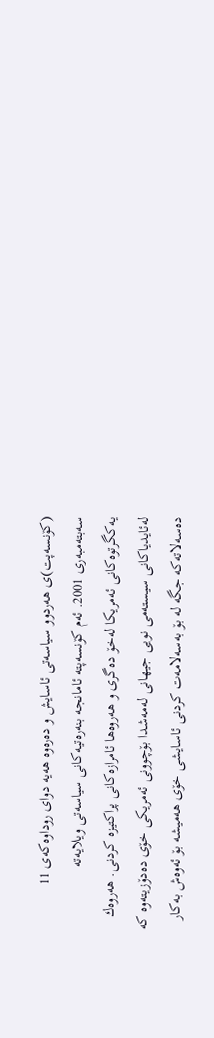(كۆنسه‌پت)ی هه‌ردوو سیاسه‌تی ئاسایش و ده‌ره‌وه‌ هه‌یه‌ دوای روداوه‌كه‌ی 11 سه‌بته‌مبه‌ری 2001. ئه‌م كۆنسه‌پته‌ ئامانجه‌ بنه‌ره‌تیه‌كانی سیاسه‌تی ویلایه‌ته‌ یه‌كگرتوه‌كانی ئه‌مریكا له‌خۆ ده‌گری و هه‌روه‌ها ئامرازه‌كانی پراكتیزه‌ كردنی. هه‌روه‌ك له‌ئایدیاكانی سیسته‌می نویی جیهانی له‌مه‌شدا بۆچوونی ئه‌مریكی خۆی ده‌دۆزیته‌وه‌ كه‌ ده‌سه‌لاته‌كه‌ جگه‌ له‌ بۆ به‌سه‌لامه‌ت كردنی ئاسایشی خۆی هه‌میشه‌ بۆ ئه‌وه‌ش به‌كار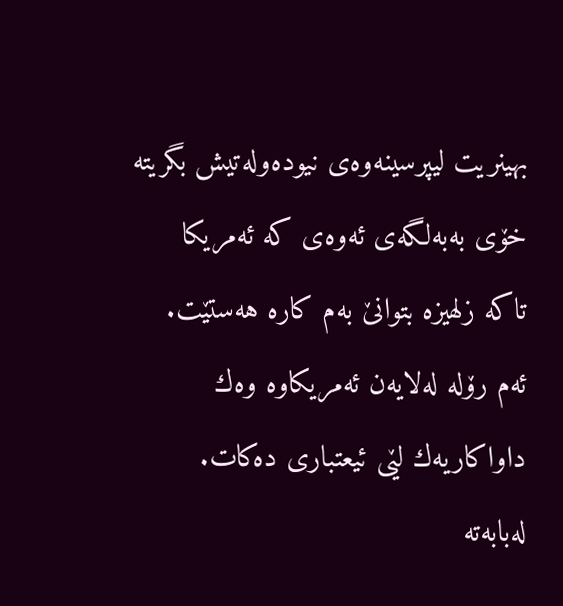بهینریت لیپرسینه‌وه‌ی نیوده‌وله‌تیش بگریته‌ خۆی به‌به‌لگه‌ی ئه‌وه‌ی كه‌ ئه‌مریكا تاكه‌ زلهیزه‌ بتوانێ به‌م كاره‌ هه‌ستێت. ئه‌م رۆله‌ له‌لایه‌ن ئه‌مریكاوه‌ وه‌ك داواكاریه‌ك لێی ئیعتباری ده‌كات. له‌بابه‌ته‌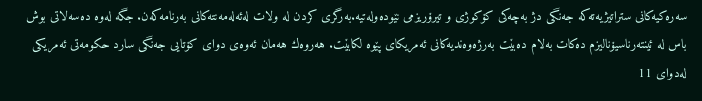سه‌ره‌كیه‌كانی ستراتیژیه‌ته‌كه‌ جه‌نگی دژ به‌چه‌كی كۆكوژی و تیرۆریزمی نێوده‌وله‌تیه‌.به‌رگری كردن له‌ ولات له‌ئه‌له‌مه‌نته‌كانی به‌رنامه‌كه‌ن. جگه‌ له‌وه‌ ده‌سه‌لاتی بوش باس له‌ ئینته‌رناسیۆنالیزم ده‌كات به‌لام ده‌بێت به‌رژه‌وه‌ندیه‌كانی ئه‌مریكای پێوه‌ لكابێت. هه‌روه‌ك هه‌مان ئه‌وه‌ی دوای كۆتایی جه‌نگی سارد حكومه‌تی ئه‌مریكی له‌دوای 11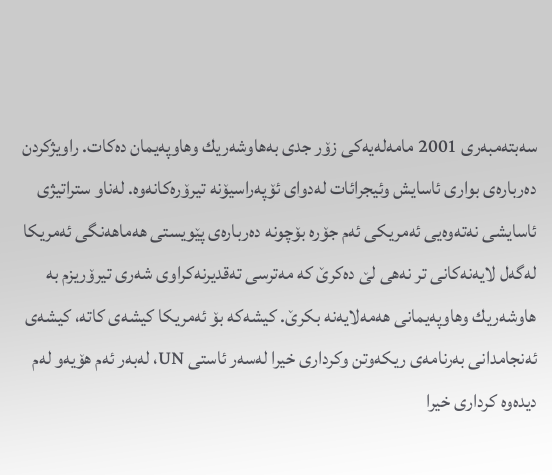سه‌بته‌مبه‌ری 2001 مامه‌له‌یه‌كی زۆر جدی به‌هاوشه‌ریك وهاوپه‌یمان ده‌كات. راویژكردن ده‌رباره‌ی بواری ئاسایش وئیجرائات له‌دوای ئۆپه‌راسیۆنه‌ تیرۆره‌كانه‌وه‌. له‌ناو ستراتیژی ئاسایشی نه‌ته‌وه‌یی ئه‌مریكی ئه‌م جۆره‌ بۆچونه‌ ده‌رباره‌ی پێویستی هه‌ماهه‌نگی ئه‌مریكا له‌گه‌ل لایه‌نه‌كانی تر نه‌هی لێ ده‌كرێ كه‌ مه‌ترسی ته‌قدیرنه‌كراوی شه‌ری تیرۆریزم به‌ هاوشه‌ریك وهاوپه‌یمانی هه‌مه‌لایه‌نه‌ بكرێ. كیشه‌كه‌ بۆ ئه‌مریكا كیشه‌ی كاته‌، كیشه‌ی ئه‌نجامدانی به‌رنامه‌ی ریكه‌وتن وكرداری خیرا له‌سه‌ر ئاستی UN، له‌به‌ر ئه‌م هۆیه‌و له‌م دیده‌وه‌ كرداری خیرا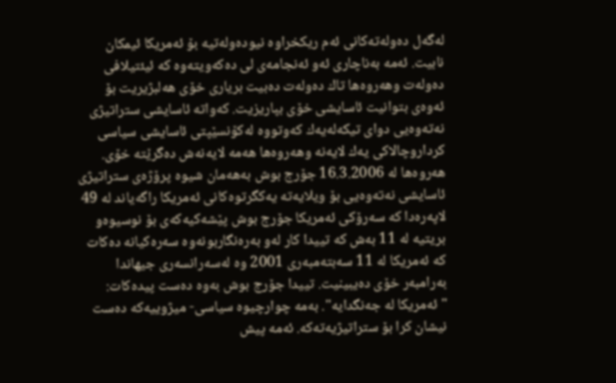له‌گه‌ل ده‌وله‌ته‌كانی ئه‌م ریكخراوه‌ نیوده‌وله‌تیه‌ بۆ ئه‌مریكا ئیمكان نابیت. ئه‌مه‌ به‌ناچاری ئه‌و ئه‌نجامه‌ی لی ده‌كه‌ویته‌وه‌ كه‌ ئیئتیلافی ده‌وله‌ت وهه‌روه‌ها تاك ده‌وله‌ت ده‌بیت بریاری خۆی هه‌لبژیریت بۆ ئه‌وه‌ی بتوانیت ئاسایشی خۆی بپاریزیت. كه‌واته‌ ئاسایشی ستراتیژی نه‌ته‌وه‌یی دوای تیكه‌له‌یه‌ك كه‌وتووه‌ له‌كۆنسێپتی ئاسایشی سیاسی كرداروچالاكی یه‌ك لایه‌نه‌ وهه‌روه‌ها هه‌مه‌ لایه‌نه‌ش ده‌گرێته‌ خۆی. هه‌روه‌ها له‌ 16.3.2006 جۆرج بوش به‌هه‌مان شیوه‌ پرۆژه‌ی ستراتیژی ئاسایشی نه‌ته‌وه‌یی بۆ ویلایه‌ته‌ یه‌كگرتوه‌كانی ئه‌مریكا راگه‌یاند له‌ 49 لاپه‌ره‌دا كه‌ سه‌رۆكی ئه‌مریكا جۆرج بوش پێشه‌كیه‌كه‌ی بۆ نوسیوه‌و بریتیه‌ له‌ 11 به‌ش كه‌ تییدا كار له‌و به‌ره‌نگاربونه‌وه‌ سه‌ره‌كیانه‌ ده‌كات كه‌ ئه‌مریكا له‌ 11 سه‌بته‌مبه‌ری 2001 وه‌ له‌سه‌رانسه‌ری جیهاندا به‌رامبه‌ر خۆی ده‌یبینیت. تییدا جۆرج بوش به‌وه‌ ده‌ست پیده‌كات: "ئه‌مریكا له‌ جه‌نگدایه‌". به‌مه‌ چوارچیوه‌ سیاسی- میژوییه‌كه‌ ده‌ست نیشان كرا بۆ ستراتیژیه‌ته‌كه‌. ئه‌مه‌ پیش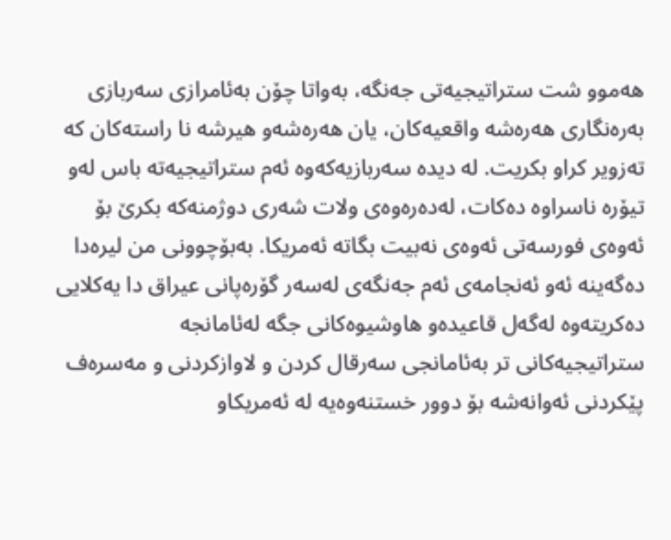هه‌موو شت ستراتیجیه‌تی جه‌نگه‌، به‌واتا چۆن به‌ئامرازی سه‌ربازی به‌ره‌نگاری هه‌ره‌شه‌ واقعیه‌كان، یان هه‌ره‌شه‌و هیرشه‌ نا راسته‌كان كه‌ ته‌زویر كراو بكریت. له‌ دیده‌ سه‌ربازیه‌كه‌وه‌ ئه‌م ستراتیجیه‌ته‌ باس له‌و تیۆره‌ ناسراوه‌ ده‌كات، له‌ده‌ره‌وه‌ی ولات شه‌ری دوژمنه‌كه‌ بكرێ بۆ ئه‌وه‌ی فورسه‌تی ئه‌وه‌ی نه‌بیت بگاته‌ ئه‌مریكا. به‌بۆچوونی من لیره‌دا ده‌گه‌ینه‌ ئه‌و ئه‌نجامه‌ی ئه‌م جه‌نگه‌ی له‌سه‌ر گۆره‌پانی عیراق دا یه‌كلایی ده‌كریته‌وه‌ له‌گه‌ل قاعیده‌و هاوشیوه‌كانی جگه‌ له‌ئامانجه‌ ستراتیجیه‌كانی تر به‌ئامانجی سه‌رقال كردن و لاوازكردنی و مه‌سره‌ف پێكردنی ئه‌وانه‌شه‌ بۆ دوور خستنه‌وه‌یه‌ له‌ ئه‌مریكاو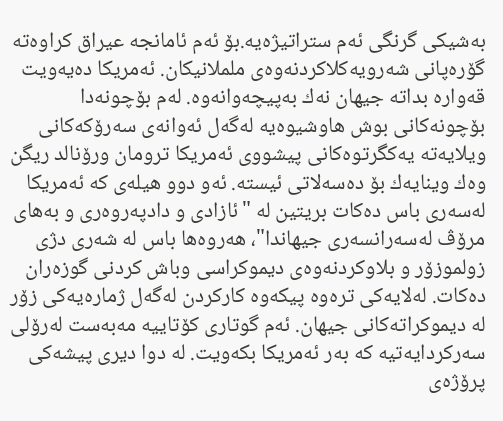به‌شیكی گرنگی ئه‌م ستراتیژه‌یه‌.بۆ ئه‌م ئامانجه‌ عیراق كراوه‌ته‌ گۆره‌پانی شه‌رویه‌كلاكردنه‌وه‌ی ململانیكان. ئه‌مریكا ده‌یه‌ویت قه‌واره‌ بداته‌ جیهان نه‌ك به‌پیچه‌وانه‌وه‌. له‌م بۆچونه‌دا بۆچونه‌كانی بوش هاوشیوه‌یه‌ له‌گه‌ل ئه‌وانه‌ی سه‌رۆكه‌كانی ویلایه‌ته‌ یه‌كگرتوه‌كانی پیشووی ئه‌مریكا ترومان ورۆنالد ریگن وه‌ك وینایه‌ك بۆ ده‌سه‌لاتی ئیسته‌. ئه‌و دوو هیله‌ی كه‌ ئه‌مریكا له‌سه‌ری باس ده‌كات بریتین له‌ "ئازادی و دادپه‌روه‌ری و به‌های مرۆڤ له‌سه‌رانسه‌ری جیهاندا"، هه‌روه‌ها باس له‌ شه‌ری دژی زولموزۆر و بلاوكردنه‌وه‌ی دیموكراسی وباش كردنی گوزه‌ران ده‌كات. له‌لایه‌كی تره‌وه‌ پیكه‌وه‌ كاركردن له‌گه‌ل ژماره‌یه‌كی زۆر له‌ دیموكراته‌كانی جیهان. ئه‌م گوتاری كۆتاییه‌ مه‌به‌ست له‌رۆلی سه‌ركردایه‌تیه‌ كه‌ به‌ر ئه‌مریكا بكه‌ویت. له‌ دوا دیری پیشه‌كی پرۆژه‌ی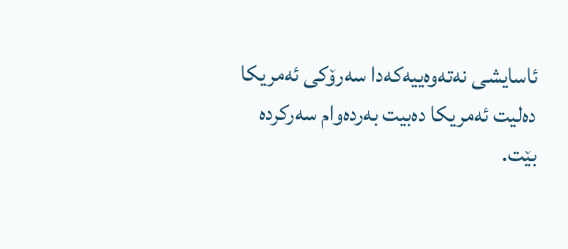ئاسایشی نه‌ته‌وه‌ییه‌كه‌دا سه‌رۆكی ئه‌مریكا ده‌لیت ئه‌مریكا ده‌بیت به‌رده‌وام سه‌ركرده‌ بێت.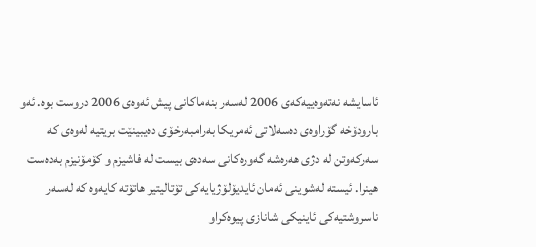ئاسایشه‌ نه‌ته‌وه‌ییه‌كه‌ی 2006 له‌سه‌ر بنه‌ماكانی پیش ئه‌وه‌ی 2006 دروست بوه‌. ئه‌و بارودۆخه‌ گۆراوه‌ی ده‌سه‌لاتی ئه‌مریكا به‌رامبه‌رخۆی ده‌یبینێت بریتیه‌ له‌وه‌ی كه‌ سه‌ركه‌وتن له‌ دژی هه‌ره‌شه‌ گه‌وره‌كانی سه‌ده‌ی بیست له‌ فاشیزم و كۆمۆنیزم به‌ده‌ست هینرا. ئیسته‌ له‌شوینی ئه‌مان ئایدیۆلۆژیایه‌كی تۆتالیتیر هاتۆته‌ كایه‌وه‌ كه‌ له‌سه‌ر ناسروشتیه‌كی ئاینیكی شانازی پیوه‌كراو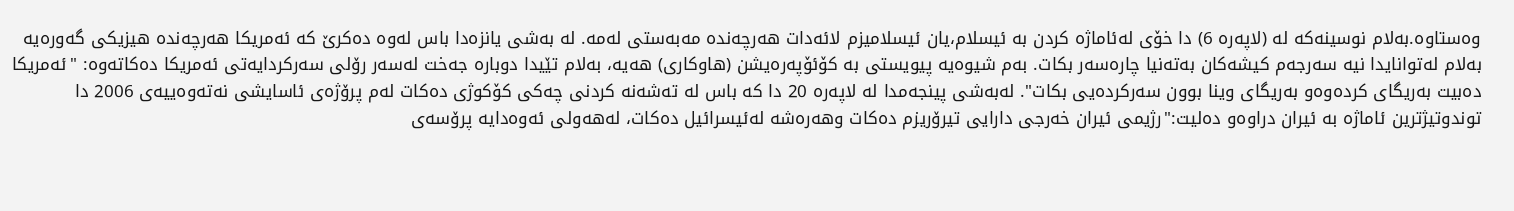وه‌ستاوه‌.به‌لام نوسینه‌كه‌ له‌ (لاپه‌ره‌ 6) دا خۆی له‌ئاماژه‌ كردن به‌ ئیسلام،یان ئیسلامیزم لائه‌دات هه‌رچه‌نده‌ مه‌به‌ستی له‌مه‌. له‌ به‌شی یانزه‌دا باس له‌وه‌ ده‌كرێ كه‌ ئه‌مریكا هه‌رچه‌نده‌ هیزیكی گه‌وره‌یه‌ به‌لام له‌توانایدا نیه‌ سه‌رجه‌م كیشه‌كان به‌ته‌نیا چاره‌سه‌ر بكات. به‌م شیوه‌یه‌ پیویستی به‌ كۆئۆپه‌ره‌یشن (هاوكاری) هه‌یه‌، به‌لام تێیدا دوباره‌ جه‌خت له‌سه‌ر رۆلی سه‌ركردایه‌تی ئه‌مریكا ده‌كاته‌وه‌: "ئه‌مریكا ده‌بیت به‌ریگای كرده‌وه‌و به‌ریگای وینا بوون سه‌ركرده‌یی بكات". له‌به‌شی پینجه‌مدا له‌ لاپه‌ره‌ 20 دا كه‌ باس له‌ ته‌شه‌نه‌ كردنی چه‌كی كۆكوژی ده‌كات له‌م پرۆژه‌ی ئاسایشی نه‌ته‌وه‌ییه‌ی 2006 دا توندوتیژترین ئاماژه‌ به‌ ئیران دراوه‌و ده‌لیت:"رژیمی ئیران خه‌رجی دارایی تیرۆریزم ده‌كات وهه‌ره‌شه‌ له‌ئیسرائیل ده‌كات، له‌هه‌ولی ئه‌وه‌دایه‌ پرۆسه‌ی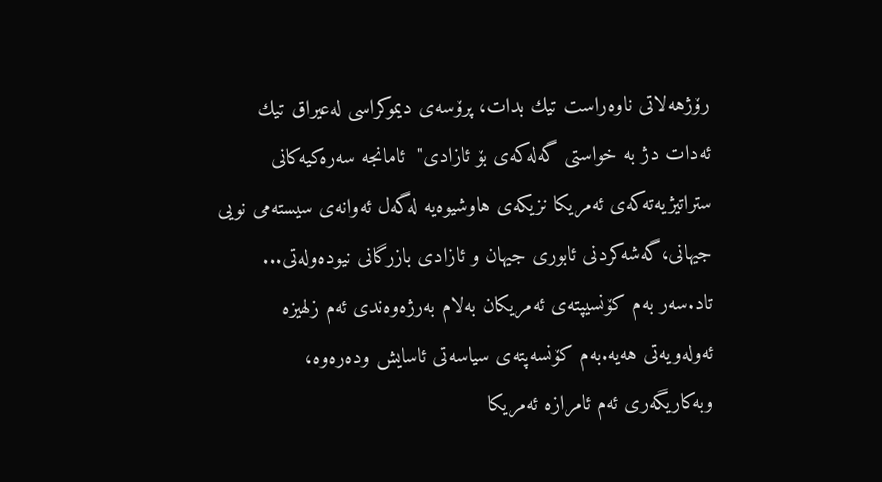رۆژهه‌لاتی ناوه‌راست تیك بدات، پرۆسه‌ی دیموكراسی له‌عیراق تیك ئه‌دات دژ به‌ خواستی گه‌له‌كه‌ی بۆ ئازادی"  ئامانجه‌ سه‌ره‌كیه‌كانی ستراتیژیه‌ته‌كه‌ی ئه‌مریكا نزیكه‌ی هاوشیوه‌یه‌ له‌گه‌ل ئه‌وانه‌ی سیسته‌می نویی جیهانی،گه‌شه‌كردنی ئابوری جیهان و ئازادی بازرگانی نیوده‌وله‌تی... تاد.سه‌ر به‌م كۆنسیپته‌ی ئه‌مریكان به‌لام به‌رژه‌وه‌ندی ئه‌م زلهیزه‌ ئه‌وله‌ویه‌تی هه‌یه‌.به‌م كۆنسه‌پته‌ی سیاسه‌تی ئاسایش وده‌ره‌وه‌، وبه‌كاریگه‌ری ئه‌م ئامرازه‌ ئه‌مریكا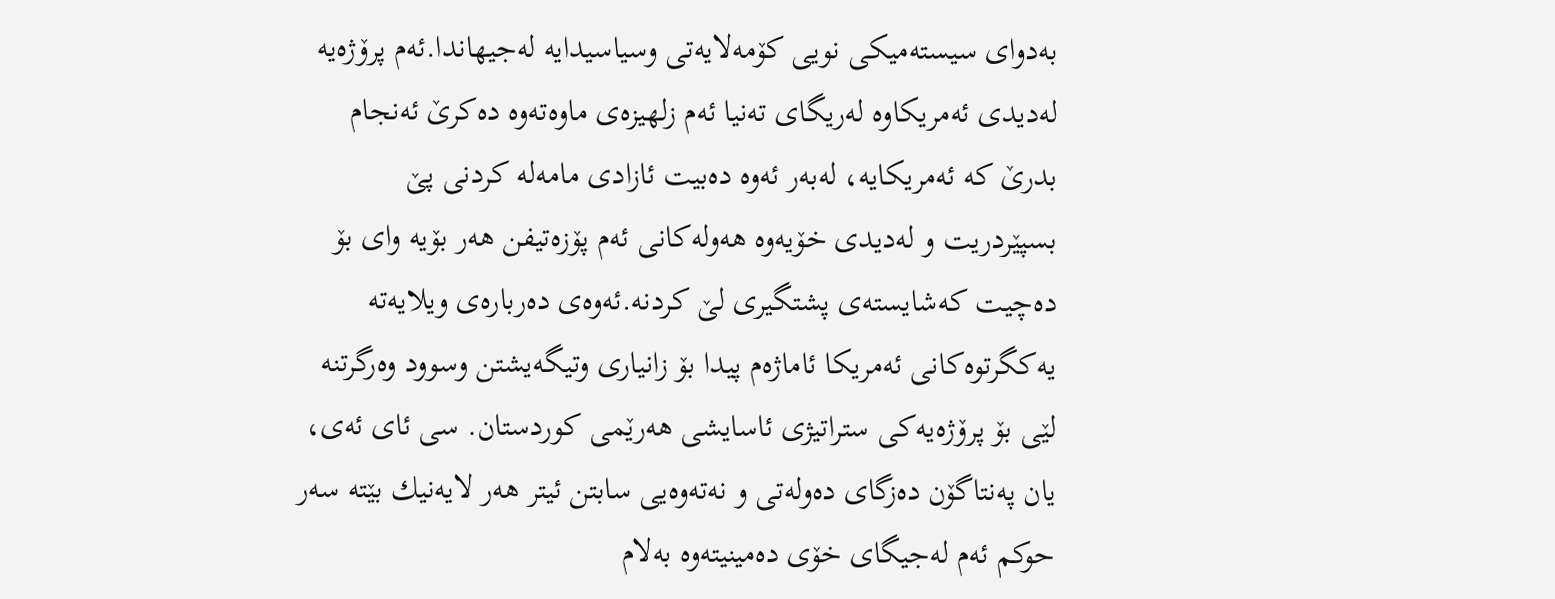به‌دوای سیسته‌میكی نویی كۆمه‌لایه‌تی وسیاسیدایه‌ له‌جیهاندا.ئه‌م پرۆژه‌یه‌ له‌دیدی ئه‌مریكاوه‌ له‌ریگای ته‌نیا ئه‌م زلهیزه‌ی ماوه‌ته‌وه‌ ده‌كرێ ئه‌نجام بدرێ كه‌ ئه‌مریكایه‌، له‌به‌ر ئه‌وه‌ ده‌بیت ئازادی مامه‌له‌ كردنی پێ بسپێردریت و له‌دیدی خۆیه‌وه‌ هه‌وله‌كانی ئه‌م پۆزه‌تیفن هه‌ر بۆیه‌ وای بۆ ده‌چیت كه‌شایسته‌ی پشتگیری لێ كردنه‌.ئه‌وه‌ی ده‌رباره‌ی ویلایه‌ته‌ یه‌كگرتوه‌كانی ئه‌مریكا ئاماژه‌م پیدا بۆ زانیاری وتیگه‌یشتن وسوود وه‌رگرتنه‌ لێی بۆ پرۆژه‌یه‌كی ستراتیژی ئاسایشی هه‌رێمی كوردستان. سی ئای ئه‌ی، یان په‌نتاگۆن ده‌زگای ده‌وله‌تی و نه‌ته‌وه‌یی سابتن ئیتر هه‌ر لایه‌نیك بێته‌ سه‌ر حوكم ئه‌م له‌جیگای خۆی ده‌مینیته‌وه‌ به‌لام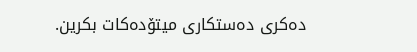ده‌كری ده‌ستكاری میتۆده‌كات بكرین.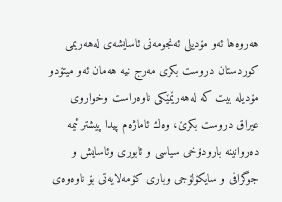هه‌روه‌ها ئه‌و مۆدیلی ئه‌نجومه‌نی ئاسایشه‌ی له‌هه‌ریمی كوردستان دروست بكری مه‌رج نیه‌ هه‌مان ئه‌و میتۆدو مۆدیله‌ بیت كه‌ له‌هه‌رێمێكی ناوه‌راست وخواروی عیراق دروست بكرێ، وه‌ك ئاماژه‌م پیدا پیشتر ئیمه‌ ده‌روانینه‌ بارودۆخی سیاسی و ئابوری وئاسایش و جوگرافی و سایكۆلۆجی وباری كۆمه‌لایه‌تی بۆ ناوه‌وه‌ی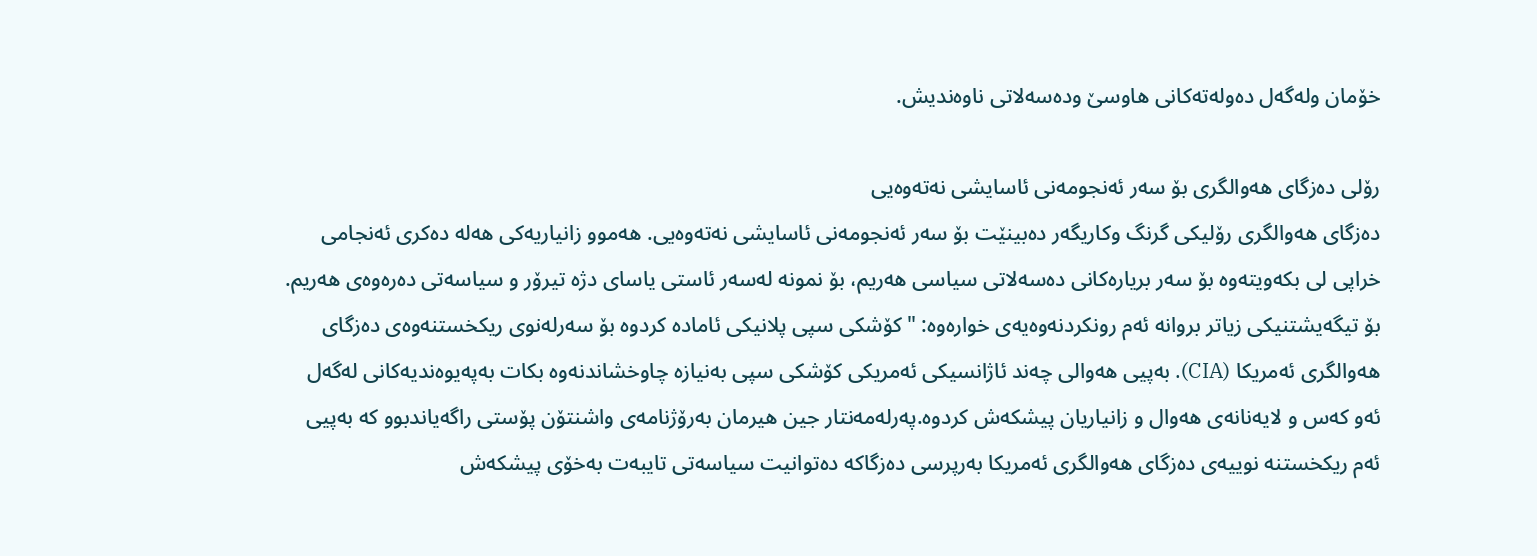خۆمان وله‌گه‌ل ده‌وله‌ته‌كانی هاوسێ وده‌سه‌لاتی ناوه‌ندیش.

رۆلی ده‌زگای هه‌والگری بۆ سه‌ر ئه‌نجومه‌نی ئاسایشی نه‌ته‌وه‌یی
ده‌زگای هه‌والگری رۆلیكی گرنگ وكاریگه‌ر ده‌بینێت بۆ سه‌ر ئه‌نجومه‌نی ئاسایشی نه‌ته‌وه‌یی. هه‌موو زانیاریه‌كی هه‌له‌ ده‌كری ئه‌نجامی خراپی لی بكه‌ویته‌وه‌ بۆ سه‌ر بریاره‌كانی ده‌سه‌لاتی سیاسی هه‌ریم، بۆ نمونه‌ له‌سه‌ر ئاستی یاسای دژه‌ تیرۆر و سیاسه‌تی ده‌ره‌وه‌ی هه‌ریم. بۆ تیگه‌یشتنیكی زیاتر بروانه‌ ئه‌م رونكردنه‌وه‌یه‌ی خواره‌وه‌: "كۆشكی سپی پلانیكی ئاماده‌ كردوه‌ بۆ سه‌رله‌نوی ریكخستنه‌وه‌ی ده‌زگای هه‌والگری ئه‌مریكا (CIA). به‌پیی هه‌والی چه‌ند ئاژانسیكی ئه‌مریكی كۆشكی سپی به‌نیازه‌ چاوخشاندنه‌وه‌ بكات به‌په‌یوه‌ندیه‌كانی له‌گه‌ل ئه‌و كه‌س و لایه‌نانه‌ی هه‌وال و زانیاریان پیشكه‌ش كردوه‌.په‌رله‌مه‌نتار جین هیرمان به‌رۆژنامه‌ی واشنتۆن پۆستی راگه‌یاندبوو كه‌ به‌پیی ئه‌م ریكخستنه‌ نوییه‌ی ده‌زگای هه‌والگری ئه‌مریكا به‌رپرسی ده‌زگاكه‌ ده‌توانیت سیاسه‌تی تایبه‌ت به‌خۆی پیشكه‌ش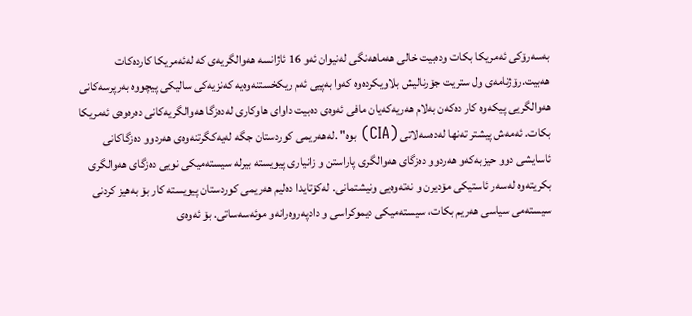به‌سه‌رۆكی ئه‌مریكا بكات وده‌بیت خالی هه‌ماهه‌نگی له‌نیوان ئه‌و 16 ئاژانسه‌ هه‌والگریه‌ی كه‌ له‌ئه‌مریكا كارده‌كات هه‌بیت.رۆژنامه‌ی ول ستریت جۆرنالیش بلاویكرده‌وه‌ كه‌وا به‌پیی ئه‌م ریكخستنه‌وه‌یه‌ كه‌نزیه‌كی سالیكی پیچووه‌ به‌رپرسه‌كانی هه‌والگریی پیكه‌وه‌ كار ده‌كه‌ن به‌لام هه‌ریه‌كه‌یان مافی ئه‌وه‌ی ده‌بیت داوای هاوكاری له‌ده‌زگا هه‌والگریه‌كانی ده‌ره‌وه‌ی ئه‌مریكا بكات. ئه‌مه‌ش پیشتر ته‌نها له‌ده‌سه‌لاتی (CIA) بوه‌" .له‌هه‌ریمی كوردستان جگه‌ له‌یه‌كگرتنه‌وه‌ی هه‌ردوو ده‌زگاكانی ئاسایشی دوو حیزبه‌كه‌و هه‌ردوو ده‌زگای هه‌والگری پاراستن و زانیاری پیویسته‌ بیرله‌ سیسته‌میكی نویی ده‌زگای هه‌والگری بكریته‌وه‌ له‌سه‌ر ئاستیكی مۆدیرن و نه‌ته‌وه‌یی ونیشتمانی. له‌كۆتایدا ده‌لیم هه‌ریمی كوردستان پیویسته‌ كار بۆ به‌هیز كردنی سیسته‌می سیاسی هه‌ریم بكات، سیسته‌میكی دیموكراسی و دادپه‌روه‌رانه‌و موئه‌سه‌ساتی. بۆ ئه‌وه‌ی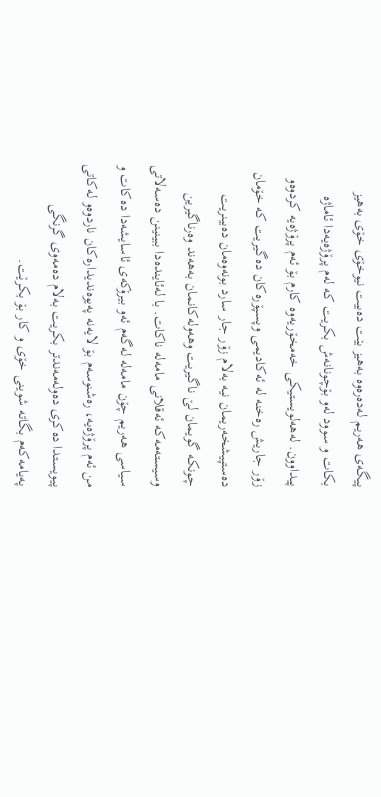پیگه‌ی هه‌ریم له‌ده‌ره‌وه‌ به‌هیز بێت ده‌بیت نیوخۆی خۆی به‌هیز بكات و سوود له‌و بۆچونانه‌ش بكریت كه‌ له‌م پرۆژه‌یه‌دا ئاماژه‌ پیداوون. له‌هه‌لویستیكی خه‌مخۆریه‌وه‌ كارم بۆ ئه‌م پرۆژه‌یه‌ كردوه‌و زۆر جاریش ره‌خنه‌ له‌ ئه‌كادیمی وپسپۆره‌كان ده‌گیریت كه‌ خۆمان ده‌ستپیشخه‌ریمان نیه‌ به‌لام زۆر جار سارد بونه‌وه‌مان ده‌بینریت چونكه‌ گویمان لێ ناگیریت وهه‌وله‌كانمان به‌هه‌ند وه‌رناگیرین وسیسته‌مه‌كه‌ ئه‌قلانی مامه‌له‌ ناكات. با له‌ئاینده‌دا ببینینن ده‌سه‌لاتی سیاسی هه‌ریم چۆن مامه‌له‌ له‌گه‌م ئه‌و بیرۆكه‌ی ئاسایشه‌دا ده‌كات و من ئه‌م پرۆژه‌یه‌، ره‌شنوسه‌م بۆ لایه‌نه‌ په‌یوه‌ندیداره‌كان ناردوه‌و له‌كاتی پیویستدا ده‌كری ده‌وله‌مه‌ندتر بكریت به‌لام ده‌مه‌وی گرنگی په‌یامه‌كه‌م بگاته‌ شوینی خۆی و كار بۆ بكرێت.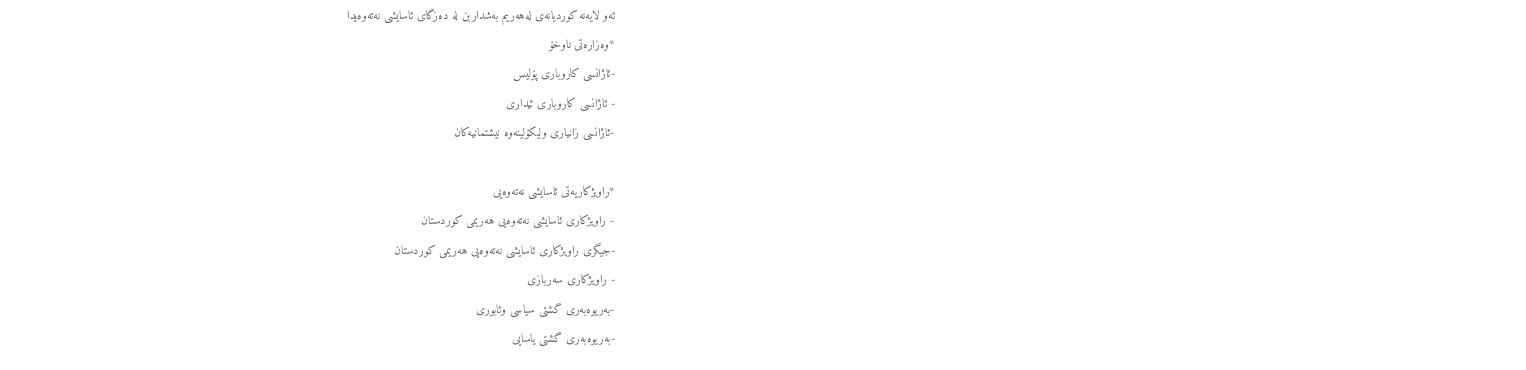ئه‌و لایه‌نه‌ كوردیانه‌ی له‌هه‌ریم به‌شداربن له‌ ده‌زگای ئاسایشی نه‌ته‌وه‌یدا
*وه‌زاره‌تی ناوخۆ
-ئاژانسی كاروباری پۆلیس
- ئاژانسی كاروباری ئیداری
-ئاژانسی زانیاری ولیكۆلینه‌وه‌ نیشتمانیه‌كان

*راویژكاریه‌تی ئاسایشی نه‌ته‌وه‌یی
- راویژكاری ئاسایشی نه‌ته‌وه‌یی هه‌ریمی كوردستان
-جیگری راویژكاری ئاسایشی نه‌ته‌وه‌یی هه‌ریمی كوردستان
- راویژكاری سه‌ربازی
-به‌ریوه‌به‌ری گشتی سیاسی وئابوری
-به‌ریوه‌به‌ری گشتی یاسایی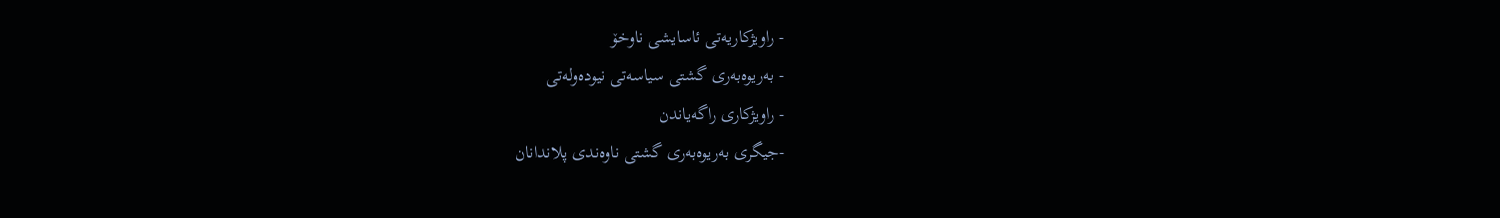- راویژكاریه‌تی ئاسایشی ناوخۆ
- به‌ریوه‌به‌ری گشتی سیاسه‌تی نیوده‌وله‌تی
- راویژكاری راگه‌یاندن
-جیگری به‌ریوه‌به‌ری گشتی ناوه‌ندی پلاندانان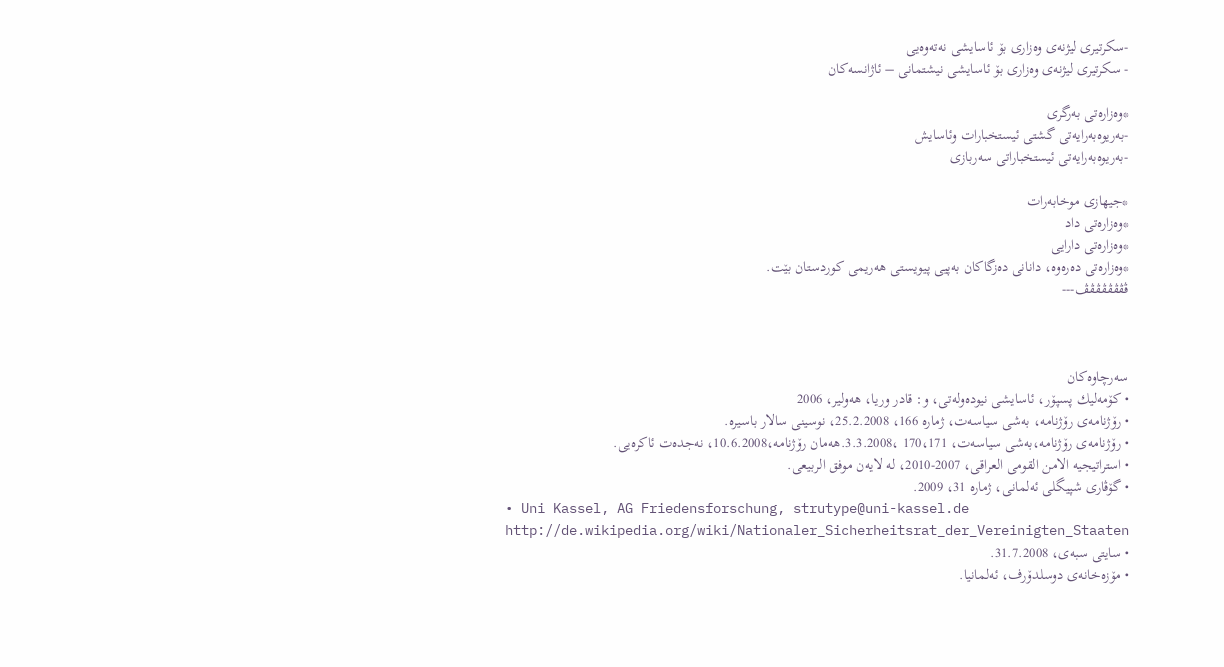-سكرتیری لیژنه‌ی وه‌زاری بۆ ئاسایشی نه‌ته‌وه‌یی
- سكرتیری لیژنه‌ی وه‌زاری بۆ ئاسایشی نیشتمانی – ئاژانسه‌كان

*وه‌زاره‌تی به‌رگری
-به‌ریوه‌به‌رایه‌تی گشتی ئیستخبارات وئاسایش
-به‌ریوه‌به‌رایه‌تی ئیستخباراتی سه‌ربازی

*جیهازی موخابه‌رات
*وه‌زاره‌تی داد
*وه‌زاره‌تی دارایی
*وه‌زاره‌تی ده‌ره‌وه‌، دانانی ده‌زگاكان به‌پیی پیویستی هه‌ریمی كوردستان بێت.
ڤڤڤڤڤڤڤڤ---



سه‌رچاوه‌كان
• كۆمه‌لیك پسپۆر، ئاسایشی نیوده‌وله‌تی، و: قادر وریا، هه‌ولیر، 2006
• رۆژنامه‌ی رۆژنامه‌، به‌شی سیاسه‌ت، ژماره‌ 166، 25.2.2008، نوسینی سالار باسیره‌.
• رۆژنامه‌ی رۆژنامه‌،به‌شی سیاسه‌ت، 170،171 ،3.3.2008.هه‌مان رۆژنامه‌،10.6.2008، نه‌جده‌ت ئاكره‌یی.
• استراتیجیه‌ الامن القومی العراقی، 2007-2010، له‌ لایه‌ن موفق الربیعی.
• گۆڤاری شپیگلی ئه‌لمانی، ژماره‌ 31، 2009.
• Uni Kassel, AG Friedensforschung, strutype@uni-kassel.de
http://de.wikipedia.org/wiki/Nationaler_Sicherheitsrat_der_Vereinigten_Staaten
• سایتی سبه‌ی، 31.7.2008.
• مۆزه‌خانه‌ی دوسلدۆرف، ئه‌لمانیا.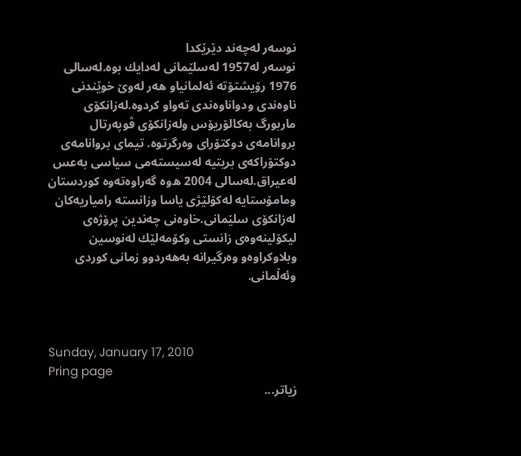نوسه‌ر له‌چه‌ند دێرێكدا
نوسه‌ر له‌1957 له‌سلێمانی له‌دایك بوه‌.له‌سالی 1976 رۆیشتۆته‌ ئه‌لمانیاو هه‌ر له‌وێ خوێندنی ناوه‌ندی ودواناوه‌ندی ته‌واو كردوه‌.له‌زانكۆی ماربورگ به‌كالۆریۆس وله‌زانكۆی ڤوپه‌رتال بروانامه‌ی دوكتۆرای وه‌رگرتوه‌. تیمای بروانامه‌ی دوكتۆراكه‌ی بریتیه‌ له‌سیسته‌می سیاسی به‌عس له‌عیراق.له‌سالی 2004 ه‌وه‌ گه‌راوه‌ته‌وه‌ كوردستان ومامۆستایه‌ له‌كۆلێژی یاسا وزانسته‌ رامیاریه‌كان له‌زانكۆی سلێمانی.خاوه‌نی چه‌ندین پرۆژه‌ی لیكۆلینه‌وه‌ی زانستی وكۆمه‌لێك له‌نوسین وبلاوكراوه‌و وه‌رگیرانه‌ به‌هه‌ردوو زمانی كوردی وئه‌ڵمانی.



Sunday, January 17, 2010
Pring page
زیاتر...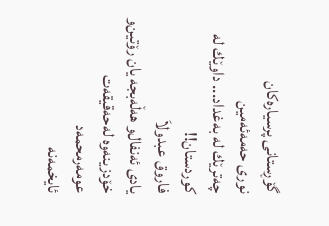گۆڕستانی پرسیاره‌كان
نوری حه‌مه‌ئه‌مین
چه‌ترێك له‌ به‌غداد... داوێك له‌ كوردستان!!
فاروق عبدولاَ
یادی‌ ئه‌نفال‌و هه‌ڵه‌بجه‌ یان رۆتین‌و خۆدزینه‌وه‌ له‌حه‌قیقه‌ت
عومه‌رمحمه‌د
ئایخمه‌نه‌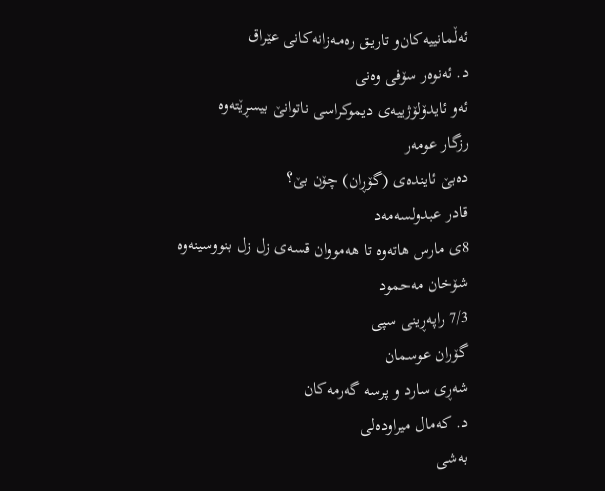ئه‌ڵمانییه‌كان‌و تاریـق ره‌مـه‌زانه‌كانی عێراق
د. ئه‌نوه‌ر سۆفی وه‌نی
ئه‌و ئایدۆلۆژییه‌ی دیموكراسی ناتوانێ بیسڕێته‌وه‌
رزگار عومه‌ر
ده‌بێ ئاینده‌ی (گۆڕان) چۆن بێ؟
قادر عبدولسه‌مه‌د
8ی‌ مارس هاته‌وه‌ تا هه‌مووان قسه‌ی‌ زل زل بنووسینه‌وه‌
شۆخان مه‌حمود
7/3 راپه‌ڕینی‌ سپی‌
گۆران عوسمان
شه‌ڕی سارد و پرسه‌ گه‌رمه‌كان
د. كه‌مال میراوده‌لی
به‌شی‌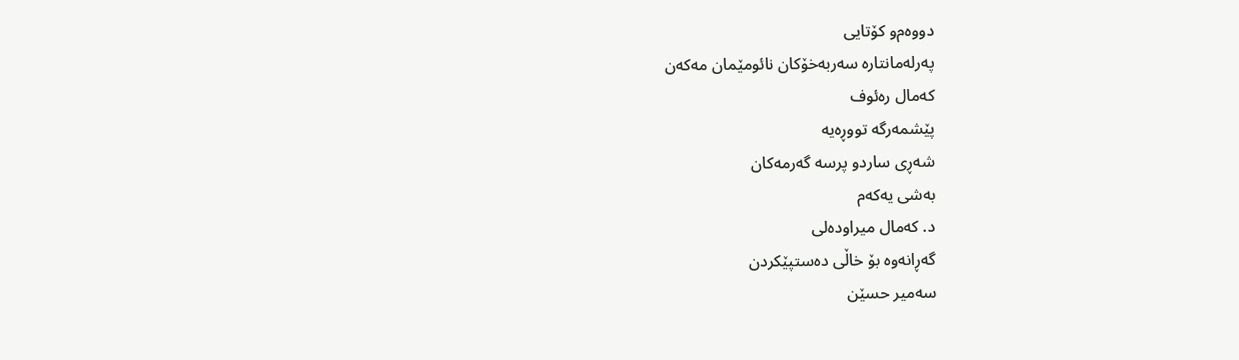دووه‌م‌و كۆتایی‌
په‌رله‌مانتاره‌ سه‌ربه‌خۆكان نائومێمان مه‌كه‌ن
كه‌مال ره‌ئوف
پێشمه‌رگه‌ تووڕه‌یه‌
شه‌ڕی ساردو پرسه‌ گه‌رمه‌كان
به‌شی‌ یه‌كه‌م
د. كه‌مال میراوده‌لی
گه‌ڕانه‌وه‌ بۆ خاڵی‌ ده‌ستپێكردن
سه‌میر حسێن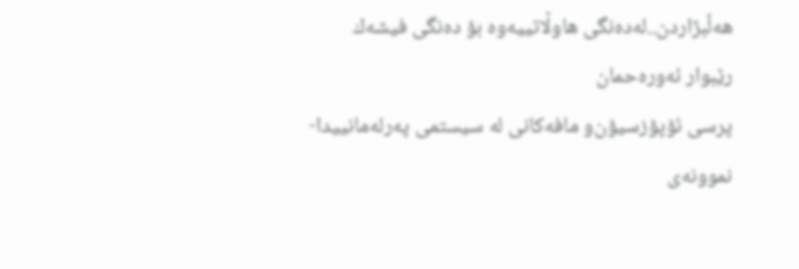هه‌ڵبژاردن..له‌ده‌نگی‌ هاوڵاتییه‌وه‌ بۆ ده‌نگی‌ فیشه‌ك
رێبوار ئه‌وره‌حمان
پرسی ئۆپۆزسیۆن‌و مافه‌كانی له‌ سیستمی په‌ر‌له‌مانییدا- نموونه‌ی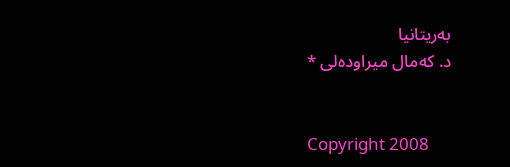به‌ریتانیا
د. كه‌مال میراوده‌لی *


Copyright 2008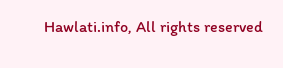Hawlati.info, All rights reserved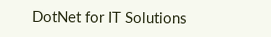DotNet for IT Solutions